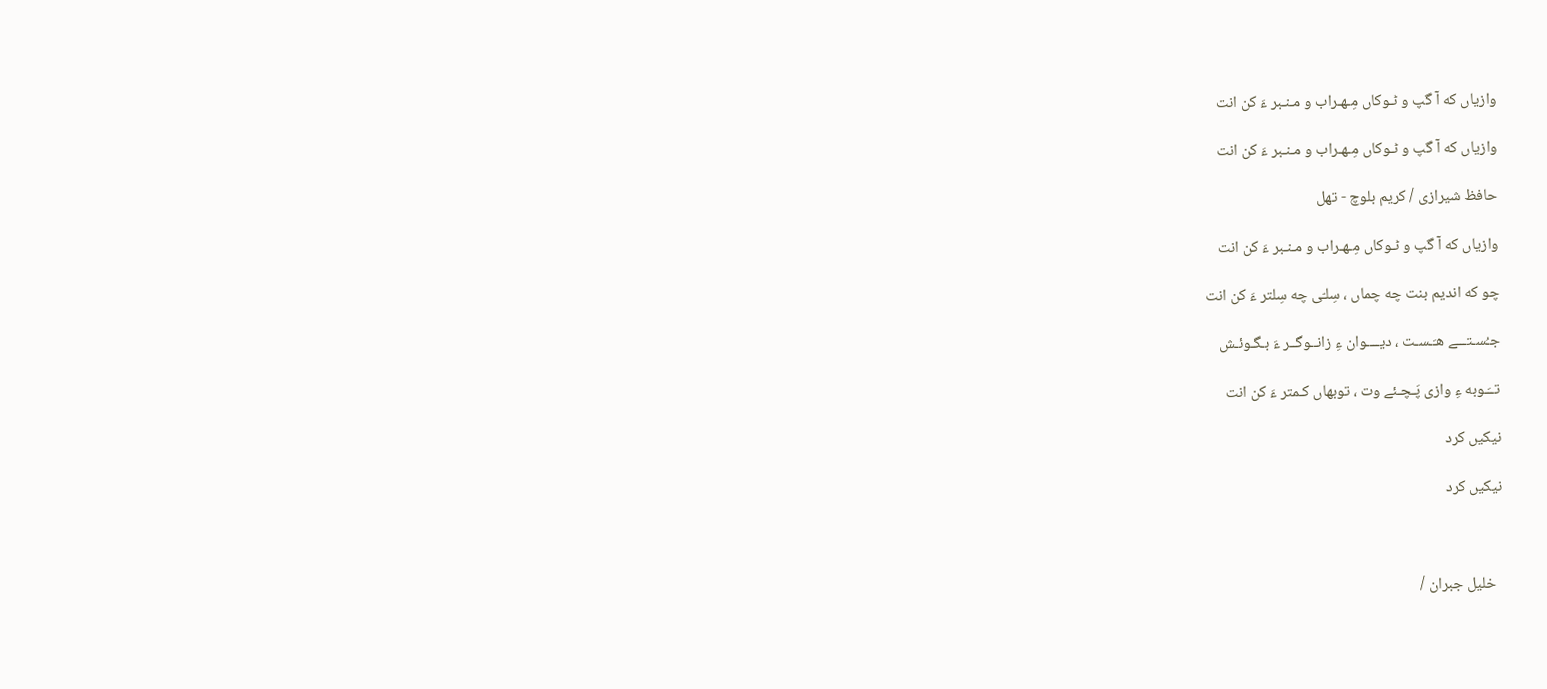وازیاں که آ گپ و ٹـوکاں مِـهـراب و مـنـبر ءَ کن انت

وازیاں که آ گپ و ٹـوکاں مِـهـراب و مـنـبر ءَ کن انت

حافظ شیرازی / کریم بلوچ - تهل

وازیاں که آ گپ و ٹـوکاں مِـهـراب و مـنـبر ءَ کن انت

چو که اندیم بنت چه چماں ، سِلـّی چه سِلتر ءَ کن انت

جـُسـتـــے هـَـسـت ، دیــــوان ءِ زانــوگــر ءَ بـگـوئـش

تــَـوبه ءِ وازی پَـچـئے وت ، توبهاں کـمتر ءَ کن انت

نیکیں کرد

نیکیں کرد



  خلیل جبران /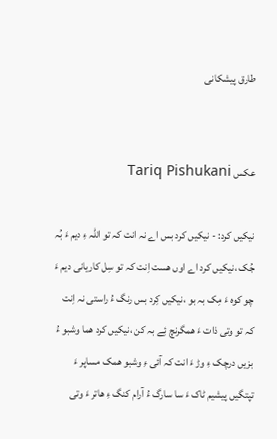طارق پیشکانی


عکس Tariq Pishukani

نیکیں کرد: - نیکیں کرد بس اے نہ انت کہ تو اللہ ءِ دیم ءَ بُہ جُک ،نیکیں کرد اے اوں ھست اِنت کہ تو سِل کاریانی دیم ءَ چو کوہ ءَ مِک بہ بو ،نیکیں کِرد بس رنگ ءُ راستی نہ اِنت کہ تو وتی ذات ءَ ھمگرنچ ئِے بہ کن ،نیکیں کرد ھما وشبو ءُ بزیں درچک ءِ وڑ ءَ انت کہ آئی ءِ وشبو ھمک مساپر ءَ تپتگیں پیشیم ٹاک ءَ سا سارگ ءُ آرام کنگ ءِ ھاتر ءَ وتی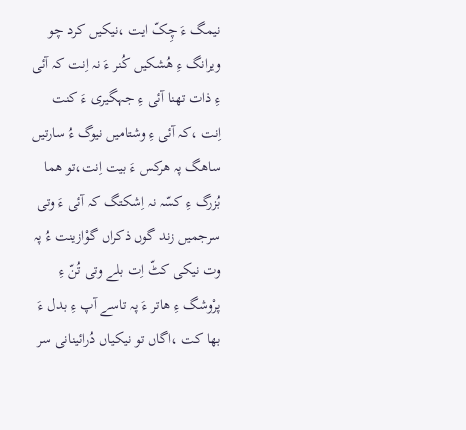نیمگ ءَ چِکّ ایت ،نیکیں کرد چو ویرانگ ءِ ھُشکیں کُنر ءَ نہ اِنت کہ آئی ءِ ذات تھنا آئی ءِ جہگیری ءَ کنت اِنت ،کہ آئی ءِ وشتامیں نیوگ ءُ سارتیں ساھگ پہ ھرکس ءَ بیت اِنت،تو ھما بُزرگ ءِ کسّہ نہ اِشکتگ کہ آئی ءَ وتی سرجمیں زند گوں ذکراں گوْازینت ءُ پہ وت نیکی کٹّ اِت بلے وتی تُنّ ءِ پرْوشگ ءِ ھاتر ءَ پہ تاسے آپ ءِ بدل ءَ بھا کت ،اگاں تو نیکیاں دُرائینانی سر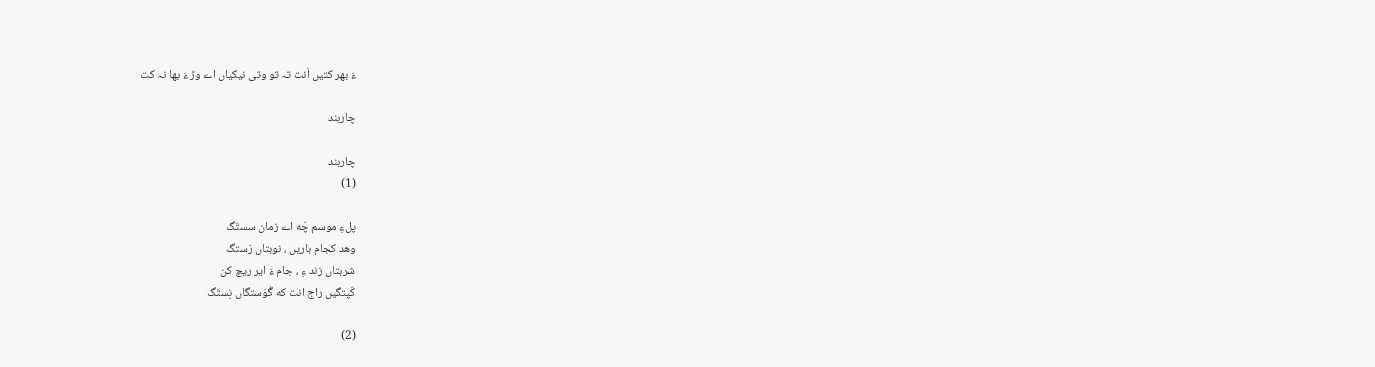ءَ بھر کتیں اَنت تہ تو وتی نیکیاں اے وڑ ءَ بھا نہ کت

چاربند

چاربند
(1)

پلءِ موسم چَه اے زمان سستَگ
وهد کجام باریں ، نوبتاں رَستگ
شربتاں زند ءِ ، جام ءَ ایر ریچ کن
کَپتگیں راج انت که گُوَستگاں نِستَگ

(2)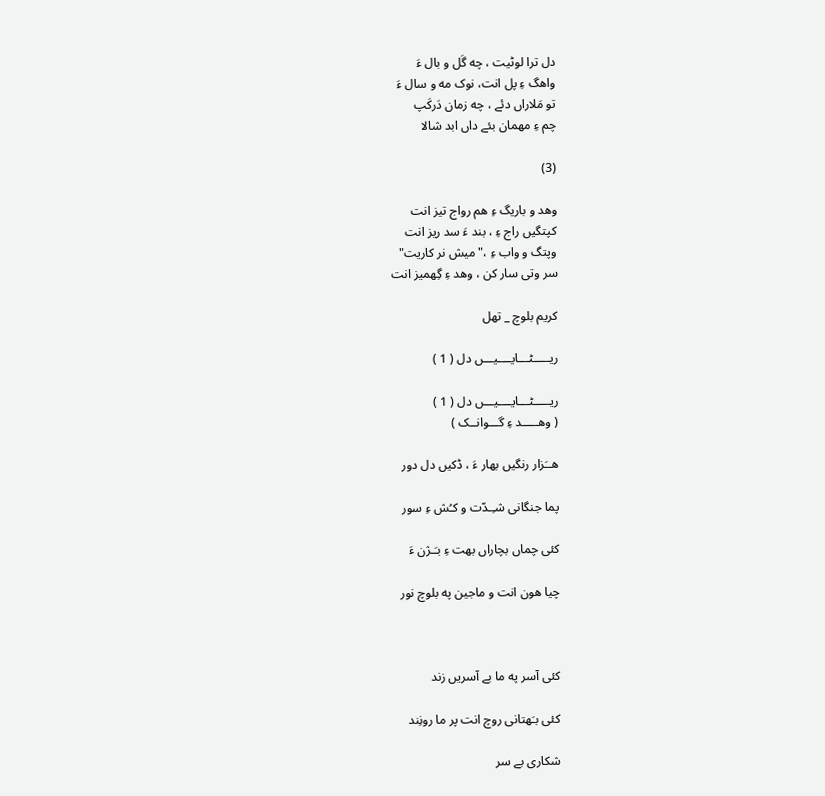دل ترا لوٹیت ، چه گَل و بال ءَ
واهگ ءِ پل انت، نوک مه و سال ءَ
تو مَلاراں دئے ، چه زمان دَرکَپ
چم ءِ مهمان بئے داں ابد شالا

(3)

وهد و باریگ ءِ هم رواج تیز انت
کپتگیں راج ءِ ، بند ءَ سد ریز انت
وپتگ و واب ءِ ،"میش نر کاریت"
سر وتی سار کن ، وهد ءِ گِهمیز انت

کریم بلوچ _ تهل

ریـــــٹـــایــــیـــں دل ( 1 )

ریـــــٹـــایــــیـــں دل ( 1 )
( وهـــــد ءِ گـــوانــک )

هــَزار رنگیں بهار ءَ ، ڈکیں دل دور

پما جنگانی شـِـدّت و کـُش ءِ سور

کئی چماں بچاراں بهت ءِ بـَـژن ءَ

چیا هون انت و ماجین په بلوچ نور



کئی آسر په ما بے آسریں زند

کئی بـَهتانی روچ انت پر ما رونِند

شکاری بے سر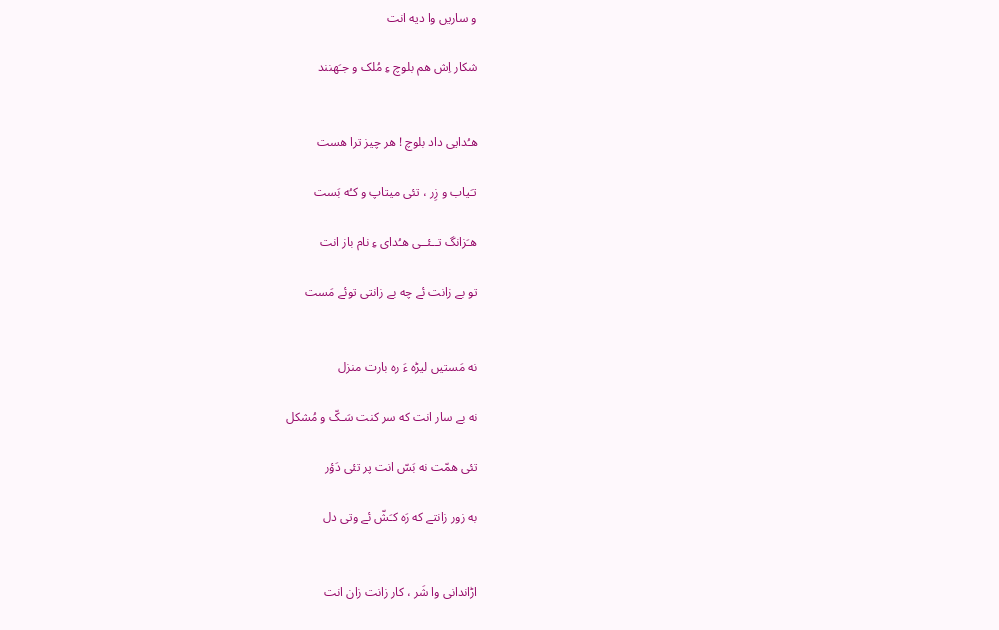و ساریں وا دیه انت

شکار اِش هم بلوچ ءِ مُلک و جـَهنند


هـُدایی داد بلوچ ! هر چیز ترا هست

تـَیاب و زِر ، تئی میتاپ و کـُه بَست

هـَزانگ تــئــی هـُدای ءِ نام باز انت

تو بے زانت ئے چه بے زانتی توئے مَست


نه مَستیں لیڑه ءَ ره بارت منزل

نه بے سار انت که سر کنت سَـکّ و مُشکل

تئی همّت نه بَسّ انت پر تئی دَؤر

به زور زانتے که رَه کـَشّ ئے وتی دل


اڑاندانی وا شَر ، کار زانت زان انت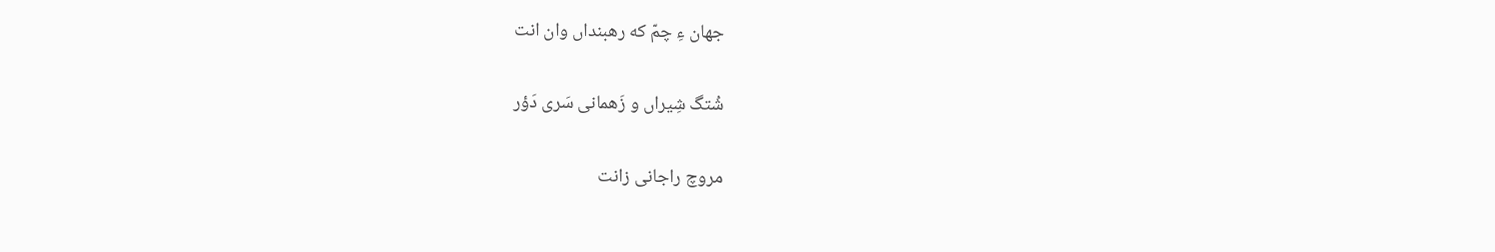جهان ءِ چمّ که رهبنداں وان انت

شُتگ شِیراں و زَهمانی سَری دَؤر

مروچ راجانی زانت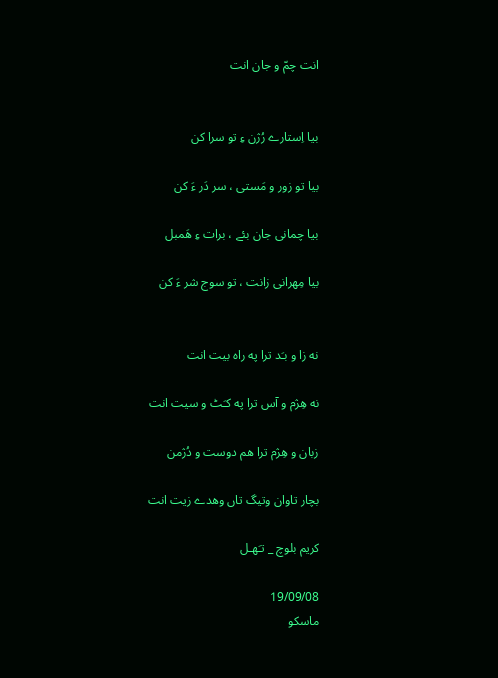انت چمّ و جان انت


بیا اِستارے رُژن ءِ تو سرا کن

بیا تو زور و مَستی ، سر دَر ءَ کن

بیا چمانی جان بئے ، برات ءِ هَمبل

بیا مِهرانی زانت ، تو سوج شر ءَ کن


نه زا و بـَد ترا په راه بیت انت

نه هِژم و آس ترا په کـَٹ و سیت انت

زبان و هِژم ترا هم دوست و دُژمن

بچار تاوان وتیگ تاں وهدے زیت انت

کریم بلوچ _ تـَهـل

19/09/08
ماسکو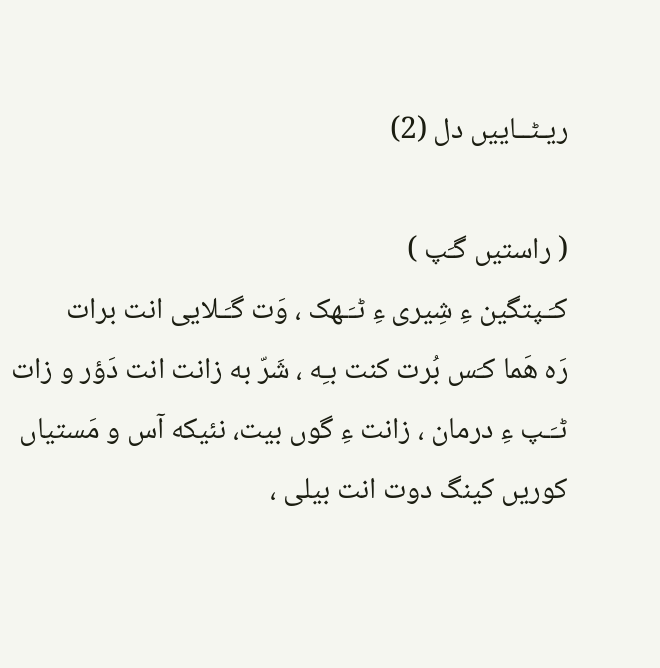ریـٹــاییں دل (2)

( راستیں گـَپ )
کـَـپتگین ءِ شِیری ءِ ٹـَـهک ، وَت گـَـلایی انت برات
رَه هَما کـَس بُرت کنت بـِه ، شَرّ به زانت انت دَؤر و زات
ٹـَـپ ءِ درمان ، زانت ءِ گوں بیت، نئیکه آس و مَستیاں
کوریں کینگ دوت انت بیلی ،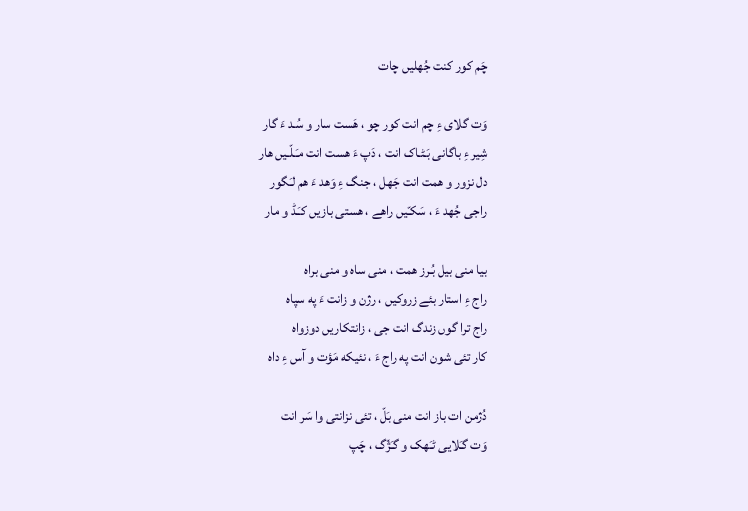چَم کور کنت جُهلیں چات

وَت گلای ءِ چم انت کور چو ، هَست سار و سُـد ءَ گار
شِیر ءِ باگانی بَـٹـاک انت ، دَپ ءَ هست انت مـَـلّـیں هار
دل نزور و همت انت جَهل ، جنگ ءِ وَهد ءَ هم لـَگور
راجی جُهد ءَ ، سَکـّیں راهے ، هستی بازیں کـَـڈ و مار

بیا منی بیل بُـرز همت ، منی ساه و منی براه
راج ءِ استار بئے زروکیں ، رژن و زانت ءَ په سپاه
راج ترا گوں زندگ انت جی ، زانتکاریں دوزواه
کار تئی شون انت په راج ءَ ، نئیکه مَؤت و آس ءِ داه

دُژمن ات باز انت منی بَلّ ، تئی نزانتی وا سَر انت
وَت گـَلایی ٹـَهک و گـَژّگ ، چَپ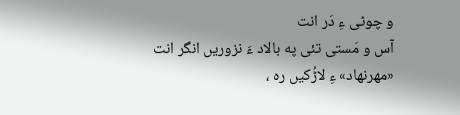و چوٹی ءِ دَر انت
آس و مَستی تئی په بالاد ءَ نزوریں انگر انت
«مهرنهاد» ءِ لاڑُکیں ره ،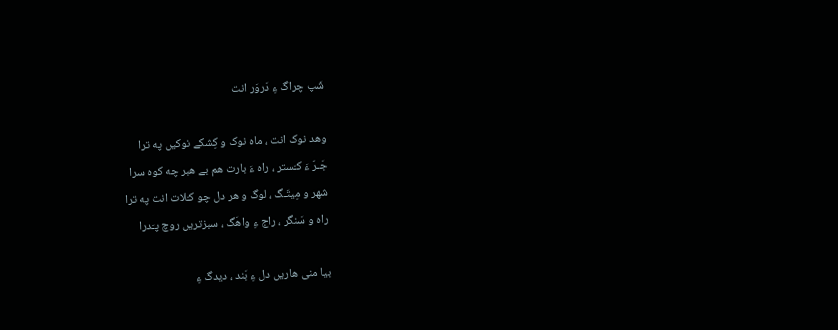شَپ چراگ ءِ دَروَر انت

وهد نوک انت ، ماه نوک و کِشکے نوکیں په ترا
جَـرّ ءَ کـَستر ، راه ءَ بارت هم بے هبر چه کوه سرا
شهر و مِیتَـگ ، لوگ و هر دل چو کـَلات انت په ترا
راه و سَنگر ، راج ءِ واهَگ ، سبزتریں روچ پـَدرا

بیا منی هاریں دل ءِ بَند ، دیدگ ءِ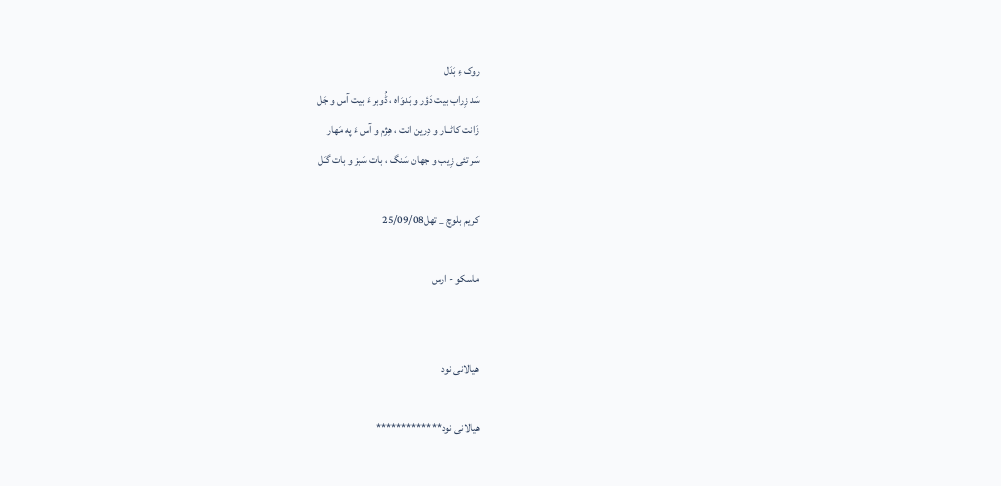روک ءِ بَدَل
سَد زِراب بیت دَؤر و بَدوَاه ، ڈُوبر ءَ بیت آس و جَل
زَانت کاٹــار و دِرین انت ، هِژم و آس ءَ په مَهار
سَر تئی زِیب و جهان سَنگ ، بات سَبز و بات گـَل

کریم بلوچ _ تهل25/09/08

ماسکو - ارس


هیالانی نود

هیالانی نود*************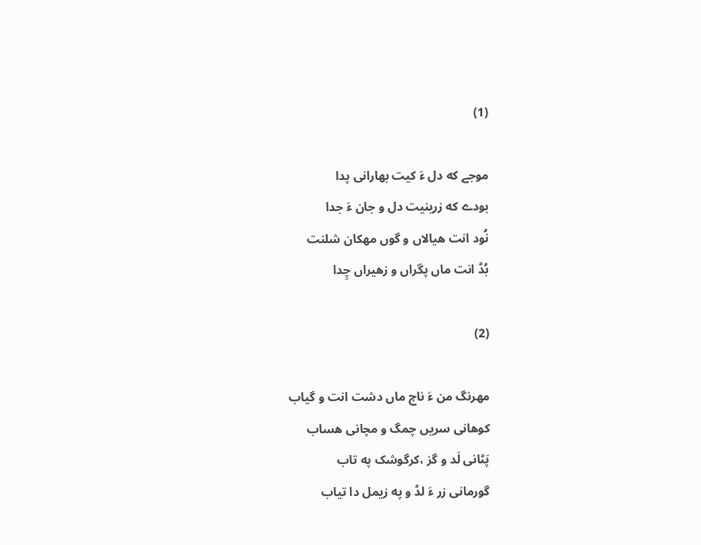(1)

موجے که دل ءَ کیت بهارانی پدا
بودے که زرینیت دل و جان ءَ جدا
نُود انت هیالاں و گوں مهکان شلنت
بُڈ انت ماں پگراں و زهیراں چِدا

(2)

مهرنگ من ءَ ناچ ماں دشت انت و گیاب
کوهانی سریں چمگ و مچانی هساب
پَٹانی لَد و گز ،کرگوشک په تاب
گورمانی زر ءَ لڈ و په زیمل دا تیاب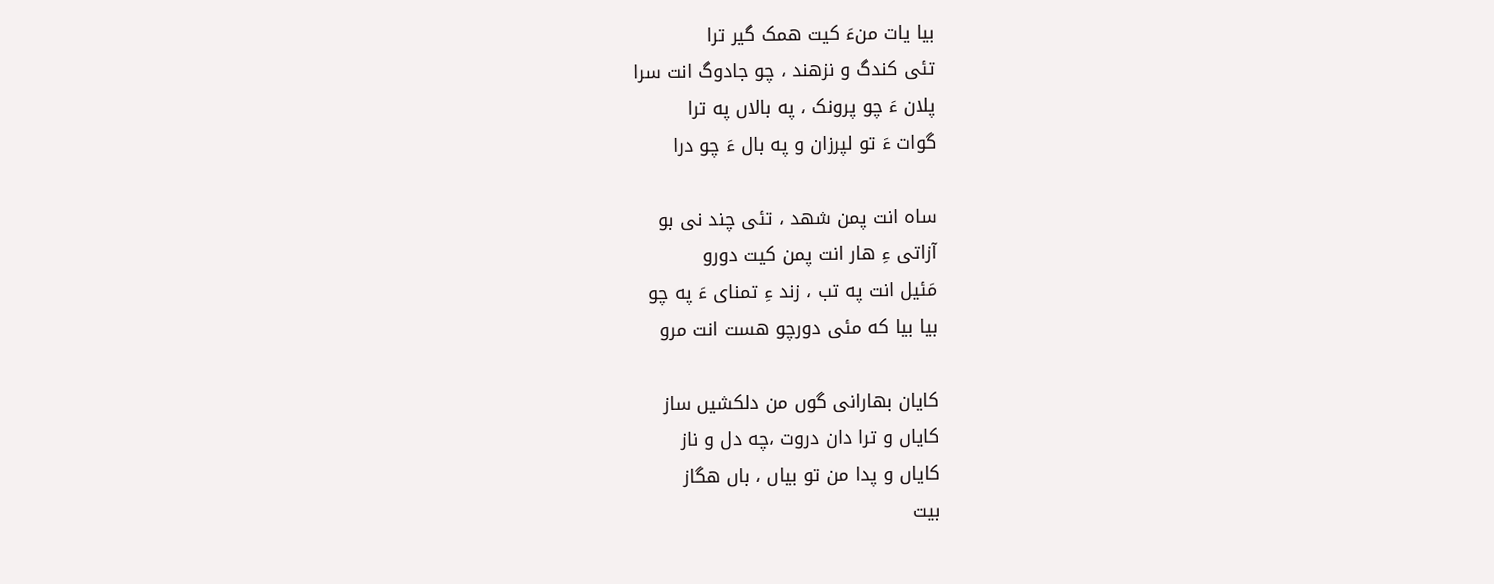بیا یات منءَ کیت همک گیر ترا
تئی کندگ و نزهند ، چو جادوگ انت سرا
پلان ءَ چو پرونک ، په بالاں په ترا
گوات ءَ تو لپرزان و په بال ءَ چو درا

ساه انت پمن شهد ، تئی چند نی بو
آزاتی ءِ هار انت پمن کیت دورو
مَئیل انت په تب ، زند ءِ تمنای ءَ په چو
بیا بیا که مئی دورچو هست انت مرو

کایان بهارانی گوں من دلکشیں ساز
کایاں و ترا دان دروت ،چه دل و ناز
کایاں و پدا من تو بیاں ، باں هگاز
بیت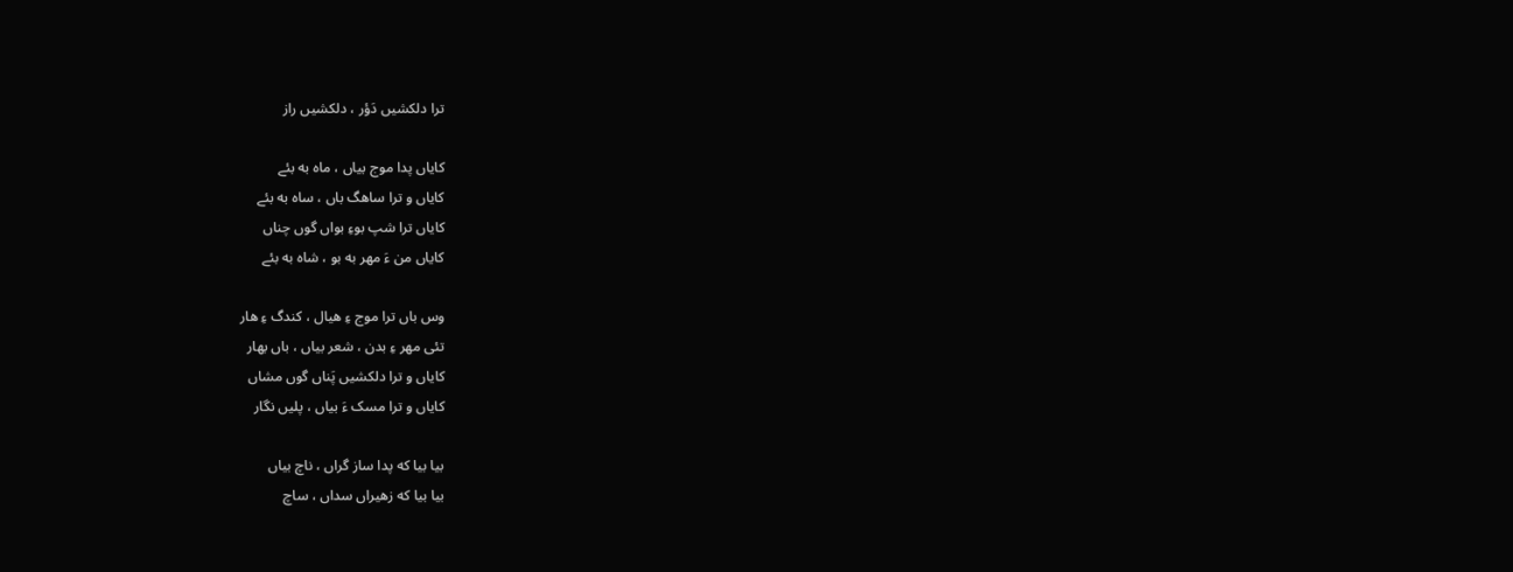ترا دلکشیں دَؤر ، دلکشیں راز

کایاں پدا موج بیاں ، ماه به بئے
کایاں و ترا ساهگ باں ، ساه به بئے
کایاں ترا شپ بوءِ بواں گوں چناں
کایاں من ءَ مهر به بو ، شاه به بئے

وس باں ترا موج ءِ هیال ، کندگ ءِ هار
تئی مهر ءِ بدن ، شعر بیاں ، باں بهار
کایاں و ترا دلکشیں پَناں گوں مشاں
کایاں و ترا مسک ءَ بیاں ، پلیں نگار

بیا بیا که پدا ساز گراں ، ناچ بیاں
بیا بیا که زهیراں سداں ، ساچ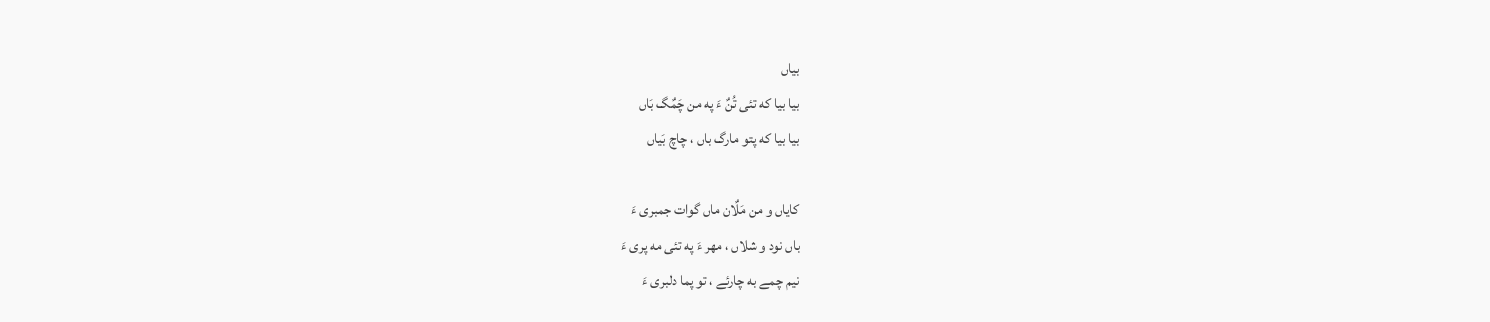بیاں
بیا بیا که تئی تُنٌ ءَ په من چَمٌگ بَاں
بیا بیا که پتو مارگ باں ، چاچ بَیاں

کایاں و من مَلٌان ماں گوات جمبری ءَ
باں نود و شلاں ، مهر ءَ په تئی مه پری ءَ
نیم چمے به چارئے ، تو پما دلبری ءَ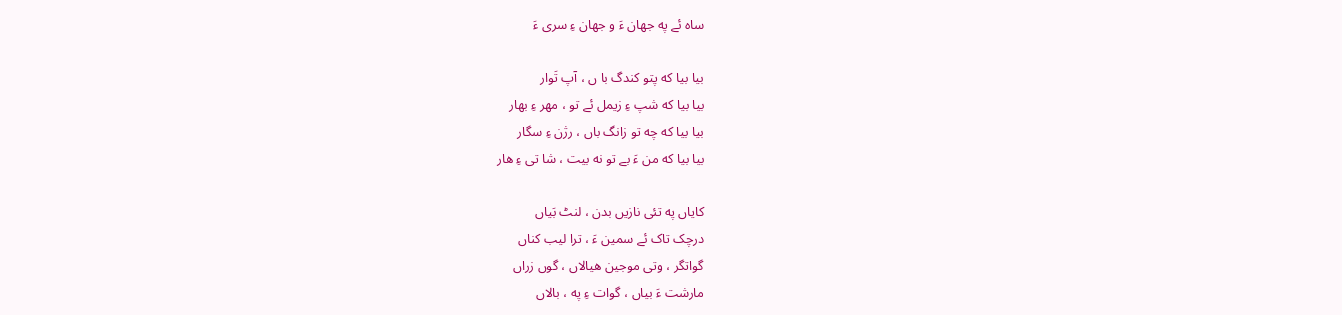ساه ئے په جهان ءَ و جهان ءِ سری ءَ

بیا بیا که پتو کندگ با ں ، آپ تَوار
بیا بیا که شپ ءِ زیمل ئے تو ، مهر ءِ بهار
بیا بیا که چه تو زانگ باں ، رژن ءِ سگار
بیا بیا که من ءَ بے تو نه بیت ، شا تی ءِ هار

کایاں په تئی نازیں بدن ، لنٹ بَیاں
درچک تاک ئے سمین ءَ ، ترا لیب کناں
گواتگر ، وتی موجین هیالاں ، گوں زراں
مارشت ءَ بیاں ، گوات ءِ په ، بالاں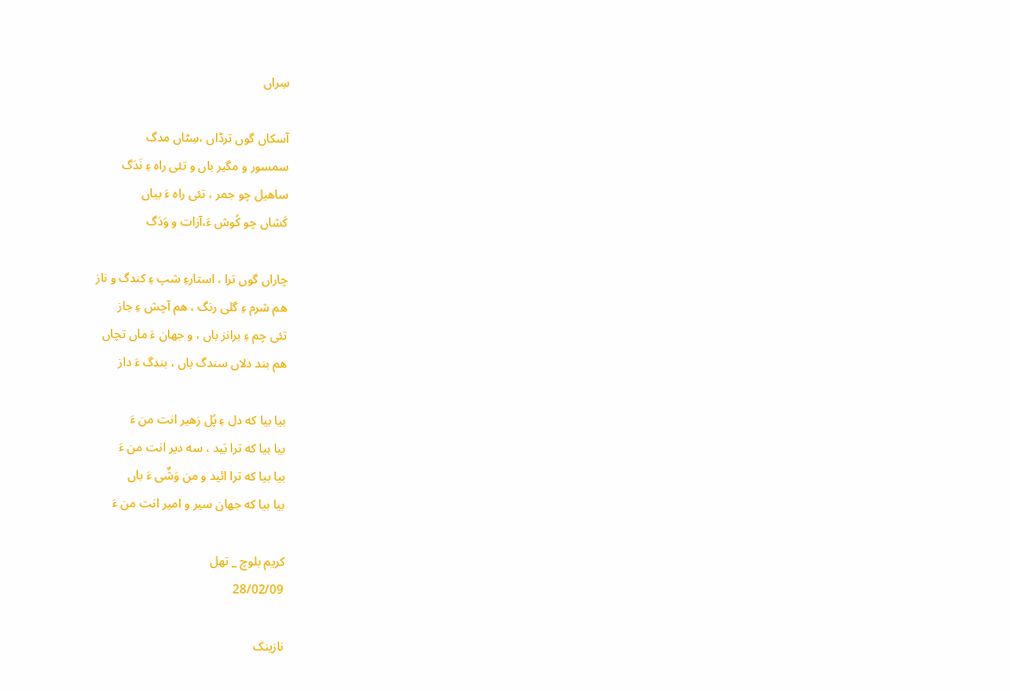سِراں

آسکاں گوں ترڈاں ،سِٹاں مدگ
سمسور و مگیر باں و تئی راه ءِ نَدَگ
ساهیل چو جمر ، تئی راه ءَ بیاں
کَشاں چو کُوش ءَ،آزات و وَدَگ

چاراں گوں ترا ، استارءِ شپ ءِ کندگ و ناز
هم شرم ءِ گلی رنگ ، هم آچش ءِ جاز
تئی چم ءِ برانز باں ، و جهان ءَ ماں تچاں
هم بند دلاں سندگ باں ، بندگ ءَ داز

بیا بیا که دل ءِ پُل زهیر انت من ءَ
بیا بیا که ترا بَید ، سه دیر انت من ءَ
بیا بیا که ترا ائید و من وَشٌی ءَ باں
بیا بیا که جهان سیر و امیر انت من ءَ

کریم بلوچ _ تهل
28/02/09

نازینک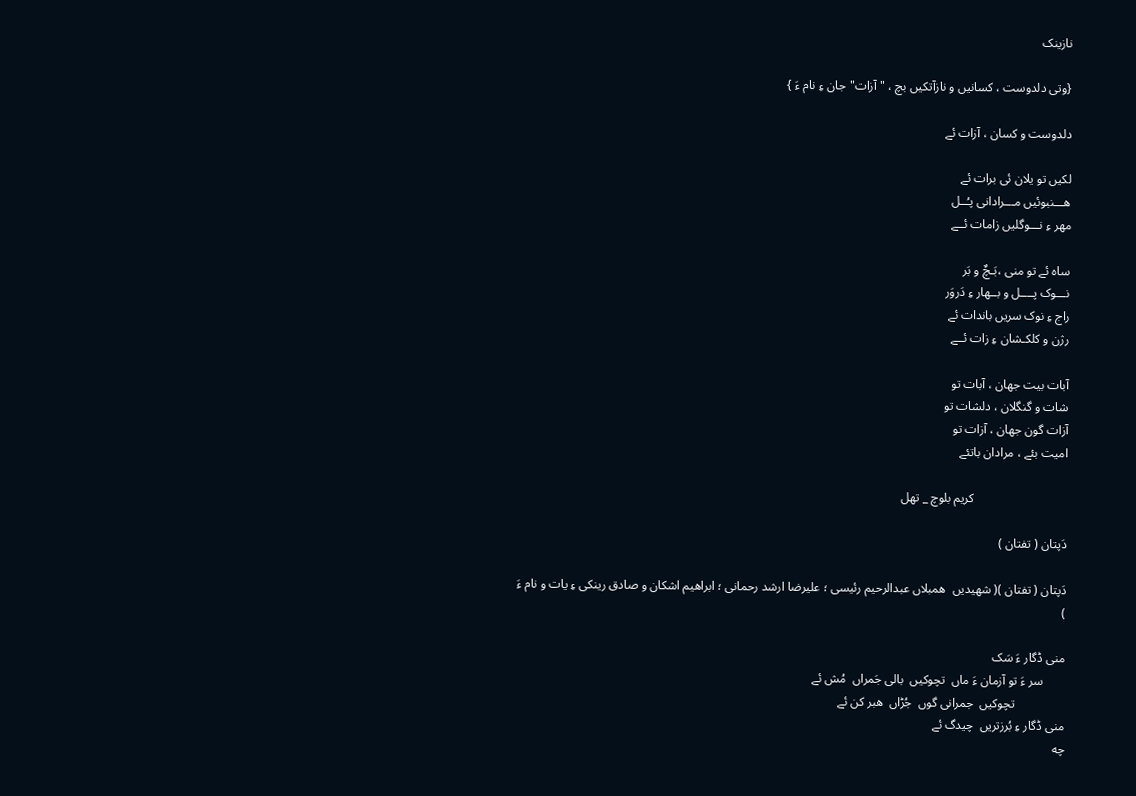نازینک

{وتى دلدوست ، کسانیں و نازآتکیں بچ ، " آزات"جان ءِ نام ءَ }

دلدوست و کسان ، آزات ئے

لکیں تو یلان ئى برات ئے
هـــنبوئیں مـــرادانى پـُــل
مهر ءِ نـــوگلیں زامات ئــے

ساه ئے تو منى ،بَـچٌ و بَر
نـــوک پــــل و بــهار ءِ دَروَر
راج ءِ نوک سریں باندات ئے
رژن و کلکـشان ءِ زات ئــے

آبات بیت جهان ، آبات تو
شات و گنگلان ، دلشات تو
آزات گون جهان ، آزات تو
امیت بئے ، مرادان باتئے

                              کریم بلوچ _ تهل

دَپتان ( تفتان )

دَپتان ( تفتان )( شهیدیں  همبلاں عبدالرحیم رئیسی ؛ علیرضا ارشد رحمانی ؛ ابراهیم اشکان و صادق رینکی ءِ یات و نام ءَ )

منی ڈگار ءَ سَک
       سر ءَ تو آزمان ءَ ماں  تچوکیں  بالی جَمراں  مُش ئے
                تچوکیں  جمرانی گوں  جُڑاں  هبر کن ئے
منی ڈگار ءِ بُرزتریں  چیدگ ئے
چه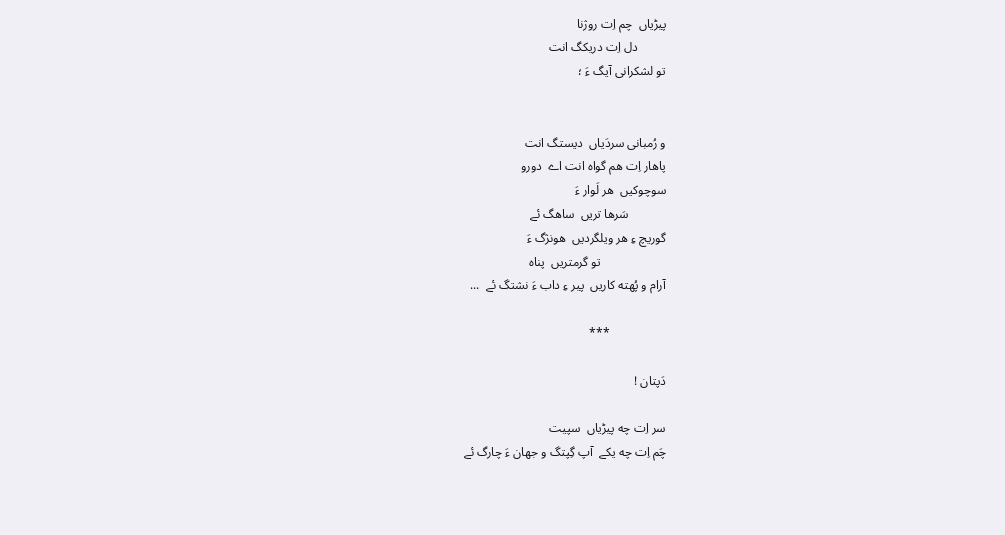پیڑیاں  چم اِت روژنا
         دل اِت دریکگ انت
تو لشکرانی آیگ ءَ ؛


و رُمبانی سردَیاں  دیستگ انت
پاهار اِت هم گواه انت اے  دورو
سوچوکیں  هر لَوار ءَ
            سَرها تریں  ساهگ ئے
گوریچ ءِ هر ویلگردیں  هونژگ ءَ
                     تو گرمتریں  پناه
آرام و پُهته کاریں  پیر ءِ داب ءَ نشتگ ئے  ...

                  ***

دَپتان !

سر اِت چه پیڑیاں  سپیت
چَم اِت چه یکے  آپ گِپتگ و جهان ءَ چارگ ئے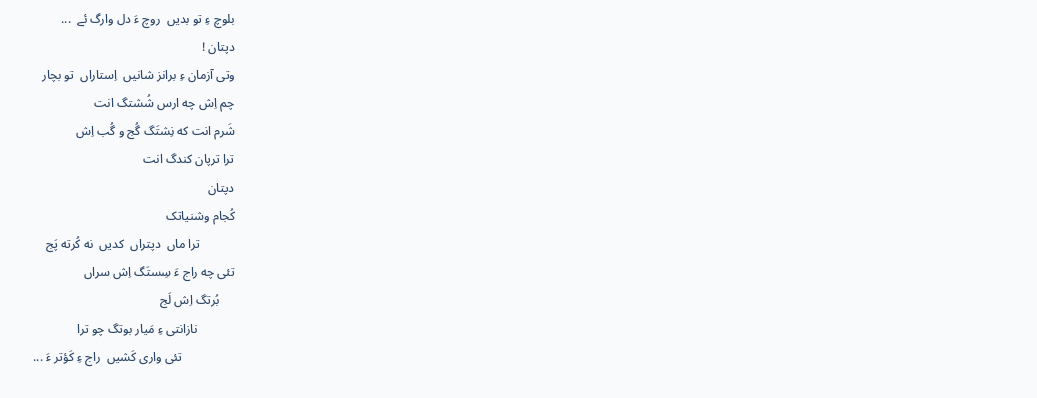بلوچ ءِ تو بدیں  روچ ءَ دل وارگ ئے  ...
دپتان !
وتی آزمان ءِ برانز شانیں  اِستاراں  تو بچار
چم اِش چه ارس شُشتگ انت
شَرم انت که نِشتَگ گُج و گُب اِش
ترا ترپان کندگ انت
دپتان
کُجام وشنیاتک
           ترا ماں  دپتراں  کدیں  نه کُرته پَج
تئی چه راج ءَ سِستَگ اِش سراں
     بُرتگ اِش لَج
            نازانتی ءِ مَیار بوتگ چو ترا
                 تئی واری کَشیں  راج ءِ کَؤتر ءَ ...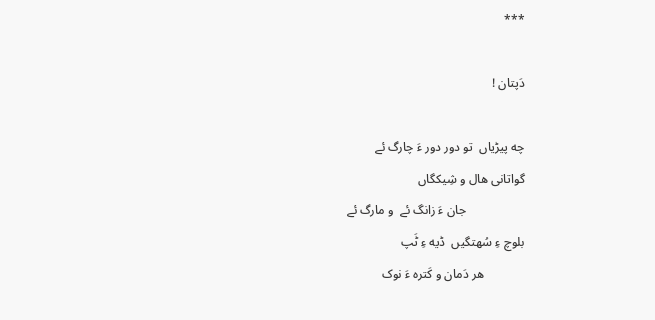***

دَپتان !

چه پیڑیاں  تو دور دور ءَ چارگ ئے
گواتانی هال و شِیکگاں
                   جان ءَ زانگ ئے  و مارگ ئے
بلوچ ءِ سُهتگیں  ڈیه ءِ ٹَپ
             هر دَمان و کَتره ءَ نوک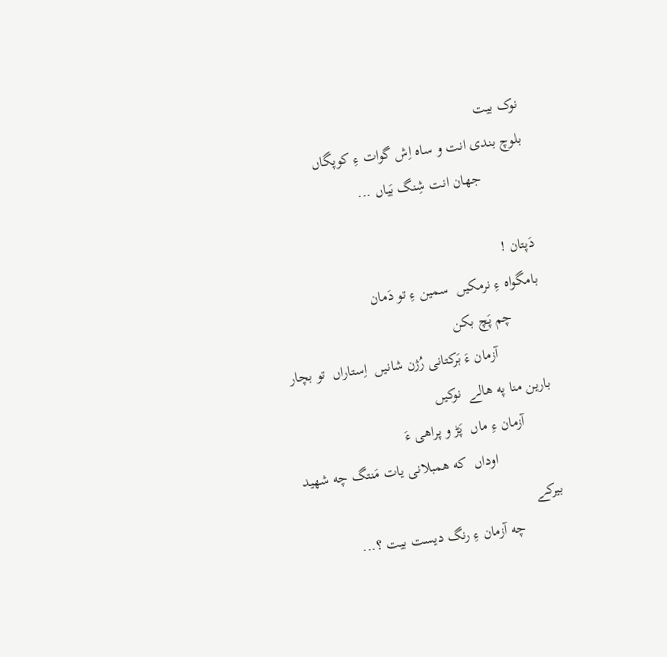نوک بیت
بلوچ بندی انت و ساه اِش گوات ءِ کوپگاں
            جهان انت شِنگ بَیاں ...

دَپتان !
بامگواه ءِ نرمکیں  سمین ءِ تو دَمان
        چم پَچ بکن
             آزمان ءَ بَرکتانی رُژن شانیں  اِستاراں  تو بچار
بارین منا په هالے  نوکیں
        آزمان ءِ ماں  پَڑ و پراهی ءَ
                اوداں  که همبلانی یات مَنتگ چه شهید
بیرکے
           چه آزمان ءِ رنگ دیست بیت ؟...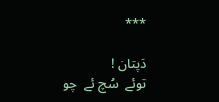***

دَپتان !
توئے  سُچ ئے  چو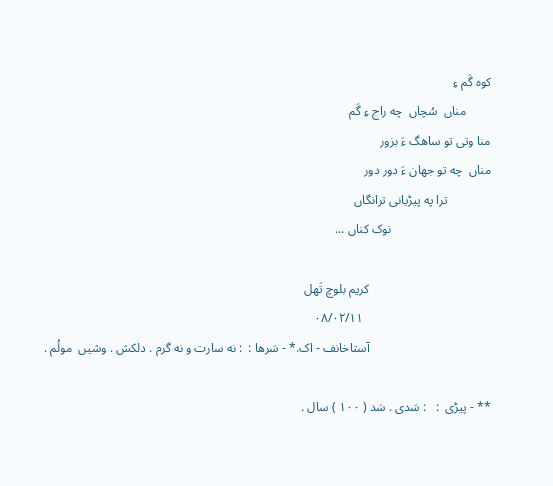کوه گَم ءِ
        مناں  سُچاں  چه راج ءِ گَم
منا وتی تو ساهگ ءَ بزور
مناں  چه تو جهان ءَ دور دور
              ترا په پیڑیانی ترانگاں
                                نوک کناں ...

                                       کریم بلوچ تَهل
                                         ۰۸/۰۲/۱۱
                                       آستاخانف - اک.* - سَرها :  : نه سارت و نه گرم . دلکش . وشیں  مولُم .

** - پیڑی  :   : سَدی . سَد ( ۱۰۰ ) سال .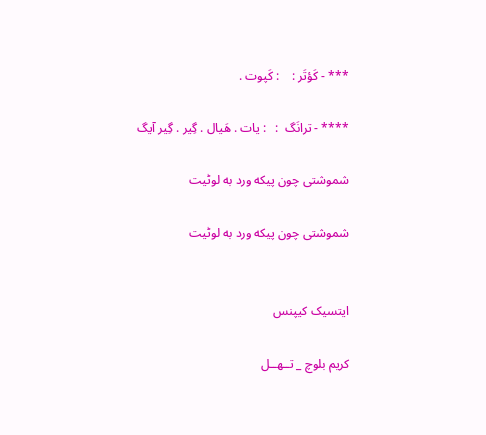*** - کَؤتَر :    : کَپوت .

**** - ترانَگ  :   : یات . هَیال . گِیر . گِیر آیگ

شموشتی چون پیکه ورد به لوٹیت

شموشتی چون پیکه ورد به لوٹیت


ایتسیک کیپنس

کریم بلوچ _ تــهــل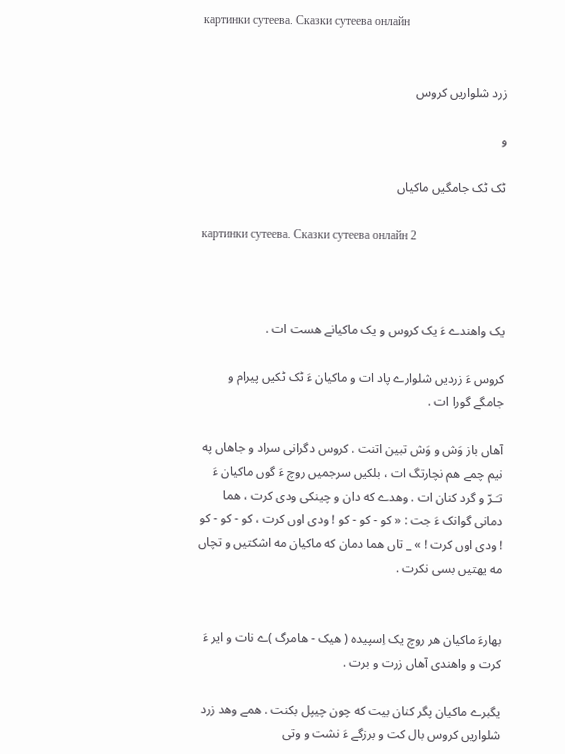картинки сутеева. Сказки сутеева онлайн


زرد شلواریں کروس

و

ٹک ٹک جامگیں ماکیاں

картинки сутеева. Сказки сутеева онлайн 2



یک واهندے ءَ یک کروس و یک ماکیانے هست ات .

کروس ءَ زردیں شلوارے پاد ات و ماکیان ءَ ٹک ٹکیں پیرام و جامگے گورا ات .

آهاں باز وَش و وَش تبین اتنت . کروس دگرانی سراد و جاهاں په نیم چمے هم نچارتگ ات ، بلکیں سرجمیں روچ ءَ گوں ماکیان ءَ تـَـرّ و گرد کنان ات . وهدے که دان و چینکی ودی کرت ، هما دمانی گوانک ءَ جت : « کو - کو - کو ! ودی اوں کرت ، کو - کو - کو ! ودی اوں کرت ! » _ تاں هما دمان که ماکیان مه اشکتیں و تچاں مه یهتیں بسی نکرت .


بهارءَ ماکیان هر روچ یک اِسپیده ( هیک - هامرگ )ے نات و ایر ءَ کرت و واهندی آهاں زرت و برت .

یگبرے ماکیان پگر کنان بیت که چون چیپل بکنت . همے وهد زرد شلواریں کروس بال کت و برزگے ءَ نشت و وتی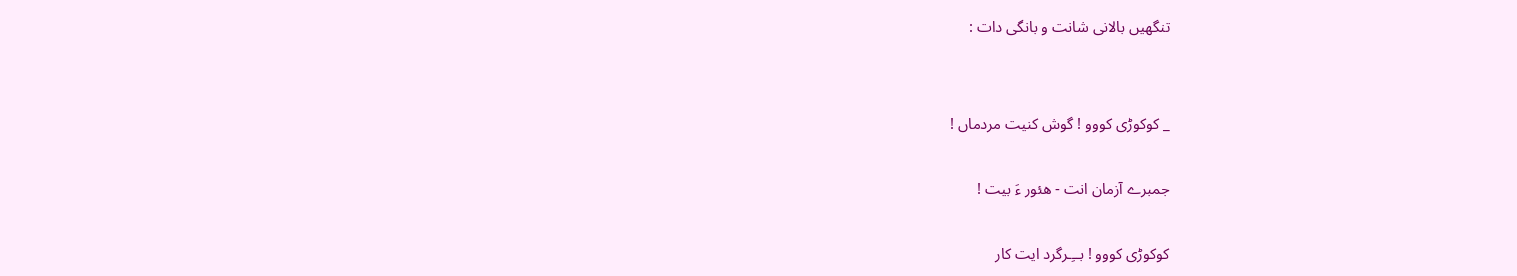تنگهیں بالانی شانت و بانگی دات :


_ کوکوڑی کووو ! گوش کنیت مردماں !

جمبرے آزمان انت - هئور ءَ بیت !

کوکوڑی کووو ! بــِـرگرد ایت کار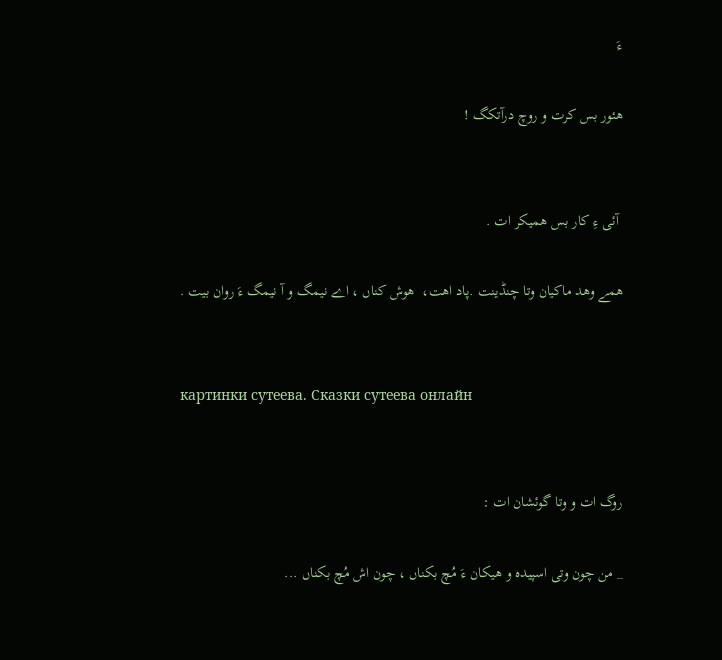ءَ

هئور بس کرت و روچ درآتکگ !


 آئی ءِ کار بس همیکر ات .

همے وهد ماکیان وتا چنڈینت .پاد اهت،  هوش کناں ، اے نیمگ و آ نیمگ ءَ روان بیت .


картинки сутеева. Сказки сутеева онлайн


روگ ات و وتا گوئشان ات :

_ من چون وتی اسپیده و هیکان ءَ مُچ بکناں ، چون اش مُچ بکناں ...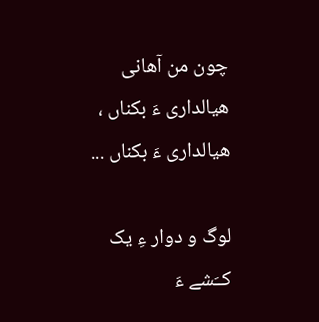چون من آهانی هیالداری ءَ بکناں ، هیالداری ءَ بکناں ...

لوگ و دوار ءِ یک کــَشے ءَ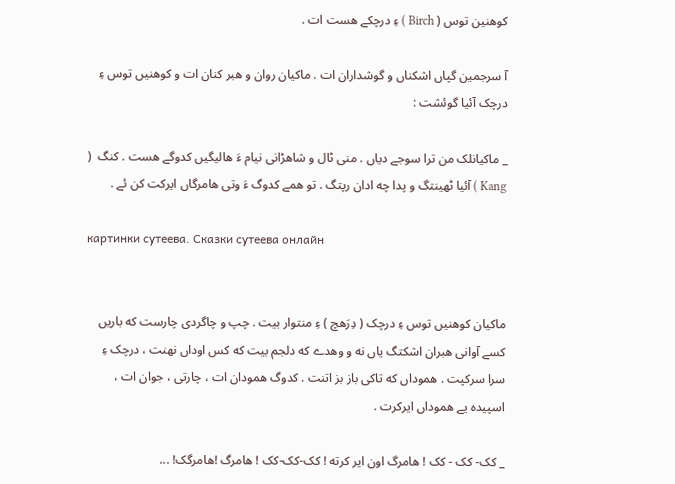کوهنین توس ( Birch ) ءِ درچکے هست ات .

آ سرجمین گپاں اشکناں و گوشداران ات . ماکیان روان و هبر کنان ات و کوهنیں توس ءِ درچک آئیا گوئشت :

_ ماکیانلک من ترا سوجے دیاں . منی ٹال و شاهڑانی نیام ءَ هالیگیں کدوگے هست . کنگ  ( Kang ) آئیا ٹهینتگ و پدا چه ادان رپتگ . تو همے کدوگ ءَ وتی هامرگاں ایرکت کن ئے .

картинки сутеева. Сказки сутеева онлайн


ماکیان کوهنیں توس ءِ درچک ( دِرَهچ ) ءِ منتوار بیت . چپ و چاگردی چارست که باریں کسے آوانی هبران اشکتگ یاں نه و وهدے که دلجم بیت که کس اوداں نهنت ، درچک ءِ سرا سرکپت . هموداں که تاکی باز بز اتنت . کدوگ همودان ات ، چارتی ، جوان ات ، اسپیده یے هموداں ایرکرت .

_ کک- کک - کک ! هامرگ اون ایر کرته ! کک-کک-کک ! هامرگ !هامرگک! ...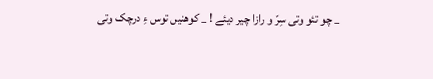_ چو تئو وتی سِرّ و رازا چیر دیئے ! _ کوهنیں توس ءِ درچک وتی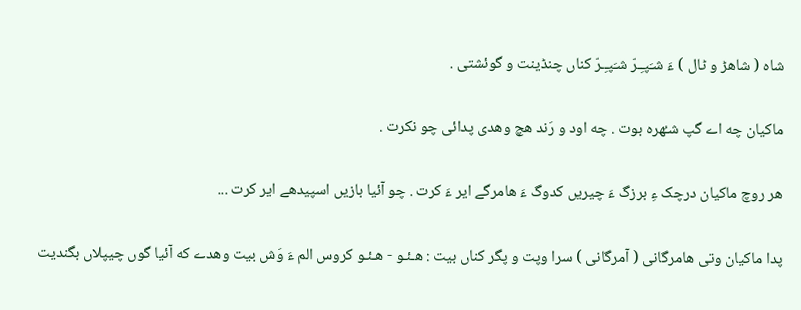شاه ( شاهڑ و ٹال ) ءَ شـَپـِـرّ شـَپـِـرّ کناں چنڈینت و گوئشتی .

ماکیان چه اے گپ شـُهره بوت . چه اود و رَند هچ وهدی پدائی چو نکرت .

هر روچ ماکیان درچک ءِ برزگ ءَ چیریں کدوگ ءَ هامرگے ایر ءَ کرت . چو آئیا بازیں اسپیدهے ایر کرت ...

پدا ماکیان وتی هامرگانی ( آمرگانی ) سرا وپت و پگر کناں بیت : هـئـو - هـئـو کروس الم ءَ وَش بیت وهدے که آئیا گوں چیپلاں بگندیت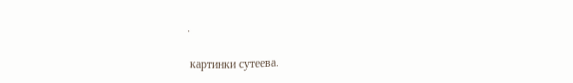.

 картинки сутеева.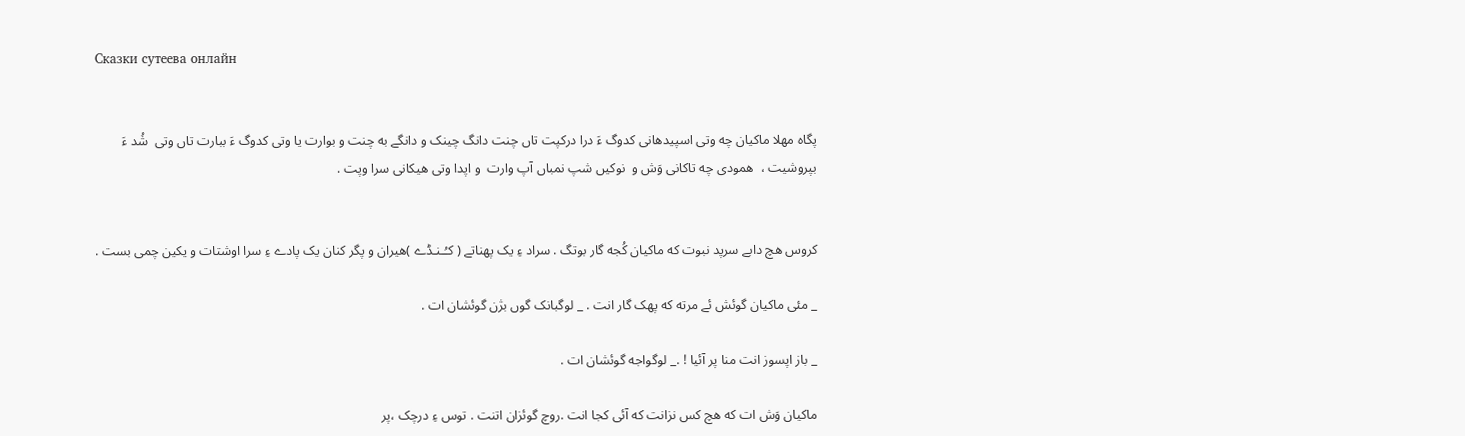Сказки сутеева онлайн


پگاه مهلا ماکیان چه وتی اسپیدهانی کدوگ ءَ درا درکپت تاں چنت دانگ چینک و دانگے به چنت و بوارت یا وتی کدوگ ءَ ببارت تاں وتی  شُد ءَ بپروشیت ،  همودی چه تاکانی وَش و  نوکیں شپ نمباں آپ وارت  و اپدا وتی هیکانی سرا وپت .


کروس هچ دابے سرپد نبوت که ماکیان کُجه گار بوتگ . سراد ءِ یک پهناتے ( کـُـنـڈے )هیران و پگر کنان یک پادے ءِ سرا اوشتات و یکین چمی بست .

_ مئی ماکیان گوئش ئے مرته که پهک گار انت . _ لوگبانک گوں بژن گوئشان ات .

_ باز اپسوز انت منا پر آئیا ! ._ لوگواجه گوئشان ات .

ماکیان وَش ات که هچ کس نزانت که آئی کجا انت .روچ گوئزان اتنت . توس ءِ درچک ،پر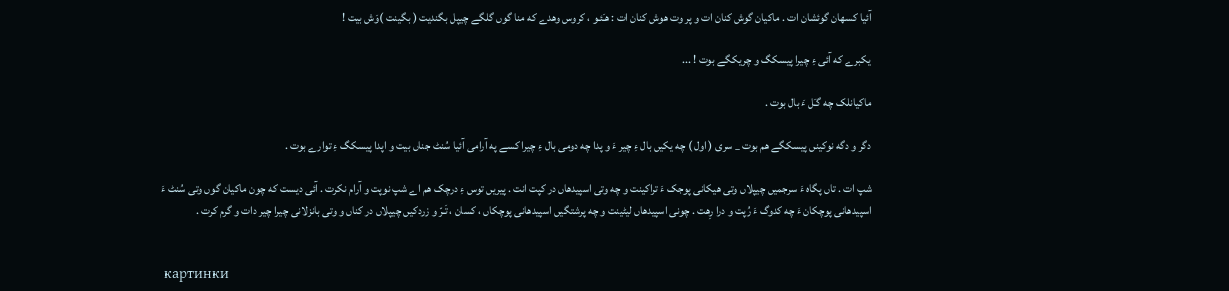آئیا کسهان گوئشان ات . ماکیان گوش کنان ات و پر وت هوش کنان ات : هـَئـو ، کروس وهدے که منا گوں گلگے چیپل بگندیت ( بگینت )وَش بیت !

یکبرے که آئی ءِ چیرا پیسکگ و چریکگے بوت ! ...

ماکیانلک چه گـَل ءَ بال بوت .

دگر و دگه نوکینں پیسکگے هم بوت _ سری ( اول ) چه یکیں بال ءِ چیر ءَ و پدا چه دومی بال ءِ چیرا کسے په آرامی آئیا سُنٹ جناں بیت و اپدا پیسکگ ءِ توارے بوت .

شپ ات . تاں پگاه ءَ سرجمیں چیپلاں وتی هیکانی پوجک ءَ تراکینت و چه وتی اسپیدهاں در کپت انت . پیریں توس ءِ درچک هم اے شپ نوپت و آرام نکرت . آئی دیست که چون ماکیان گوں وتی سُنٹ ءَ اسپیدهانی پوچکان ءَ چه کدوگ ءَ رُپت و درا رِهت . چونی اسپیدهاں لیٹینت و چه پرشتگیں اسپیدهانی پوچکاں ، کسان ، تَـرّ و زردکیں چیپلاں در کناں و وتی بانزلانی چیرا چیر دات و گرم کرت .


 картинки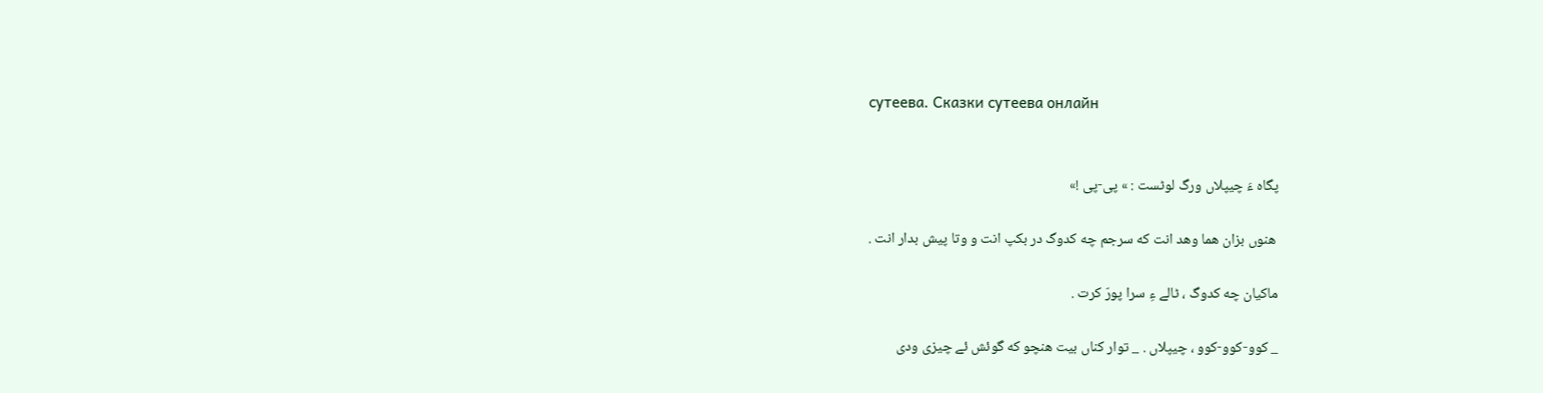сутеева. Сказки сутеева онлайн


پگاه ءَ چیپلاں ورگ لوٹست : » پی-پی !»

 هنوں بزان هما وهد انت که سرجم چه کدوگ در بکپ انت و وتا پیش بدار انت .

ماکیان چه کدوگ ، ٹالے ءِ سرا پورّ کرت .

_ کوو-کوو-کوو ، چیپلاں . _ توار کناں بیت هنچو که گوئش ئے چیزی ودی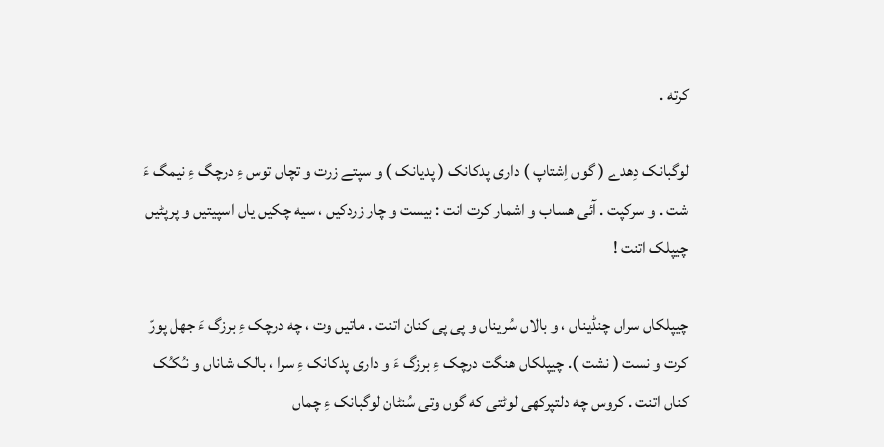کرته .

لوگبانک دِهدے ( گوں اِشتاپ ) داری پدکانک ( پدیانک ) و سپتے زرت و تچاں توس ءِ درچگ ءِ نیمگ ءَ شت . و سرکپت . آئی هساب و اشمار کرت انت : بیست و چار زردکیں ، سیه چکیں یاں اسپیتیں و پرپٹیں چیپلک اتنت !

چیپلکاں سراں چنڈیناں ، و بالاں سُریناں و پی پی کنان اتنت . ماتیں وت ، چه درچک ءِ برزگ ءَ جهل پورّ کرت و نست ( نشت ). چیپلکاں هنگت درچک ءِ برزگ ءَ و داری پدکانک ءِ سرا ، بالک شاناں و نـُکـُک کناں اتنت . کروس چه دلتپرکهی لوٹتی که گوں وتی سُنٹان لوگبانک ءِ چماں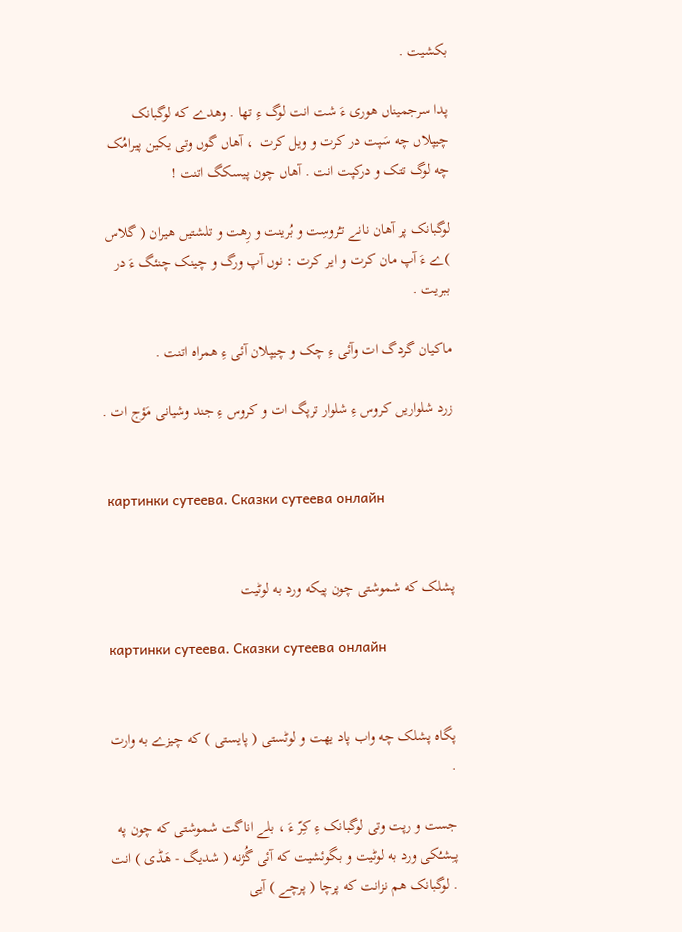بکشیت .

پدا سرجمیناں هوری ءَ شت انت لوگ ءِ تها . وهدے که لوگبانک چیپلاں چه سَپت در کرت و ویل کرت  ، آهاں گوں وتی یکین پیرامُک چه لوگ تتک و درکپت انت . آهاں چون پیسکگ اتنت !

لوگبانک پر آهان نانے تـُروسِت و بُرینت و رِهت و تلشتیں هیران ( گلاس )ے ءَ آپ مان کرت و ایر کرت : نوں آپ ورگ و چینک چنئگ ءَ در ببریت .

ماکیان گردگ ات وآئی ءِ چک و چیپلان آئی ءِ همراه اتنت .

زرد شلواریں کروس ءِ شلوار ترپگ ات و کروس ءِ جند وشیانی مَؤج ات .


 картинки сутеева. Сказки сутеева онлайн


پشلک که شموشتی چون پیکه ورد به لوٹیت

 картинки сутеева. Сказки сутеева онлайн


پگاه پشلک چه واب پاد یهت و لوٹستی ( پایستی ) که چیزے به وارت .

جست و رپت وتی لوگبانک ءِ کِرّ ءَ ، بلے اناگت شموشتی که چون په پـِشـُکی ورد به لوٹیت و بگوئشیت که آئی گُژنه ( شدیگ - هَـڈی ) انت . لوگبانک هم نزانت که پرچا ( پرچے ) آیی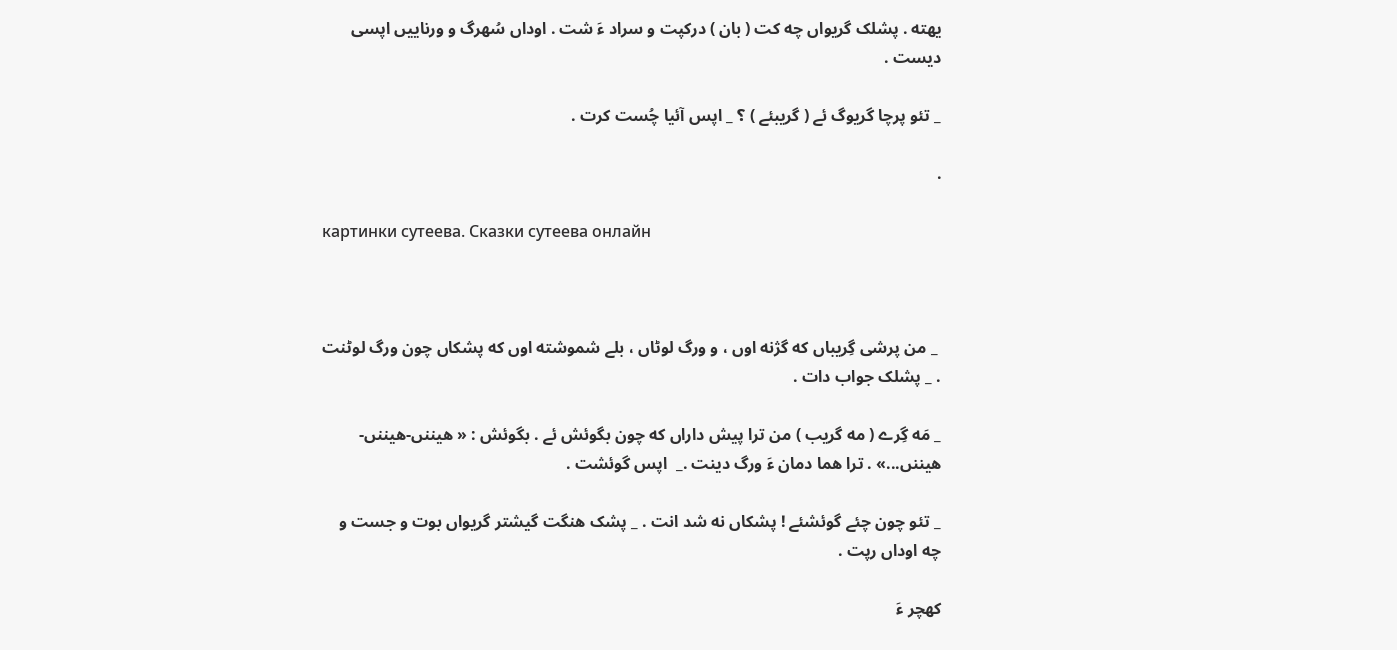یهته . پشلک گریواں چه کت ( بان ) درکپت و سراد ءَ شت . اوداں سُهرگ و ورناییں اپسی دیست .

_ تئو پرچا گریوگ ئے ( گریبئے ) ؟ _ اپس آئیا چُست کرت .

.

картинки сутеева. Сказки сутеева онлайн



 _ من پرشی گِریباں که گژنه اوں ، و ورگ لوٹاں ، بلے شموشته اوں که پشکاں چون ورگ لوٹنت . _ پشلک جواب دات .

_ مَه گِرے ( مه گریب ) من ترا پیش داراں که چون بگوئش ئے . بگوئش : « هیننں-هیننں-هیننں...» . ترا هما دمان ءَ ورگ دینت ._  اپس گوئشت .

_ تئو چون چئے گوئشئے ! پشکاں نه شد انت . _ پشک هنگت گیشتر گریواں بوت و جست و چه اوداں رپت .

کهچر ءَ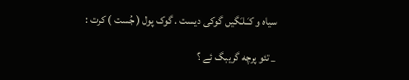سیاه و کـَـلـَگیں گوکی دیست . گوک پول ( جُست ) کرت :

_ تئو پرچه گریبگ ئے ؟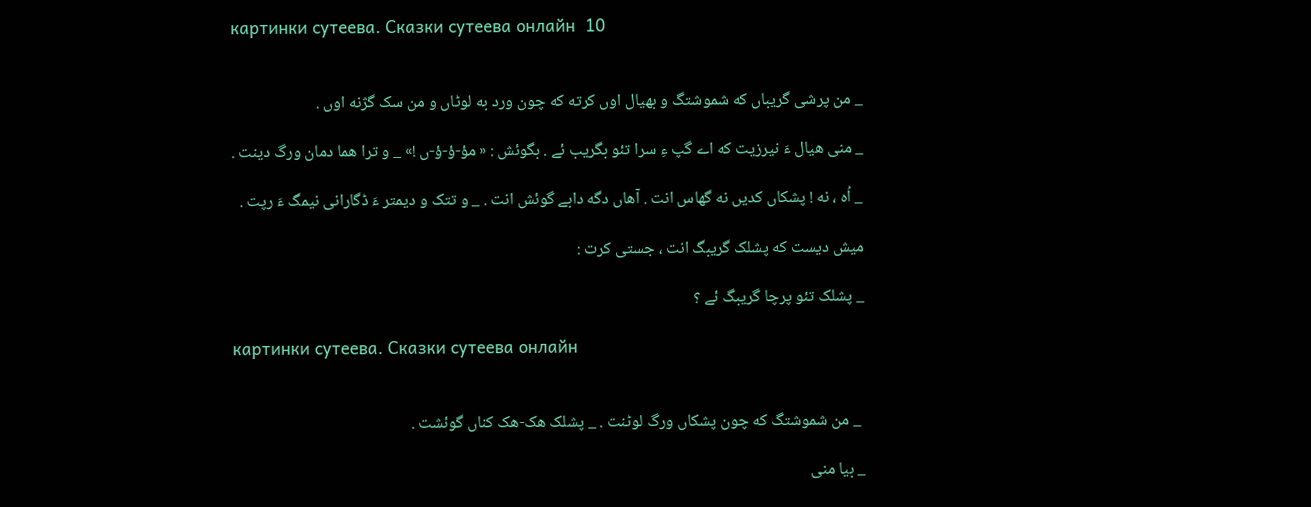картинки сутеева. Сказки сутеева онлайн  10


_ من پرشی گریباں که شموشتگ و بهیال اوں کرته که چون ورد به لوٹاں و من سک گژنه اوں .

_ منی هیال ءَ نیرزیت که اے گپ ءِ سرا تئو بگریب ئے . بگوئش : « مؤ-ؤ-ؤ-ں !» _ و ترا هما دمان ورگ دینت .

_ اُه ، نه ! پشکاں کدیں نه گهاس انت . آهاں دگه دابے گوئش انت . _ و تتک و دیمتر ءَ ڈگارانی نیمگ ءَ رپت .

میش دیست که پشلک گریبگ انت ، جستی کرت :

_ پشلک تئو پرچا گریبگ ئے ؟

картинки сутеева. Сказки сутеева онлайн


 _ من شموشتگ که چون پشکاں ورگ لوٹنت . _ پشلک هک-هک کناں گوئشت .

_ بیا منی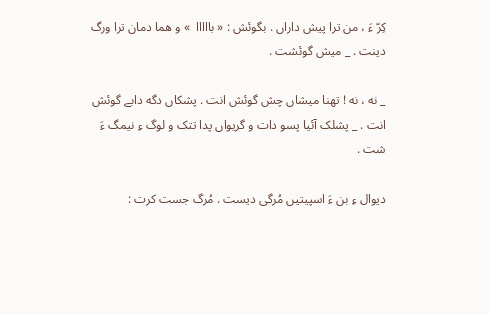کِرّ ءَ ، من ترا پیش داراں . بگوئش : « بااااا  » و هما دمان ترا ورگ دینت . _ میش گوئشت .

_ نه ، نه ! تهنا میشاں چش گوئش انت . پشکاں دگه دابے گوئش انت . _ پشلک آئیا پسو دات و گریواں پدا تتک و لوگ ءِ نیمگ ءَ شت .

دیوال ءِ بن ءَ اسپیتیں مُرگی دیست . مُرگ جست کرت :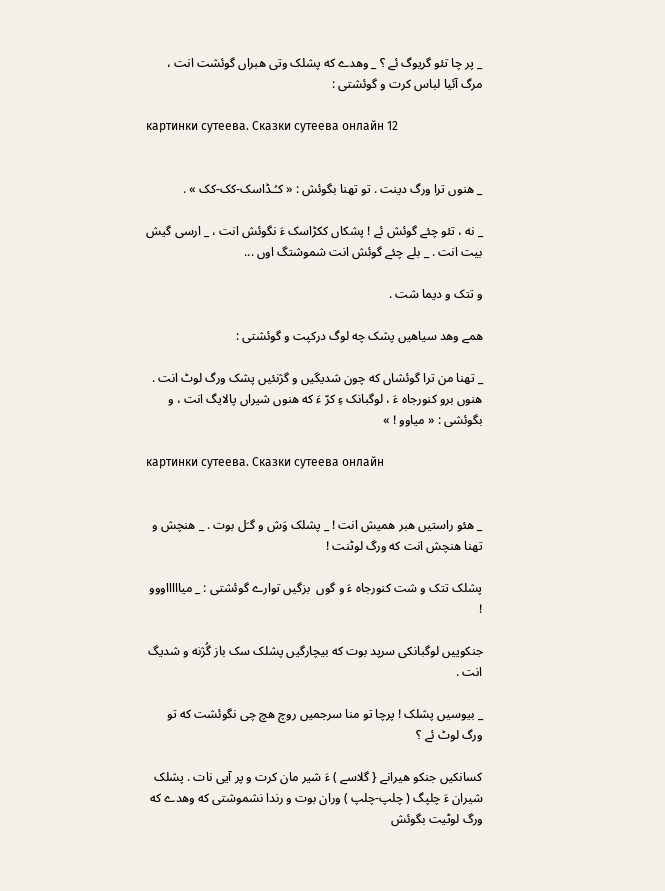_ پر چا تئو گریوگ ئے ؟ _ وهدے که پشلک وتی هبراں گوئشت انت ، مرگ آئیا لباس کرت و گوئشتی :

картинки сутеева. Сказки сутеева онлайн 12


_ هنوں ترا ورگ دینت . تو تهنا بگوئش : « کـُـڈاسک-کک-کک » .

_ نه ، تئو چئے گوئش ئے ! پشکاں ککڑاسک ءَ نگوئش انت ، _ ارسی گیش بیت انت . _ بلے چئے گوئش انت شموشتگ اوں ...

و تتک و دیما شت .

همے وهد سیاهیں پشک چه لوگ درکپت و گوئشتی :

_ تهنا من ترا گوئشاں که چون شدیگیں و گژنئیں پشک ورگ لوٹ انت . هنوں برو کنورجاه ءَ ، لوگبانک ءِ کرّ ءَ که هنوں شیراں پالایگ انت ، و بگوئشی : « میاوو ! »

картинки сутеева. Сказки сутеева онлайн


_ هئو راستیں هبر همیش انت ! _ پشلک وَش و گـَل بوت . _ هنچش و تهنا هنچش انت که ورگ لوٹنت !

پشلک تتک و شت کنورجاه ءَ و گوں  بزگیں توارے گوئشتی : _ میاااااووو !

جنکوییں لوگبانکی سرپد بوت که بیچارگیں پشلک سک باز گُژنه و شدیگ انت .

_ بیوسیں پشلک ! پرچا تو منا سرجمیں روچ هچ چی نگوئشت که تو ورگ لوٹ ئے ؟

کسانکیں جنکو هیرانے { گلاسے ) ءَ شیر مان کرت و پر آیی نات . پشلک شیران ءَ چلپگ ( چلپ-چلپ ) وران بوت و رندا نشموشتی که وهدے که ورگ لوٹیت بگوئش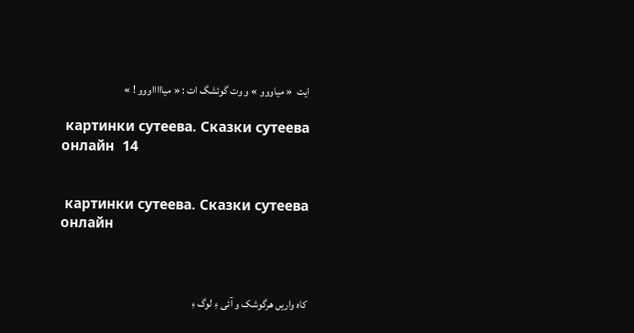ایت  « میاووو » و وت گوئشگ ات : « میاااااووو ! »

 картинки сутеева. Сказки сутеева онлайн  14


 картинки сутеева. Сказки сутеева онлайн



کاه واریں هرگوشک و آئی ءِ لوگ ءِ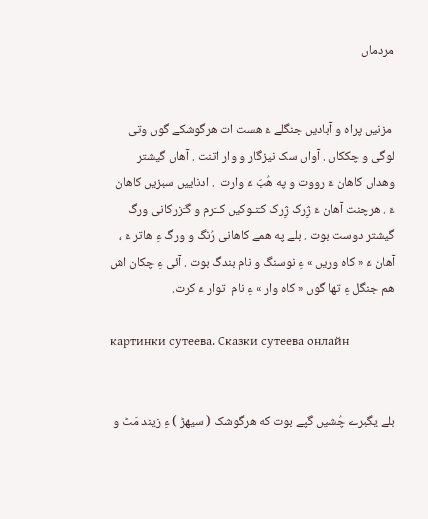مردماں


 مزنیں پراه و آبادیں جنگلے ءَ هست ات هرگوشکے گوں وتی لوگی و چککاں . آواں سک نیزگار و وار اتنت . آهاں گیشتر وهداں کاهان ءَ رووت و په هُبّ ءَ وارت  . ادناییں سبزیں کاهان ءَ . هرچنت آهان ءَ ژِرک ژِرک کـَنـوکیں کــَرم و گـَزرکانی ورگ گیشتر دوست بوت . بلے په همے کاهانی رُنگ و ورگ ءِ هاتر ءَ ، آهان ءَ « کاه وریں » ءِ نوسنگ و نام بندگ بوت . آئی ءِ چکان اش هم جنگل ءِ تها گوں « کاه وار » ءِ نام  توار ءَ کرت.

картинки сутеева. Сказки сутеева онлайн


بلے یگبرے چُشیں گپے بوت که هرگوشک ( سیهڑ ) ءِ زیند مَٹ و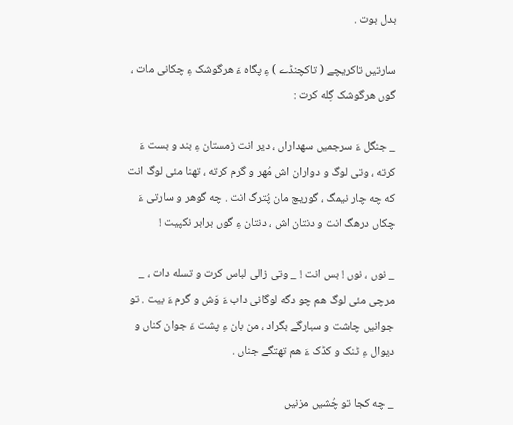بدل بوت .

سارتیں تاکریچے ( تاکچنڈے ) ءِ پگاه ءَ هرگوشک ءِ چکانی مات ، گوں هرگوشک گِله کرت :

_ جنگل ءَ سرجمیں سهداراں ، دیر انت زمستان ءِ بند و بست ءَ کرته ، وتی لوگ و دواران اش مُهر و گرم کرته ، تهنا مئی لوگ انت که چه چار نیمگ ، گوریچ مان پُترگ انت . چه گوهر و سارتی ءَ چکاں درهگ انت و دنتان اش ، دنتان ءِ گوں برابر نکپیت !

_ نوں ، نوں ! بس انت ! _ وتی زالی لباس کرت و تسله دات ، _ مرچی مئی لوگ هم چو دگه لوگانی داب ءَ وَش و گرم ءَ بیت . تو جوانیں چاشت و سبارگے بگراد ، من بان ءِ پشت ءَ جوان کناں و دیوال ءِ ٹنک و کڈک ءَ هم تهتگے جناں .

_ چه کجا تو چُشیں مزنیں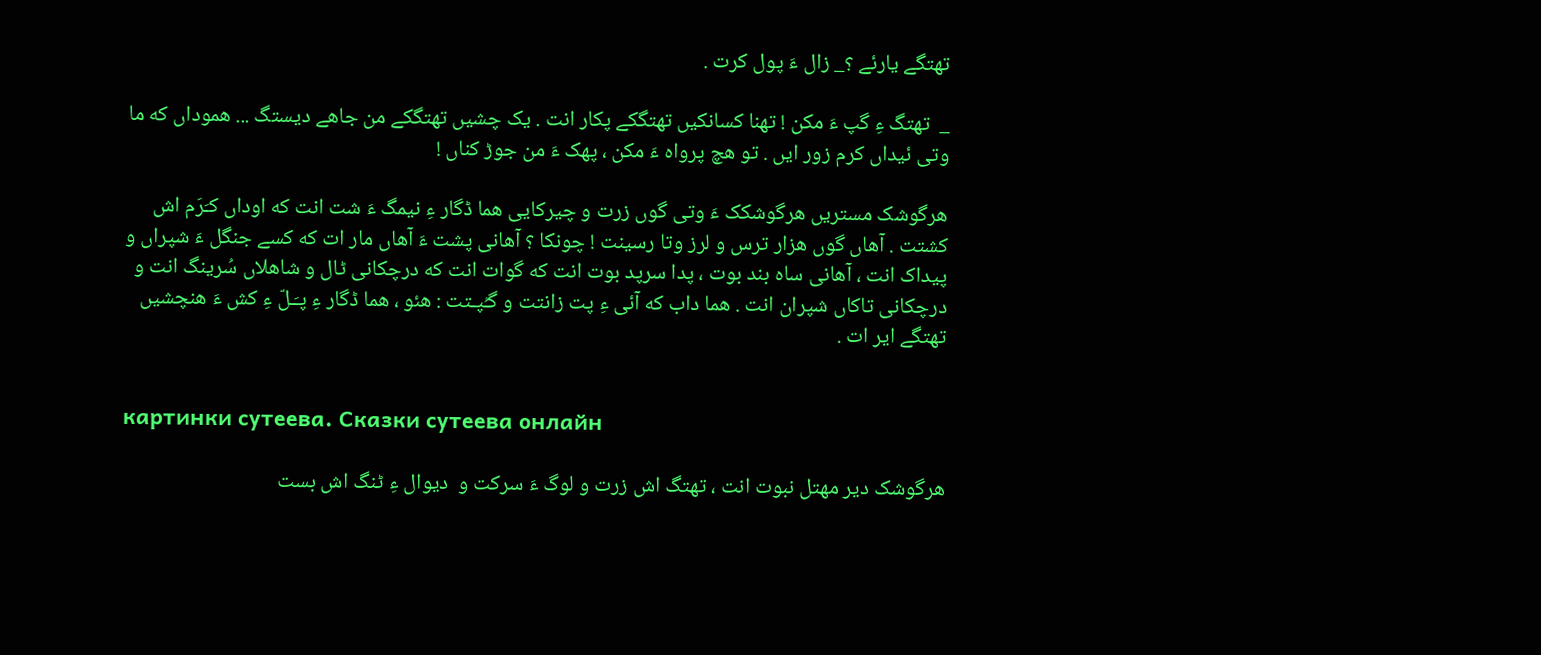تهتگے یارئے ؟_ زال ءَ پول کرت .

_  تهتگ ءِ گپ ءَ مکن ! تهنا کسانکیں تهتگکے پکار انت . یک چشیں تهتگکے من جاهے دیستگ ... هموداں که ما وتی ئیداں کرم زور ایں . تو هچ پرواه ءَ مکن ، پهک ءَ من جوڑ کناں !

هرگوشک مستریں هرگوشکک ءَ وتی گوں زرت و چیرکایی هما ڈگار ءِ نیمگ ءَ شت انت که اوداں کـَرَم اش کشتت . آهاں گوں هزار ترس و لرز وتا رسینت ! چونکا ؟ آهانی پشت ءَ آهاں مار ات که کسے جنگل ءَ شپراں و پیداک انت ، آهانی ساه بند بوت ، پدا سرپد بوت انت که گوات انت که درچکانی ٹال و شاهلاں سُرینگ انت و درچکانی تاکاں شپران انت . هما داب که آئی ءِ پت زانتت و گـُپـتت : هئو ، هما ڈگار ءِ پـَـلّ ءِ کش ءَ هنچشیں تهتگے ایر ات .


картинки сутеева. Сказки сутеева онлайн

هرگوشک دیر مهتل نبوت انت ، تهتگ اش زرت و لوگ ءَ سرکت و  دیوال ءِ ٹنگ اش بست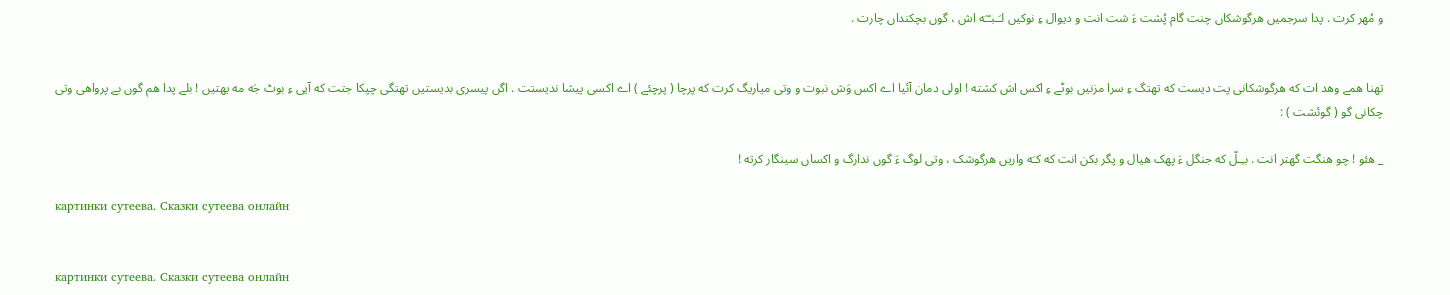و مُهر کرت . پدا سرجمیں هرگوشکاں چنت گام پُشت ءَ شت انت و دیوال ءِ نوکیں لـَـبـّـَه اش ، گوں بچکنداں چارت .


تهنا همے وهد ات که هرگوشکانی پت دیست که تهتگ ءِ سرا مزنیں بوٹے ءِ اکس اش کشته ! اولی دمان آئیا اے اکس وَش نبوت و وتی میاریگ کرت که پرچا ( پرچئے ) اے اکسی پیشا ندیستت . اگں پیسری بدیستیں تهتگی چپکا جتت که آیی ءِ بوٹ جَه مه یهتیں ! بلے پدا هم گوں بے پرواهی وتی چکانی گو ( گوئشت ) :

_ هئو ! چو هنگت گهتر انت . بـِـلّ که جنگل ءَ پهک هیال و پگر بکن انت که کـَه واریں هرگوشک ، وتی لوگ ءَ گوں ندارگ و اکساں سینگار کرته !

картинки сутеева. Сказки сутеева онлайн


картинки сутеева. Сказки сутеева онлайн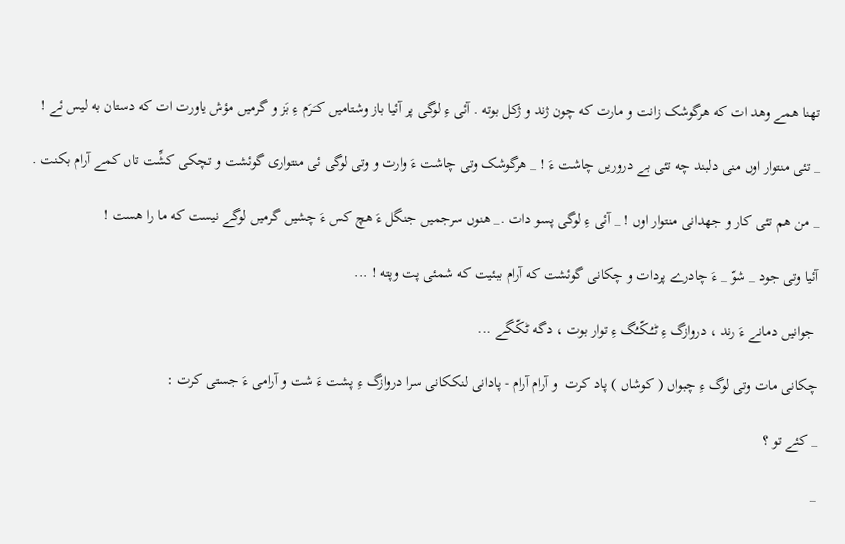تهنا همے وهد ات که هرگوشک زانت و مارت که چون ژند و ژکل بوته . آئی ءِ لوگی پر آئیا باز وشتامیں کـَـرَم ءِ بَز و گرمیں مؤش یاورت ات که دستان به لیس ئے !

_ تئی منتوار اوں منی دلبند چه تئی بے دروریں چاشت ءَ ! _ هرگوشک وتی چاشت ءَ وارت و وتی لوگی ئی منتواری گوئشت و تچکی کشِّت تاں کمے آرام بکنت .

_ من هم تئی کار و جهدانی منتوار اوں ! _ آئی ءِ لوگی پسو دات ._ هنوں سرجمیں جنگل ءَ هچ کس ءَ چشیں گرمیں لوگے نیست که ما را هست !

آئیا وتی جود _ شوّ _ ءَ چادرے پردات و چکانی گوئشت که آرام ببئیت که شمئی پت وپته ! ...

 جوانیں دمانے ءَ رند ، دروازگ ءِ ٹــُـکّــُگ ءِ توار بوت ، دگه ٹکّـگے ...

چکانی مات وتی لوگ ءِ چبواں ( کوشاں ) پاد کرت  و آرام آرام - پادانی لنککانی سرا دروازگ ءِ پشت ءَ شت و آرامی ءَ جستی کرت :

_ کئے تو ؟

_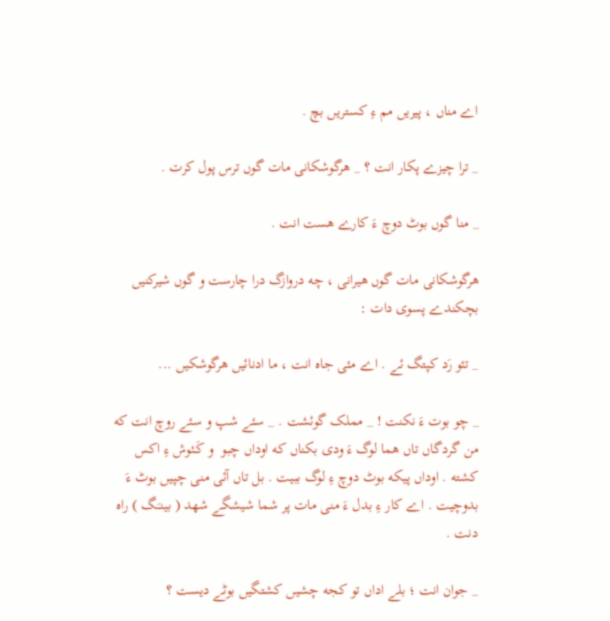اے مناں ، پیریں مم ءِ کستریں بچ .

_ ترا چیزے پکار انت ؟ _ هرگوشکانی مات گوں ترس پول کرت .

_ منا گوں بوٹ دوچ ءَ کارے هست انت .

هرگوشکانی مات گوں هیرانی ، چه دروازگ درا چارست و گوں شیرکنیں بچکندے پسوی دات :

_ تئو رَد کپتگ ئے . اے مئی جاه انت ، ما ادنائیں هرگوشکیں ...

_ چو بوت ءَ نکنت ! _ مملک گوئشت . _ سئے شپ و سئے روچ انت که من گردگاں تاں هما لوگ ءَ ودی بکناں که اوداں چبو  و کَـئوش ءِ اکس کشته . اوداں پیکه بوٹ دوچ ءِ لوگ ببیت . بل تاں آئی منی چپیں بوٹ ءَ بدوچیت . اے کار ءِ بدل ءَ منی مات پر شما شیشگے شهد ( بینـَـگ ) راه دنت .

_ جوان انت ؛ بلے اداں تو کجه چشیں کشتگیں بوٹے دیست ؟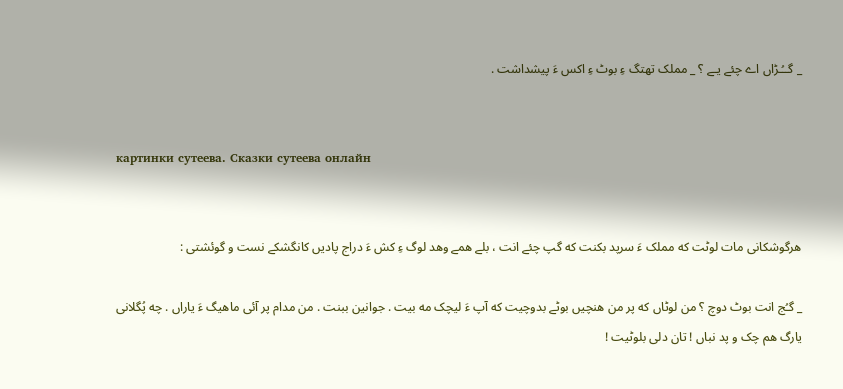_ گــُـڑاں اے چئے یـے ؟ _ مملک تهتگ ءِ بوٹ ءِ اکس ءَ پیشداشت .


картинки сутеева. Сказки сутеева онлайн


هرگوشکانی مات لوٹت که مملک ءَ سرپد بکنت که گپ چئے انت ، بلے همے وهد لوگ ءِ کش ءَ دراج پادیں کانگشکے نست و گوئشتی :

_ گـُج انت بوٹ دوچ ؟ من لوٹاں که پر من هنچیں بوٹے بدوچیت که آپ ءَ لیچک مه بیت . جوانین ببنت . من مدام پر آئی ماهیگ ءَ یاراں . چه پُگلانی یارگ هم چک و پد نباں ! تان دلی بلوٹیت !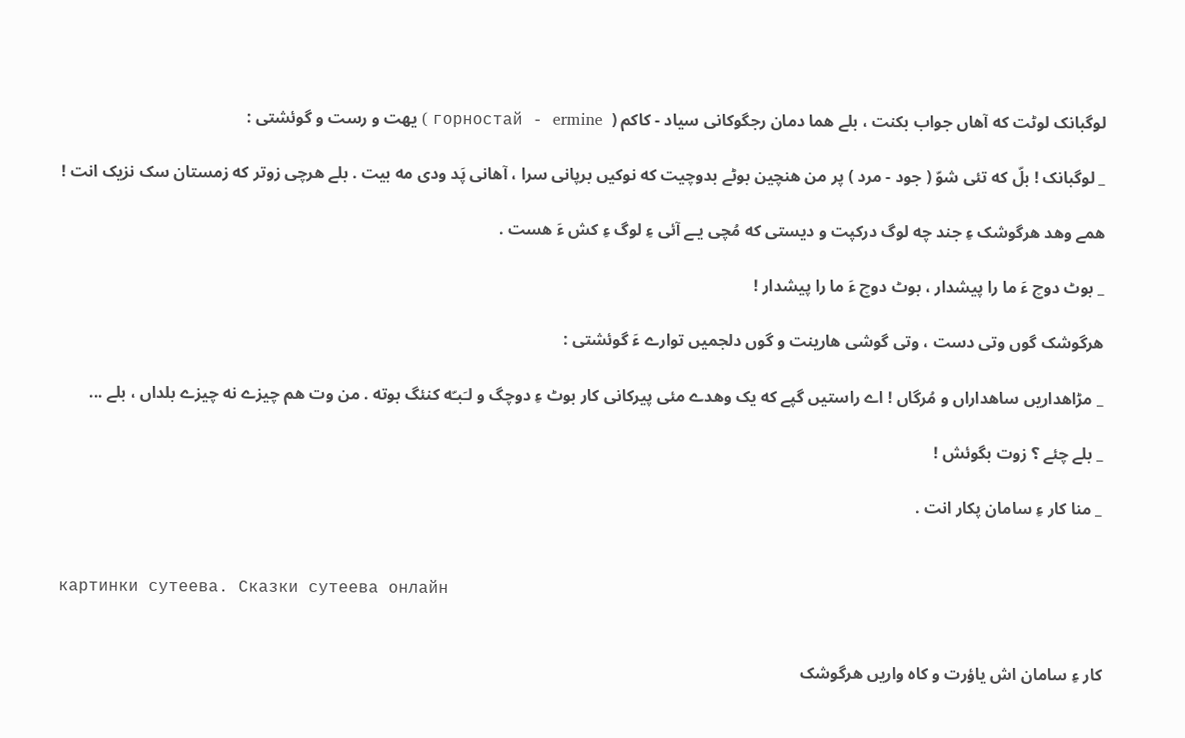لوگبانک لوٹت که آهاں جواب بکنت ، بلے هما دمان رجگوکانی سیاد - کاکم (  горностай - ermine ) یهت و رست و گوئشتی :

_ لوگبانک ! بلّ که تئی شوّ ( جود - مرد ) پر من هنچین بوٹے بدوچیت که نوکیں برپانی سرا ، آهانی پَد ودی مه بیت . بلے هرچی زوتر که زمستان سک نزیک انت !

همے وهد هرگوشک ءِ جند چه لوگ درکپت و دیستی که مُچی یـے آئی ءِ لوگ ءِ کش ءَ هست .

_ بوٹ دوچ ءَ ما را پیشدار ، بوٹ دوچ ءَ ما را پیشدار !

هرگوشک گوں وتی دست ، وتی گوشی هارینت و گوں دلجمیں توارے ءَ گوئشتی :

_ مڑاهداریں ساهداراں و مُرگاں ! اے راستیں گپے که یک وهدے مئی پیرکانی کار بوٹ ءِ دوچگ و لـَبـّه کنئگ بوته . من وت هم چیزے نه چیزے بلداں ، بلے ...

_ بلے چئے ؟ زوت بگوئش !

_ منا کار ءِ سامان پکار انت .


картинки сутеева. Сказки сутеева онлайн


کار ءِ سامان اش یاؤرت و کاه واریں هرگوشک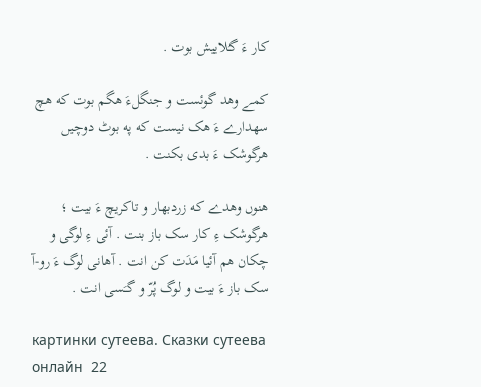کار ءَ گـُلاییش بوت .

کمے وهد گوئست و جنگلءَ هگم بوت که هچ سهدارے ءَ هک نیست که په بوٹ دوچیں هرگوشک ءَ بدی بکنت .

هنوں وهدے که زردبهار و تاکریچ ءَ بیت ؛ هرگوشک ءِ کار سک باز بنت . آئی ءِ لوگی و چکان هم آئیا مَدَت کن انت . آهانی لوگ ءَ رو-آ سک باز ءَ بیت و لوگ پُرّ و گـَسی انت .

картинки сутеева. Сказки сутеева онлайн  22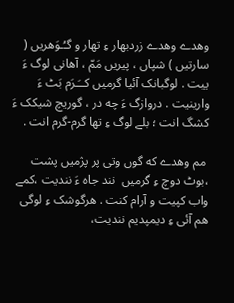وهدے وهدے زردبهار ءِ تهار و گـُـوَهریں ( سارتیں ) شپاں ، پیریں مَمّ ، آهانی لوگ ءَ ییت . لوگبانک آئیا گرمیں کــَـرَم بَٹ ءَ وارینیت . دروازگ ءَ چه در ، گوریچ شیکک ءَ کشگ انت ؛ بلے لوگ ءِ تها گرم-گرم انت .

 مم وهدے که گوں وتی پر پژمیں پشت ،بوٹ دوچ ءِ گرمیں  نند جاه ءَ نندیت ،کمے واب کپیت و آرام کنت . هرگوشک ءِ لوگی هم آئی ءِ دیمپدیم نندیت،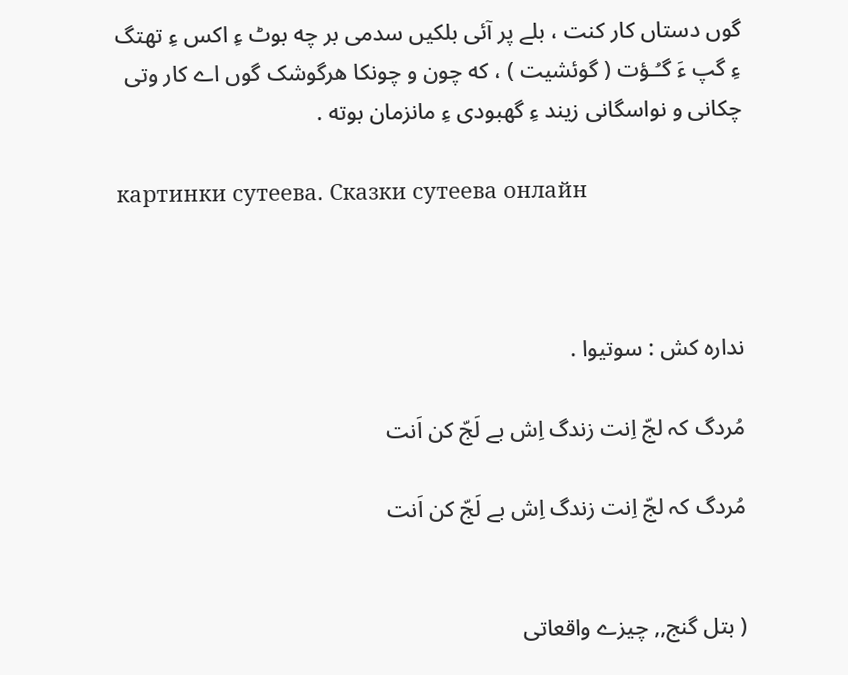گوں دستاں کار کنت ، بلے پر آئی بلکیں سدمی بر چه بوٹ ءِ اکس ءِ تهتگ ءِ گپ ءَ گـُـؤت ( گوئشیت ) ، که چون و چونکا هرگوشک گوں اے کار وتی چکانی و نواسگانی زیند ءِ گهبودی ءِ مانزمان بوته .

картинки сутеева. Сказки сутеева онлайн



نداره کش : سوتیوا .

مُردگ کہ لجّ اِنت زندگ اِش بے لَجّ کن اَنت

مُردگ کہ لجّ اِنت زندگ اِش بے لَجّ کن اَنت


( بتل گنج,, چیزے واقعاتی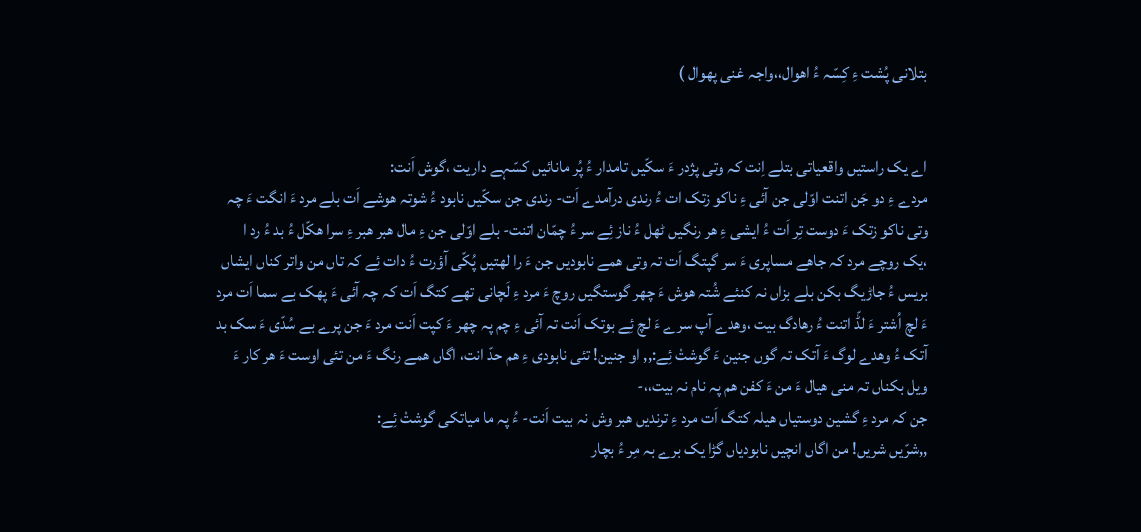بتلانی پُشت ءِ کِسّہ ءُ اھوال،،واجہ غنی پھوال )


اے یک راستیں واقعیاتی بتلے اِنت کہ وتی پژدر ءَ سکّیں تامدار ءُ پُر مانائیں کسّہے داریت ،گوش اَنت:
مردے ءِ دو جَن اتنت اوّلی جن آئی ءِ ناکو زتک ات ءُ رندی درآمدے اَت- رندی جن سکّیں نابود ءُ شوتہ ھوشے اَت بلے مرد ءَ انگت ءَ چہ وتی ناکو زتک ءَ دوست تِر اَت ءُ ایشی ءِ ھر رنگیں ٹھل ءُ ناز ئِے سر ءُ چمّان اتنت- بلے اوّلی جن ءِ مال ھبر ھبر ءِ سرا ھکّل ءُ بد ءُ رد ا
،یک روچے مرد کہ جاھے مساپری ءَ سر گپتگ اَت تہ وتی ھمے نابودیں جن ءَ را لھتیں پُکّی آؤرت ءُ دات ئِے کہ تاں من واتر کناں ایشاں بریس ءُ جاڑیگ بکن بلے بزاں نہ کنئے شُتہ ھوش ءَ چھر گوستگیں روچ ءَ مرد ءِ لَچانی تھے کتگ اَت کہ چہ آئی ءَ پھک بے سما اَت مرد ءَ لچ اُشتر ءَ لڈّ اتنت ءُ رھادگ بیت ،وھدے آپ سرے ءَ لچ ئِے بوتک اَنت تہ آئی ءِ چم پہ چھر ءَ کپت اَنت مرد ءَ جن پرے بے سُدّی ءَ سک بد آتک ءُ وھدے لوگ ءَ آتک تہ گوں جنین ءَ گوشتْ ئِے:,, او جنین! تئی نابودی ءِ ھم حدّ انت، اگاں ھمے رنگ ءَ من تئی اوست ءَ ھر کار ءَ ویل بکناں تہ منی ھیال ءَ من ءَ کفن ھم پہ نام نہ بیت،،-
جن کہ مرد ءِ گشین دوستیاں ھیلہ کتگ اَت مرد ءِ ترندیں ھبر وش نہ بیت اَنت- ءُ پہ ما میاتکی گوشتْ ئِے:
,,شرّیں شریں! من اگاں انچیں نابودیاں گڑا یک برے بہ مِر ءُ بچار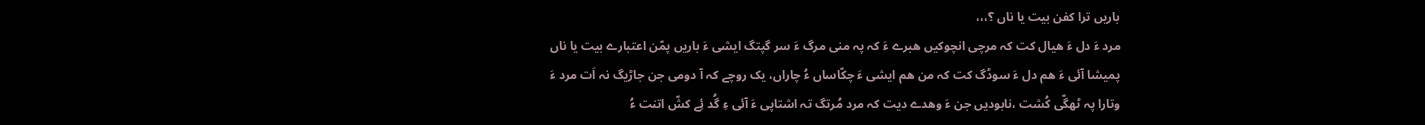باریں ترا کفن بیت یا ناں ؟،،،
مرد ءَ دل ءَ ھیال کت کہ مرچی انچوکیں ھبرے ءَ کہ پہ منی مرگ ءَ سر گپتگ ایشی ءَ باریں پمّن اعتبارے بیت یا ناں پمیشا آئی ءَ ھم دل ءَ سوڈگ کت کہ من ھم ایشی ءَ چکّاساں ءُ چاراں، یک روچے کہ آ دومی جن جاڑیگ نہ اَت مرد ءَ وتارا پہ ٹھگّی کُشت ،نابودیں جن ءَ وھدے دیت کہ مرد مُرتگ تہ اشتاپی ءَ آئی ءِ گُد ئِے کشّ اتنت ءُ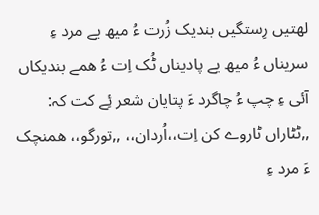لھتیں رِستگیں بندیک زُرت ءُ میھ یے مرد ءِ سریناں ءُ میھ یے پادیناں ٹُک اِت ءُ ھمے بندیکاں آئی ءِ چپ ءُ چاگرد ءَ پتایان شعر ئِے کت کہ:
,,ٹٹاراں ٹاروے کن اِت،،اُردان،، ,,تورگو،، ھمنچک ءَ مرد ءِ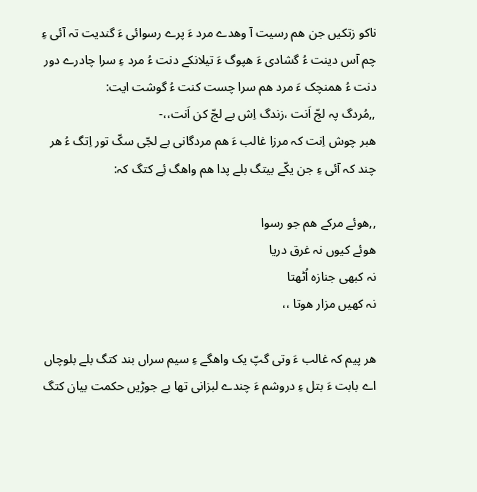ناکو زتکیں جن ھم رسیت آ وھدے مرد ءَ پرے رسوائی ءَ گندیت تہ آئی ءِ چم آس دینت ءُ گشادی ءَ ھپوگ ءَ تیلانکے دنت ءُ مرد ءِ سرا چادرے دور دنت ءُ ھمنچک ءَ مرد ھم سرا چست کنت ءُ گوشت ایت:
,,مُردگ پہ لجّ اَنت ،زندگ اِش بے لجّ کن اَنت،،-
ھبر چوش اِنت کہ مرزا غالب ءَ ھم مردگانی بے لجّی سکّ تور اِتگ ءُ ھر چند کہ آئی ءِ جن یکّے بیتگ بلے پدا ھم واھگ ئِے کتگ کہ:

,,ھوئے مرکے ھم جو رسوا
ھوئے کیوں نہ غرق دریا
نہ کبھی جنازہ اُٹھتا
نہ کھیں مزار ھوتا ،،

ھر پیم کہ غالب ءَ وتی گپّ یک واھگے ءِ سیم سراں بند کتگ بلے بلوچاں اے بابت ءَ بتل ءِ دروشم ءَ چندے لبزانی تھا بے جوڑیں حکمت بیان کتگ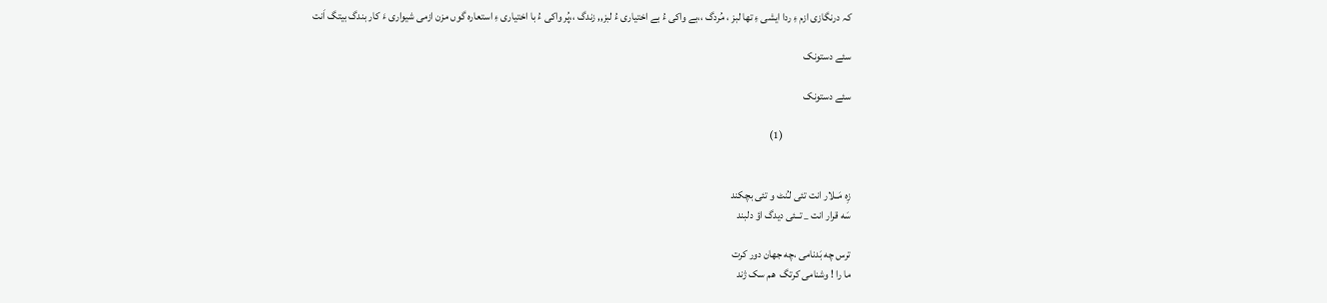کہ درنگازی ازم ءِ ردا ایشی ءِ تھا لبز ، مُردگ ،،بے واکی ءُ بے اختیاری ءُ لبز,, زندگ ،،پُر واکی ءُ با اختیاری ءِ استعارہ گوں مزن ازمی شیواری ءَ کار بندگ بیتگ اَنت

سئے دستونک

سئے دستونک

                                (1)


زِه مَــلار انت تئی لـُنٹ و تئی بچکند
سَه قرار انت _ تــئی دیدگ اؤ دلبند

ترس چه بَدنامی ،چه جهان دور کرت
ما را ! وشنامی کرتگ  هم سک ژند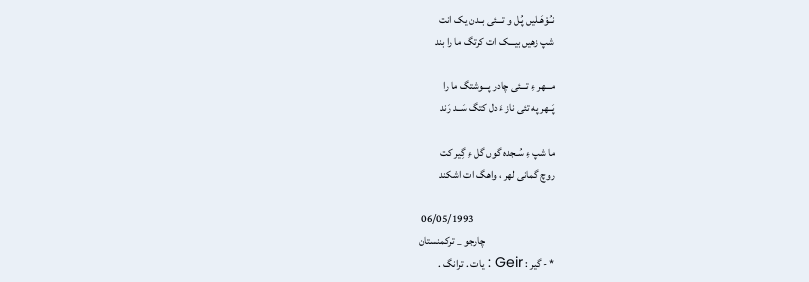نـُـوْهَـلیں پُـل و تـــئی بــدن یک انت
شپ زهیں بیـــک ات کرتگ ما را بند

مـــهر ءِ تـــئی چادر پـــوشتگ ما را
پَــهر په تئی ناز ءَ دل کتگ سَــد رَند

ما شپ ءِ سُـجده گوں گل ءِ گِیر کت
روچ گمانی لهر ، واهگ ات اشکند

                                      06/05/1993
                                 چارجو _ ترکمنستان
* - گیر : Geir : یات . ترانگ .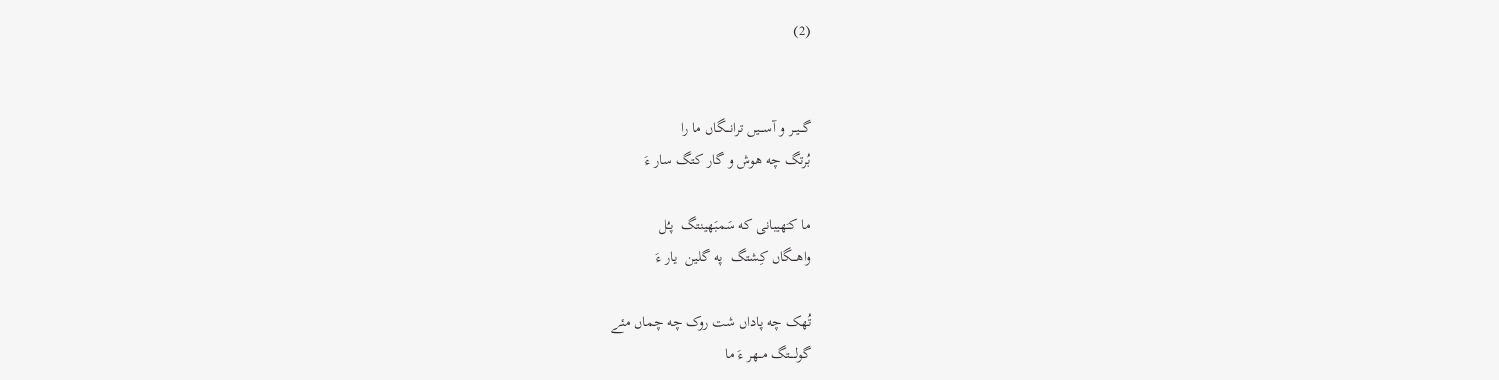(2)


گـــیــر و آســـیں ترانـــگاں ما را
بُرتگ چه هوش و گار کتگ سار ءَ

ما کـَهیبانی که سَمبَهینتگ  پـُل
واهـــگاں کِشتگ  په گلین  یار ءَ

تُهک چه پاداں شت روک چه چماں مئے
گولــــتگ مــهر ءَ ما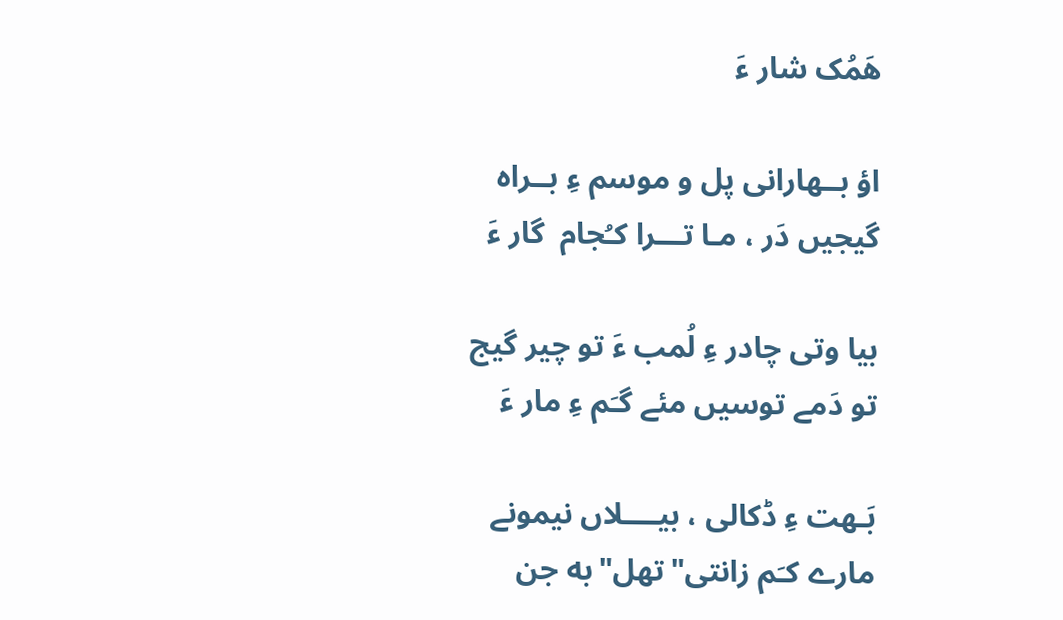هَمُک شار ءَ

اؤ بــهارانی پل و موسم ءِ بــراه
گیجیں دَر ، مـا تـــرا کـُجام  گار ءَ

بیا وتی چادر ءِ لُمب ءَ تو چیر گیج
تو دَمے توسیں مئے گـَم ءِ مار ءَ

بَـهت ءِ ڈکالی ، بیــــلاں نیمونے
مارے کـَم زانتی"تهل"به جن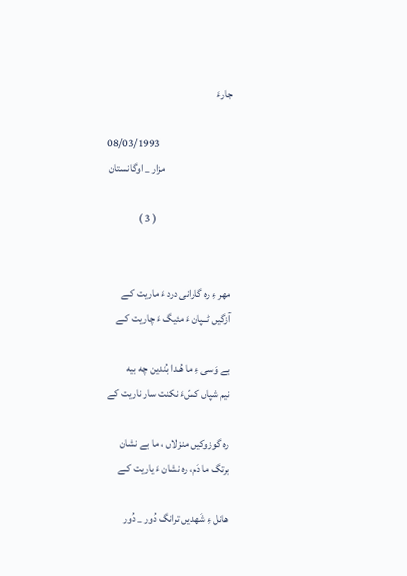جارءَ

                                  08/03/1993
                               مزار _ اوگانستان

                                   ( 3 )


مهر ءِ ره گارانی درد ءَ ماریت کـے
آزگیں ٹــپان ءَ مئیگ ءَ چاریت کـے

بے وَسی ءِ ما هُـدا بُندین چه بیه
نیم شپاں کسّءَ نکنت سار ناریت کے

ره گوزوکیں منزلاں ، ما بے نشان
برتگ ما دَم، ره نشان ءَ یاریت کـے

هانل ءِ شَهدیں ترانگ دُور _ دُور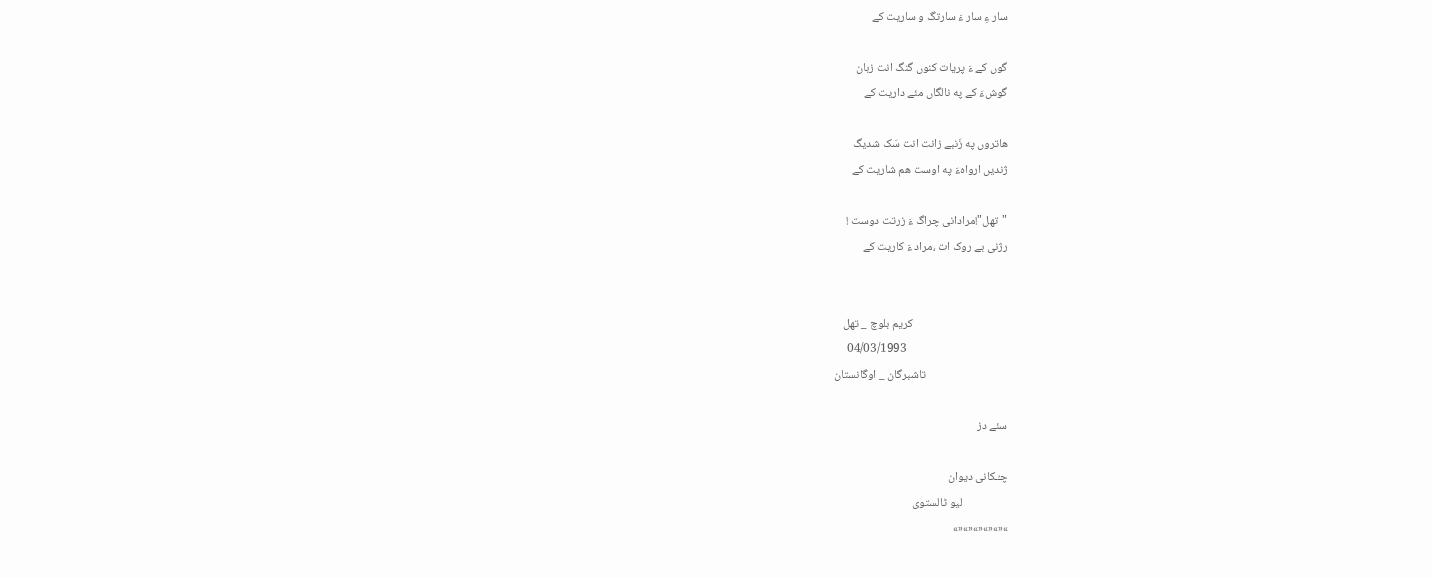سار ءِ سار ءَ سارتگ و ساریت کے

گوں کے ءَ پریات کنوں گنگ انت زبان
گوشءَ کے په نالگاں مئے داریت کے

هاتروں په زَنبے زانت انت سَک شدیگ
ژندیں ارواهءَ په اوست هم شاریت کے

"تهل"!مرادانی چراگ ءَ زرتت دوست !
رژنی بے روک ات ،مراد ءَ کاریت کے


                                    کریم بلوچ _ تهل
                                      04/03/1993
                               تاشبرگان _ اوگانستان

سئے دز

چـُـکانی دیوان
                 لیو ٹالستوی
»«»«»«»«»«»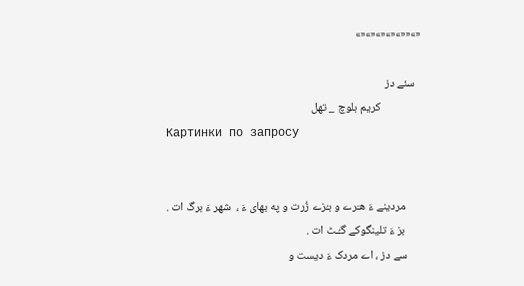«»««»«»«»«»«»

  سئے دز
               کریم بلوچ _ تهل
Картинки по запросу


      مردینے ءَ هـَرے و بـُزے زُرت و په بهای ءَ ،  شهر ءَ برگ ات .
      بز ءَ تلینگوکے گـُـٹ ات .
     سے دز ، اے مردک ءَ دیست و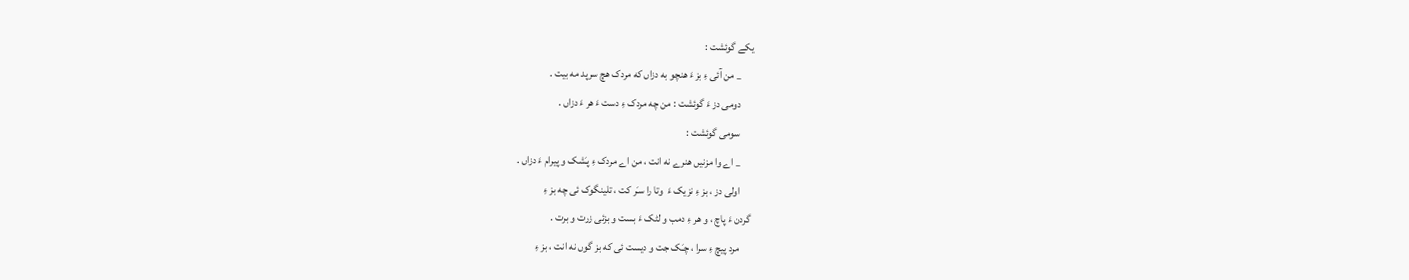یکے گوئشت :
      _ من آئی ءِ بز ءَ هنچو به دزاں که مردک هچ سرپد مه بیت .
      دومی دز ءَ گوئشت : من چه مردک ءِ دست ءَ هر ءَ دزاں .
      سومی گوئشت :
      _ اے وا مزنیں هنرے نه انت ، من اے مردک ءِ پـَشک و پیرام ءَ دزاں .
      اولی دز ، بز ءِ نزیک ءَ  وتا را سـَر کت ، تلینگوک ئی چه بز ءِ
 گردن ءَ پاچ ، و هر ءِ دمب و لٹک ءَ بست و بزئی زرت و برت .
      مرد پیچ ءِ سرا ، چـَک جت و دیست ئی که بز گوں نه انت ، بز ءِ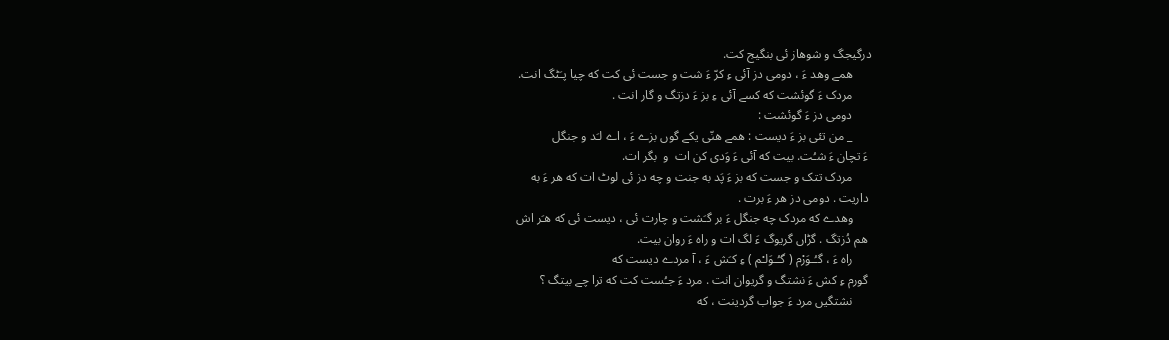درگیجگ و شوهاز ئی بنگیج کت.
      همے وهد ءَ ، دومی دز آئی ءِ کرّ ءَ شت و جست ئی کت که چیا پـَٹگ انت.
      مردک ءَ گوئشت که کسے آئی ءِ بز ءَ دزتگ و گار انت .
      دومی دز ءَ گوئشت :
      _ من تئی بز ءَ دیست : همے هنّی یکے گوں بزے ءَ ، اے لـَد و جنگل
 ءَ تچان ءَ شـُت. بیت که آئی ءَ وَدی کن ات  و  بگر ات.
      مردک تتک و جست که بز ءَ پَد به جنت و چه دز ئی لوٹ ات که هر ءَ به
 داریت . دومی دز هر ءَ برت .
      وهدے که مردک چه جنگل ءَ بر گـَشت و چارت ئی ، دیست ئی که هـَر اش
 هم دُزتگ . گڑاں گریوگ ءَ لگ ات و راه ءَ روان بیت.
      راه ءَ ، گـُـوَرْم ( گـُـوَلـْم ) ءِ کـَش ءَ ، آ مردے دیست که
 گورم ءِ کش ءَ نشتگ و گریوان انت . مرد ءَ جـُست کت که ترا چے بیتگ ؟
      نشتگیں مرد ءَ جواب گردینت ، که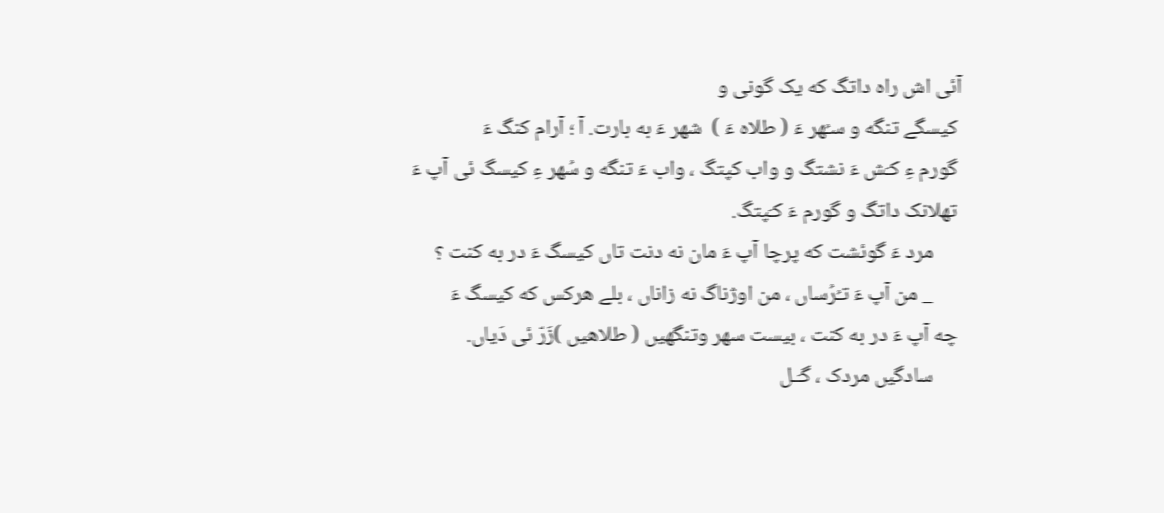آئی اش راه داتگ که یک گونی و
 کیسگے تنگه و سـُهر ءَ ( طلاه ءَ )  شهر ءَ به بارت. آ ؛ آرام کنگ ءَ
 گورم ءِ کـَش ءَ نشتگ و واب کپتگ ، واب ءَ تنگه و سُهر ءِ کیسگ ئی آپ ءَ
 تهلانک داتگ و گورم ءَ کـَپتگ.
      مرد ءَ گوئشت که پرچا آپ ءَ مان نه دنت تاں کیسگ ءَ در به کنت ؟
      _ من آپ ءَ تـُرُساں ، من اوژناگ نه زاناں ، بلے هرکس که کیسگ ءَ
 چه آپ ءَ در به کنت ، بیست سهر وتنگهیں ( طلاهیں )زَرّ ئی دَیاں.
      سادگیں مردک ، گـَـل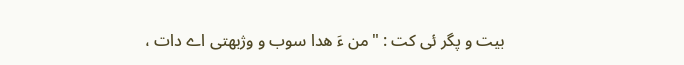بیت و پگر ئی کت : "من ءَ هدا سوب و وژبهتی اے دات ،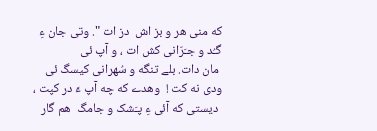که منی هر و بز اش  دز ات ". وتی جان ءِ گـُد و جـَرّانی کش ات ، و آپ ئی
 مان دات. بلے تنگه و سُهرانی کیسگ ئی ودی نه کت !  وهدے که چه آپ ءَ در کپت ،
 دیستی که آئی ءِ پـَشک و جامگ  هم گار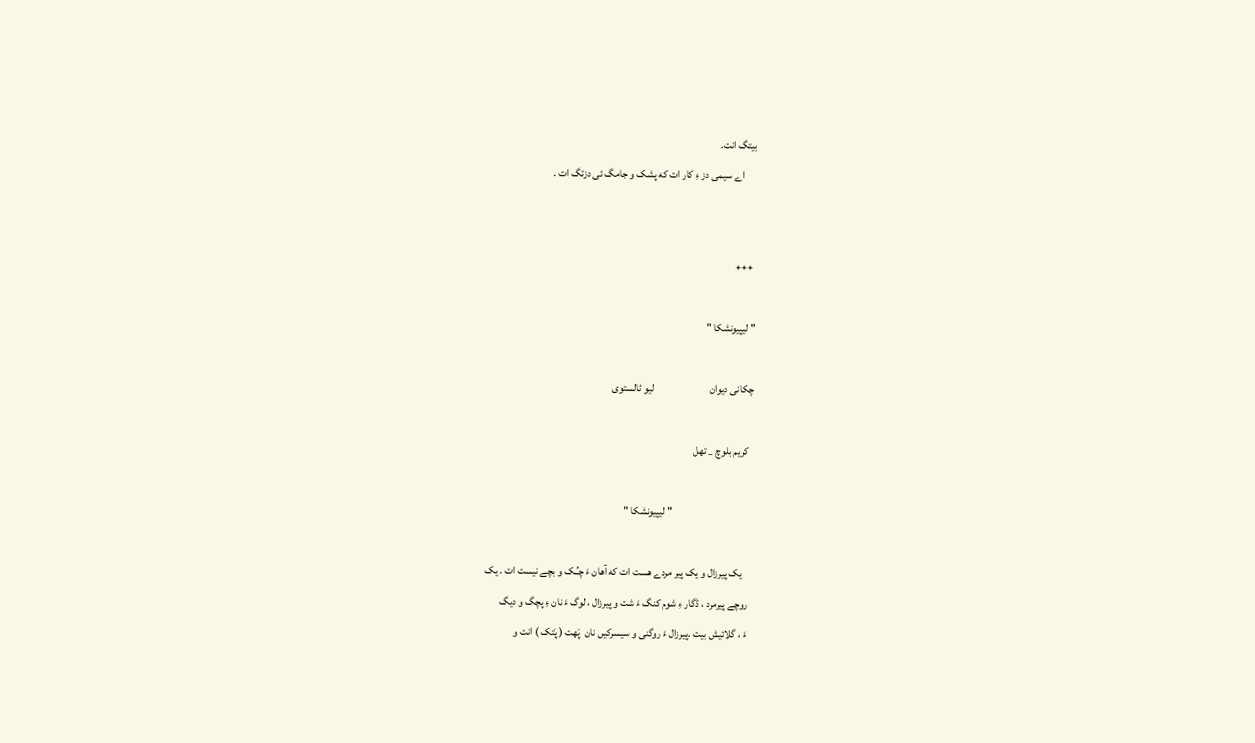بیتگ انت.
      اے سیمی دز ءِ کار ات که پشک و جامگ ئی دزتگ ات .


 +++

" لیپیونشکا "

چکانی دیوان                          لیو ٹالستوی

  کریم بلوچ _ تهل

                                      " لیپیونشکا "

     یک پیرزال و یک پیر مردے هست ات که آهان ءَ چـُـک و بچے نیست ات . یک
  روچے پیرمرد ، ڈگار ءِ شوم کنگ ءَ شت و پیرزال ، لوگ ءَ نان ءِ پچگ و دیگ
  ءَ ، گلائیش بیت .پیرزال ءَ روگنی و سیسرکیں نان  پَهت ( پَتک ) انت و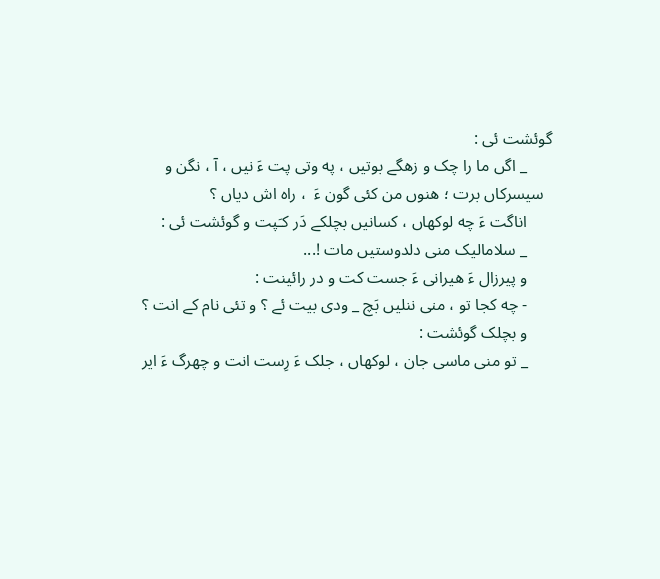گوئشت ئی :
      _ اگں ما را چک و زهگے بوتیں ، په وتی پت ءَ نیں ، آ ، نگن و
  سیسرکاں برت ؛ هنوں من کئی گون ءَ  ، راه اش دیاں ؟
      اناگت ءَ چه لوکهاں ، کسانیں بچلکے دَر کـَپت و گوئشت ئی :
      _ سلامالیک منی دلدوستیں مات !...
      و پیرزال ءَ هیرانی ءَ جست کت و در رائینت :
      - چه کجا تو ، منی ننلیں بَچ _ ودی بیت ئے ؟ و تئی نام کے انت ؟
      و بچلک گوئشت :
      _ تو منی ماسی جان ، لوکهاں ، جلک ءَ رِست انت و چهرگ ءَ ایر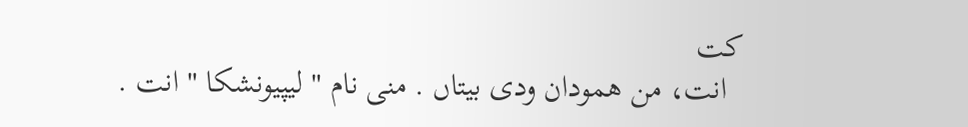کت
  انت، من همودان ودی بیتاں . منی نام " لیپیونشکا " انت .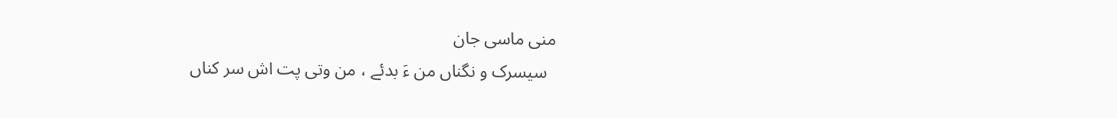منی ماسی جان
  سیسرک و نگناں من ءَ بدئے ، من وتی پت اش سر کناں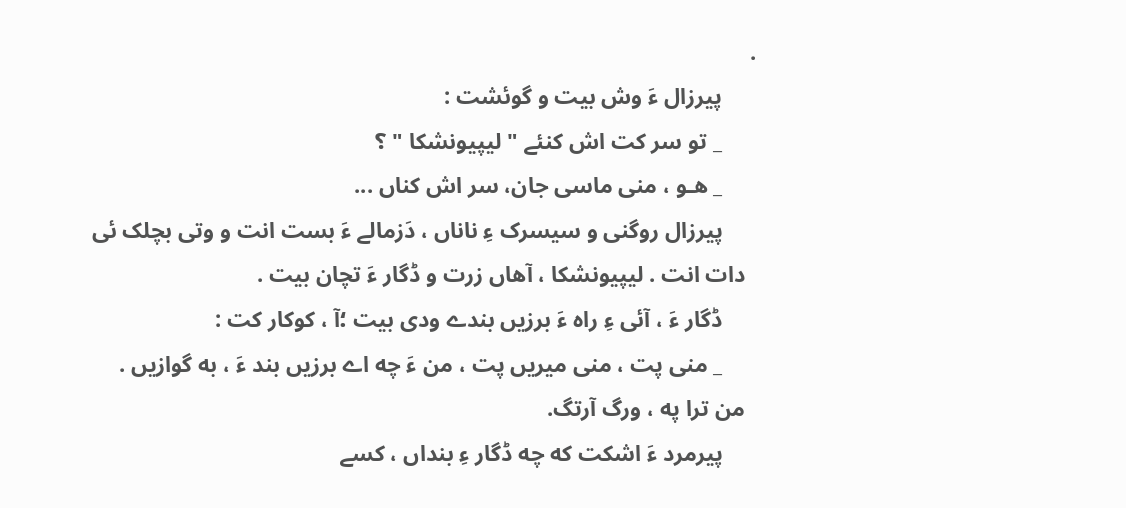.
      پیرزال ءَ وش بیت و گوئشت :
      _ تو سر کت اش کنئے " لیپیونشکا " ؟
      _ هـو ، منی ماسی جان، سر اش کناں ...
      پیرزال روگنی و سیسرک ءِ ناناں ، دَزمالے ءَ بست انت و وتی بچلک ئی
  دات انت . لیپیونشکا ، آهاں زرت و ڈگار ءَ تچان بیت .
      ڈگار ءَ ، آئی ءِ راه ءَ برزیں بندے ودی بیت ؛آ ، کوکار کت :
      _ منی پت ، منی میریں پت ، من ءَ چه اے برزیں بند ءَ ، به گوازیں .
  من ترا په ، ورگ آرتگ.
      پیرمرد ءَ اشکت که چه ڈگار ءِ بنداں ، کسے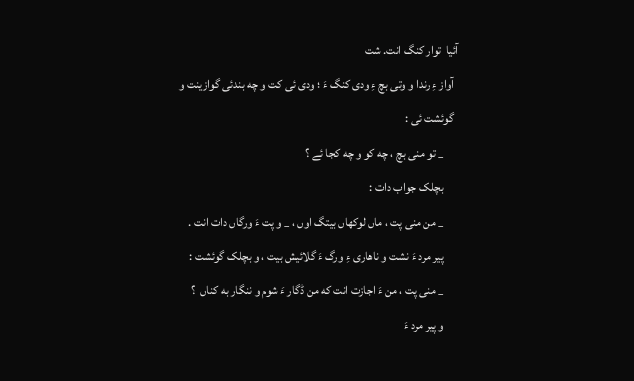آئیا  توار کنگ انت. شت
  آواز ءِ رندا و وتی بچ ءِ ودی کنگ ءَ ؛ ودی ئی کت و چه بندئی گوازینت و
  گوئشت ئی :
      _ تو منی بچ ، چه کو و چه کجا ئے ؟
      بچلک جواب دات :
      _ من منی پت ، ماں لوکهاں بیتگ اوں ، _ و پت ءَ ورگاں دات انت .
      پیر مرد ءَ نشت و ناهاری ءِ ورگ ءَ گلائیش بیت ، و بچلک گوئشت :
      _ منی پت ، من ءَ اجازت انت که من ڈگار ءَ شوم و ننگار به کناں  ؟
      و پیر مرد ءَ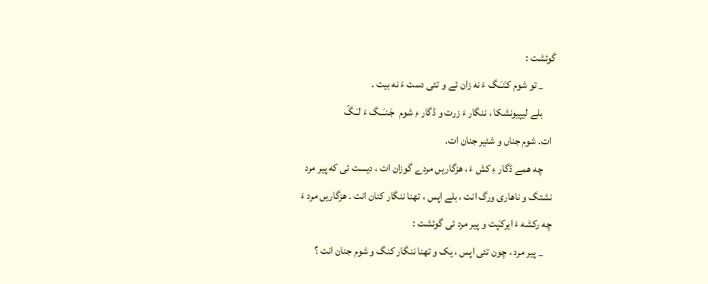گوئشت :
      _ تو شوم کـَنـَـگ ءَ نه زان ئے و تئی دست ءَ نه بیت .
      بلے لیپیونشکا ، ننگار ءَ زرت و ڈگار ءِ شوم  جَـنـَــگ ءَ لـَـگّ
  ات. شوم جناں و شئیر جنان ات.
      چه همے ڈگار ءِ کش ءَ ، هزگاریں مردے گوزان ات ، دیست ئی که پیر مرد
  نشتگ و ناهاری ورگ انت ، بلے اپس ، تهنا ننگار کنان انت . هزگاریں مرد ءَ
  چه رکشه ءَ ایرکـَپت و پیر مرد ئی گوئشت :
      _ پیر مرد ، چون تئی اپس ، یک و تهنا ننگار کنگ و شوم جنان انت ؟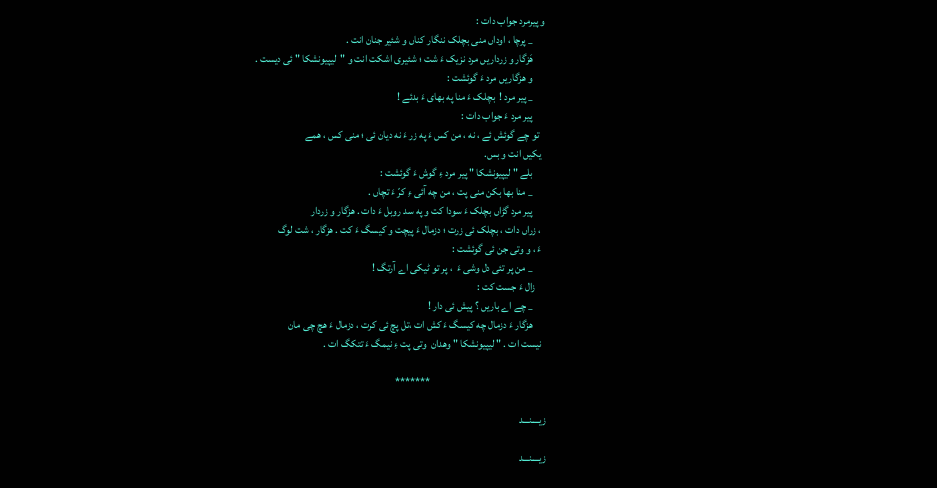و پیرمرد جواب دات :
      _ پرچا ، اوداں منی بچلک ننگار کناں و شئیر جنان انت .
      هَزگار و زرداریں مرد نزیک ءَ شت ؛ شئیری اشکت انت و "لیپیونشکا " ئی دیست .
      و هزگاریں مرد ءَ گوئشت :
      _ پیر مرد !  بچلک ءَ منا په بهای ءَ بدئے !
      پیر مرد ءَ جواب دات :
   تو چے گوئش ئے ، نه ، من کس ءَ په زر ءَ نه دیان ئی ؛ منی کس ، همے
  یکیں انت و بس.
      بلے " لیپیونشکا " پیر مرد ءِ گوش ءَ گوئشت :
      _ منا بها بکن منی پت ، من چه آئی ءِ کرّ ءَ تچاں .
      پیر مرد گڑاں بچلک ءَ سودا کت و په سد روبل ءَ دات . هزگار و زردار
  ، زراں دات ، بچلک ئی زرت ؛ دزمال ءَ پیچت و کیسگ ءَ کت . هزگار ، شت لوگ
  ءَ ، و وتی جن ئی گوئشت :
      _ من پر تئی دل وشی ءَ  ، پر تو ٹیکی اے آرتگ !
     زال ءَ جست کت :
      _ چے اے باریں ؟ پیش ئی دار !
      هزگار ءَ دزمال چه کیسگ ءَ کش ات ،تل پچ ئی کرت ، دزمال ءَ هچ چی مان
  نیست ات . " لیپیونشکا " وهدان  وتی پت ءِ نیمگ ءَ تتکگ ات .

                                                      *******

زیــــنـــد

زیــــنـــد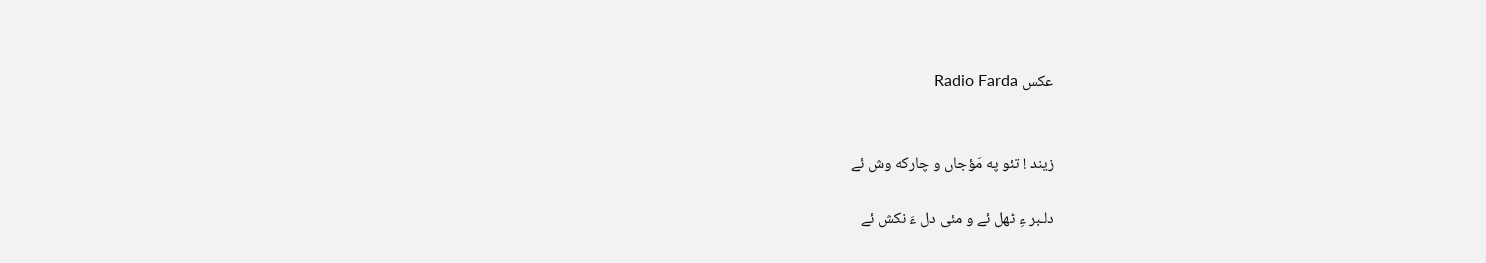عکس Radio Farda


زیند ! تئو په مَؤجاں و چارکه وش ئے

دلـبر ءِ ٹهل ئے و مئی دل ءَ نکش ئے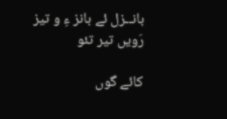بانــزل ئے بانز ءِ و تیز رَویں تیر تئو

کائے گوں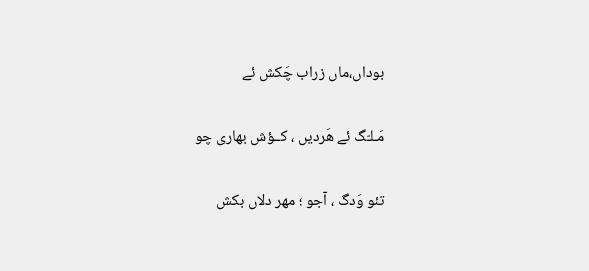بوداں،ماں زراب چَکش ئے

مَـلـّگ ئے هَردیں ، کــؤش بهاری چو

تئو وَدگ ، آجو ؛ مهر دلاں بکش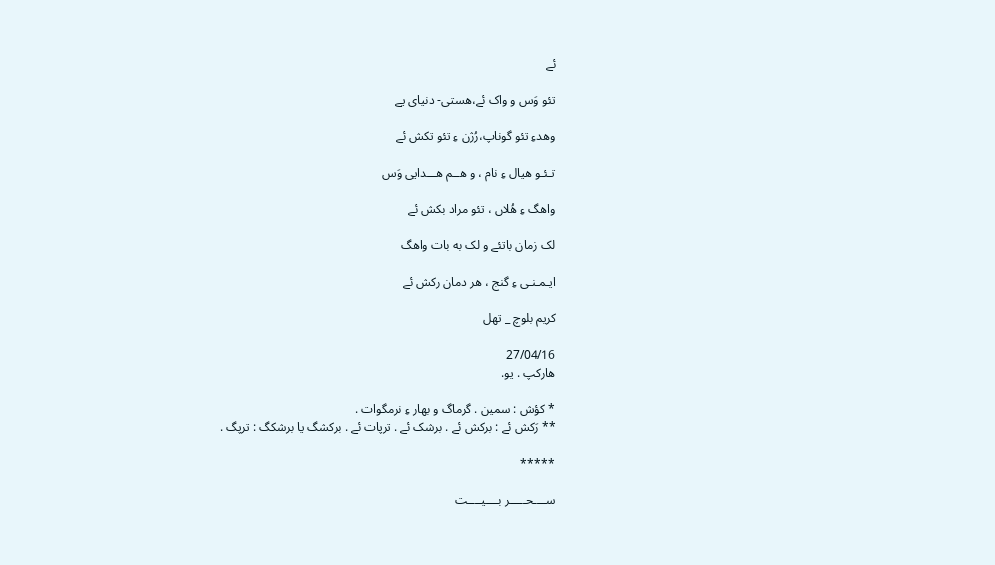ئے

تئو وَس و واک ئے،هستی- دنیای یے

وهدءِ تئو گوناپ،رُژن ءِ تئو تکش ئے

تـئـو هیال ءِ نام ، و هــم هـــدایی وَس

واهگ ءِ هُلاں ، تئو مراد بکش ئے

لک زمان باتئے و لک به بات واهگ

ایـمـنـی ءِ گنج ، هر دمان رکش ئے

کریم بلوچ _ تهل

27/04/16
هارکپ . یو.

* کؤش : سمین . گرماگ و بهار ءِ نرمگوات .
** رَکش ئے : برکش ئے . برشک ئے . ترپات ئے . برکشگ یا برشکگ : ترپگ .

*****

ســــحـــــر بــــیــــت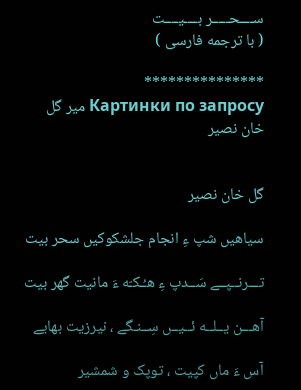ســــحـــــر بــــیــــت
( با ترجمه فارسی )

***************
Картинки по запросу میر گل خان نصیر


گل خان نصیر

سیاهیں شپ ءِ انجام جلشکوکیں سحر بیت

تـــرنــپــے سَــدپ ءِ هـُـکـّه ءَ مانیت گهر بیت

آهـــن یــلــه ئــیــں سِــنـگے ، نیرزیت بهایے

آس ءَ ماں کپیت ، توپک و شمشیر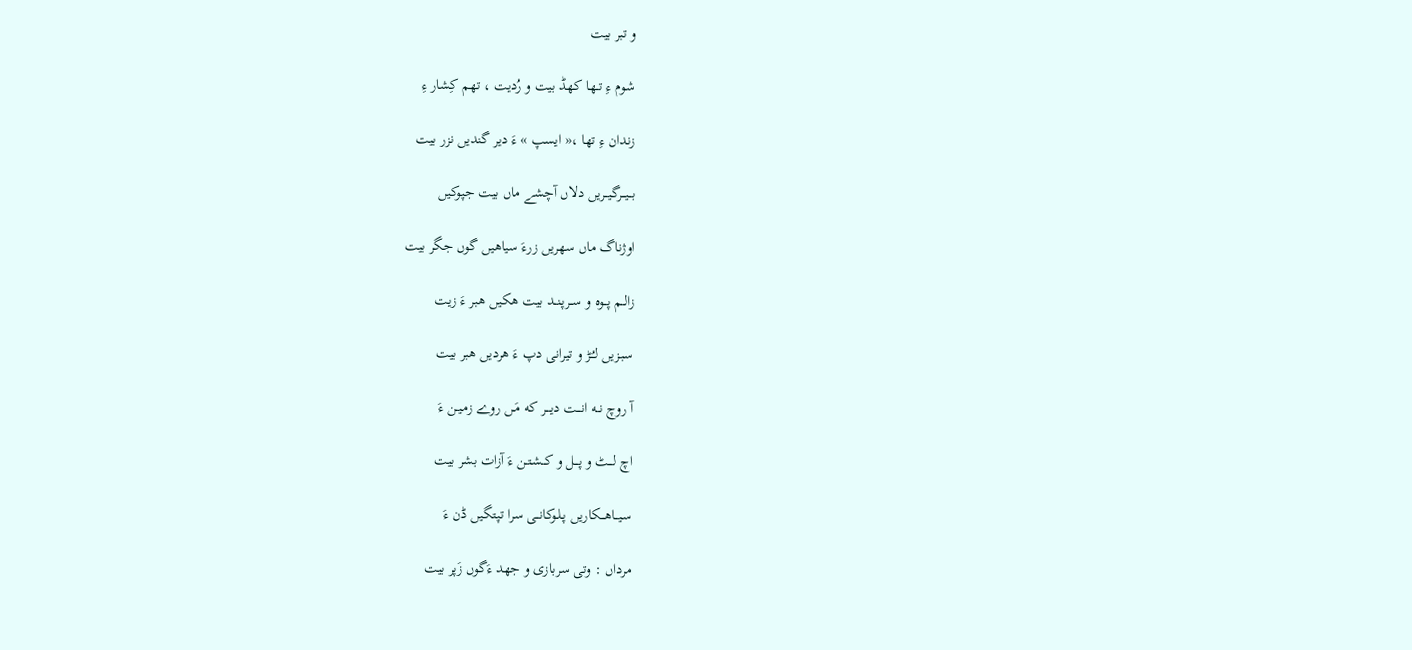و تبر بیت

شـوم ءِ تـهـا کهڈ بیت و رُدیت ، تهم کِشار ءِ

زندان ءِ تها ،« ایسپ » ءَ دیر گندیں نزر بیت

بــیـــرگـیــریں دلاں آچشے ماں بیت جپوکیں

اوژناگ ماں سهریں زرءَ سیاهیں گوں جگر بیت

زالــم پــوه و ســرپـنــد بیت هکیں هبر ءَ زیت

سبـزیں لـُـڑ و تیرانی دپ ءَ هردیں هبر بیت

آ روچ نــه انـــت دیـــر که مَـں روے زمـیـن ءَ

اچ لـــٹ و پـــل و کــشـتـن ءَ آزات بشر بیت

سـیــاهـــکاریں پـلـوکانــی سرا تپتگیں ڈن ءَ

مرداں : وتی سربازی و جهد ءَگوں زَپر بیت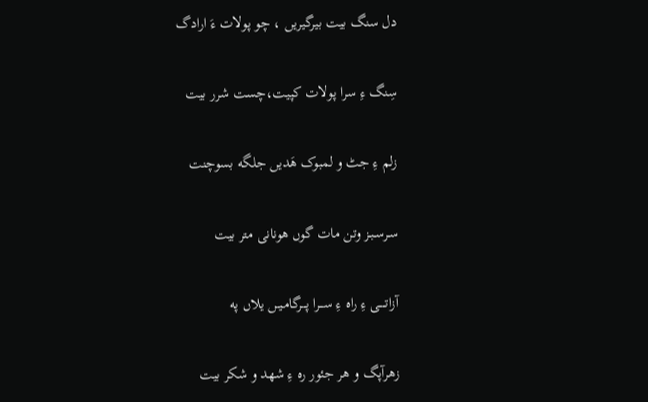دل سنگ بیت بیرگیریں ، چو پولات ءَ ارادگ

سِنگ ءِ سرا پولات کپیت،چست شرر بیت

زلم ءِ جٹ و لمبوک هَدیں جلگه بسوچنت

سـرسـبـز وتن مات گوں هونانی متر بیت

آزاتــــی ءِ راه ءِ ســـرا پـــرگامـیـں یلاں په

زهرآپگ و هر جئور ره ءِ شهد و شکر بیت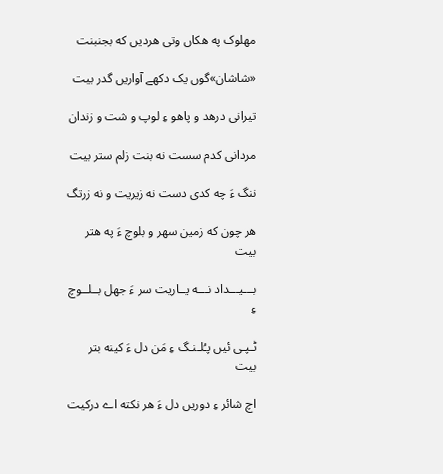مهلوک په هکاں وتی هردیں که بجنبنت

«شاشان»گوں یک دکهے آواریں گدر بیت

تیرانی درهد و پاهو ءِ لوپ و شت و زندان

مردانی کدم سست نه بنت زلم ستر بیت

ننگ ءَ چه کدی دست نه زیریت و نه زرتگ

هر چون که زمین سهر و بلوچ ءَ په هتر بیت

بـــیـــداد نـــه یــاریت سر ءَ جهل بــلــوچ ءِ

ٹـپـی ئیں پـُلـنـگ ءِ مَن دل ءَ کینه بتر بیت

اچ شائر ءِ دوریں دل ءَ هر نکته اے درکیت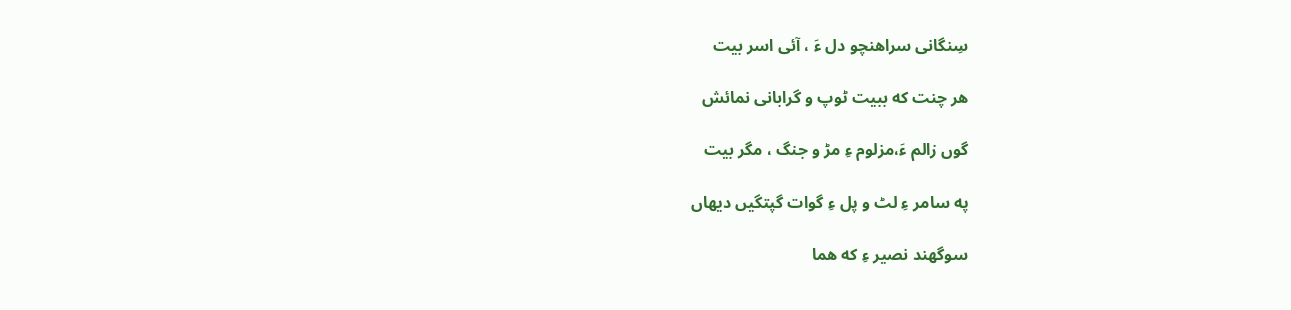سِنگانی سراهنچو دل ءَ ، آئی اسر بیت

هر چنت که ببیت ٹوپ و گرابانی نمائش

گوں زالم ءَ،مزلوم ءِ مڑ و جنگ ، مگر بیت

په سامر ءِ لٹ و پل ءِ گوات گپتگیں دیهاں

سوگهند نصیر ءِ که هما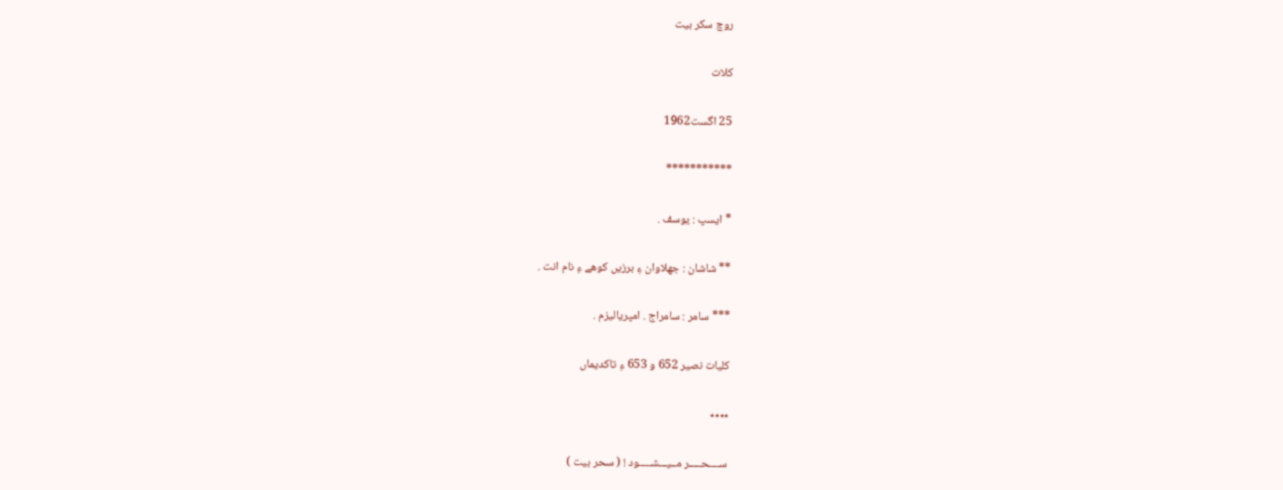روچ سکر بیت

کلات

25 اگست1962

***********

* ایسپ : یوسف .

** شاشان : جهلاوان ءِ برزیں کوهے ءِ نام انت .

*** سامر : سامراج . امپریالیزم .

کلیات نصیر 652 و 653 ءِ تاکدیماں

٭٭٭٭

ســــحـــــر مــیـــشـــــود ! ( سحر بیت )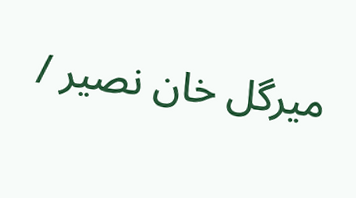میرگل خان نصیر /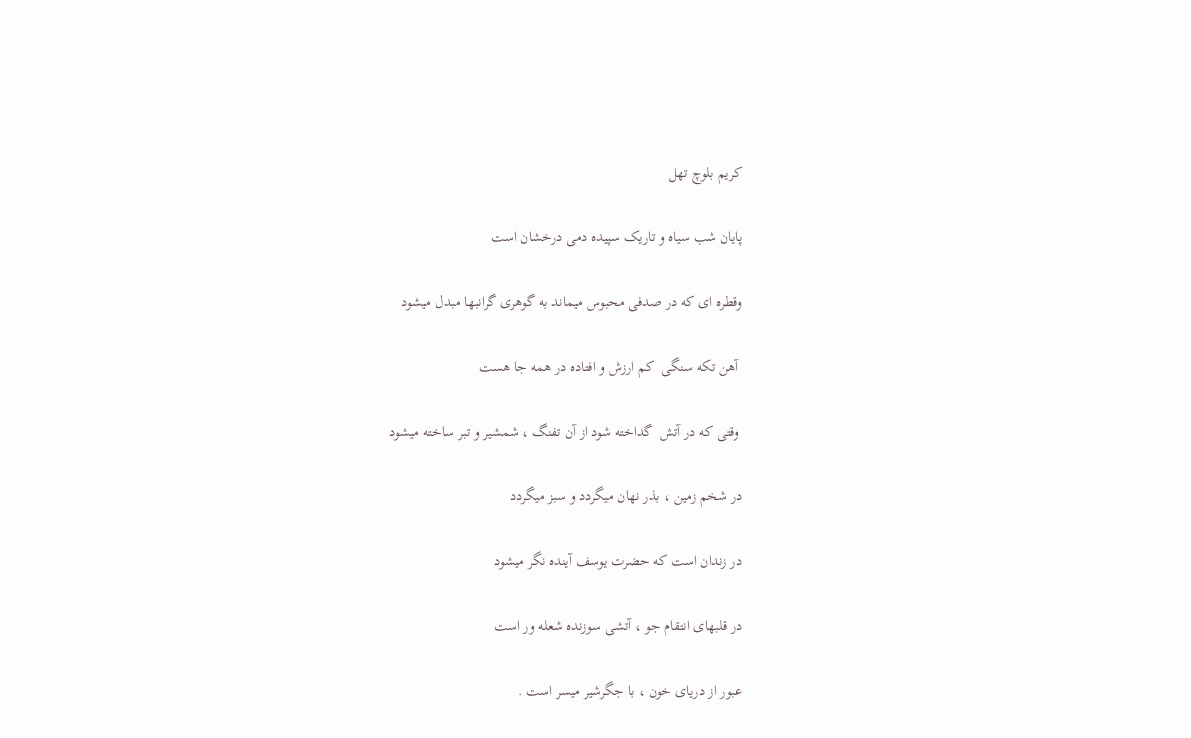کریم بلوچ تهل

پایان شب سیاه و تاریک سپیده دمی درخشان است

وقطره ای که در صدفی محبوس میماند به گوهری گرانبها مبدل میشود

 آهن تکه سنگی  کم ارزش و افتاده در همه جا هست

 وقتی که در آتش  گداخته شود از آن تفنگ ، شمشیر و تبر ساخته میشود

در شخم زمین ، بذر نهان میگردد و سبز میگردد

در زندان است که حضرت یوسف آینده نگر میشود

در قلبهای انتقام جو ، آتشی سوزنده شعله ور است

عبور از دریای خون ، با جگرشیر میسر است .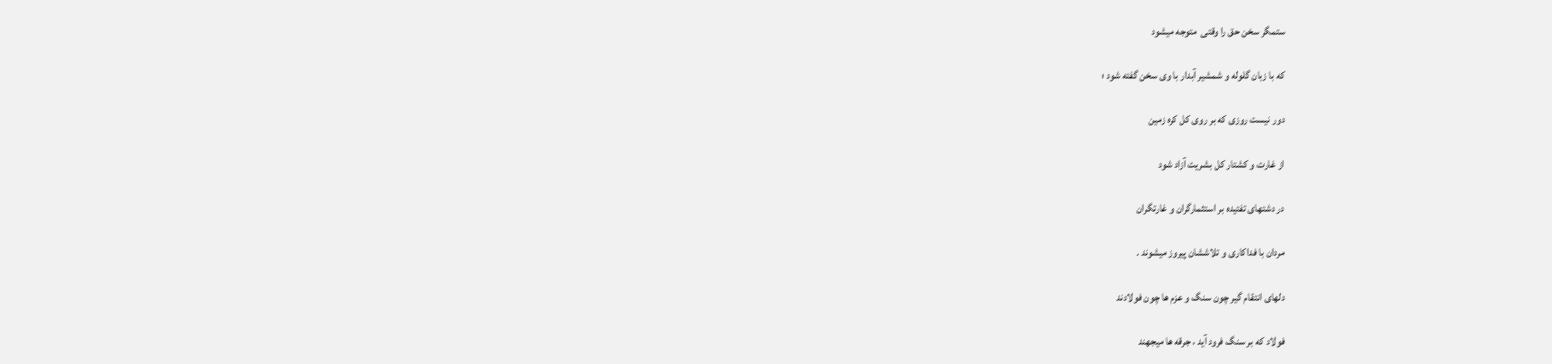ستمگر سخن حق را وقتی  متوجه میشود

که با زبان گلوله و شمشیر آبدار با وی سخن گفته شود ؛

دور نیست روزی که بر روی کل کره زمین

از غارت و کشتار کل بشریت آزاد شود

در دشتهای تفتیده بر استثمارگران و غارتگران

مردان با فداکاری و تلاششان پیروز میشوند .

دلهای انتقام گیر چون سنگ و عزم ها چون فولادند

فولاد که بر سنگ فرود آید ، جرقه ها میجهند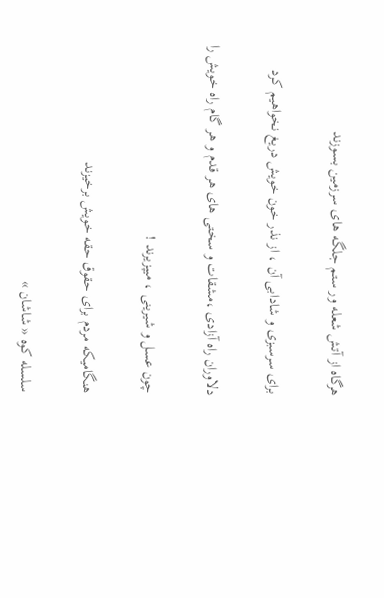هرگاه از آتش شعله ور ستم جلگه های سرزمین بسوزند

برای سرسبزی و شادابی آن ، از نذر خون خویش دریغ نخواهیم کرد

دلاوران راه آزادی ،مشقات و سختی های هر قدم و هر گام راه خویش را

چون عسل و شیرینی ، میپزیرند !

هنگامیکه مردم برای حقوق حقه خویش برخیزند

سلسله کوه « شاشان »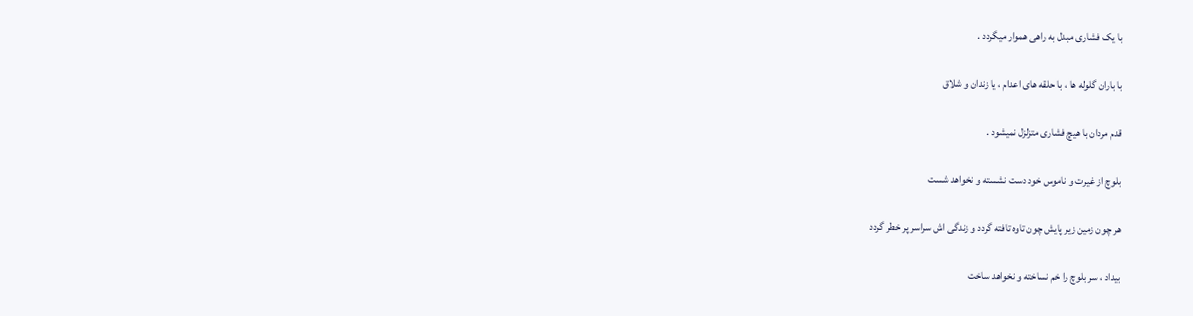با یک فشاری مبدل به راهی هموار میگردد .

با باران گلوله ها ، با حلقه های اعدام ، یا زندان و شلاق

قدم مردان با هیچ فشاری متزلزل نمیشود .

بلوچ از غیرت و ناموس خود دست نشسته و نخواهد شست

هر چون زمین زیر پایش چون تاوه تافته گردد و زندگی اش سراسر پر خطر گردد

بیداد ، سر بلوچ را خم نساخته و نخواهد ساخت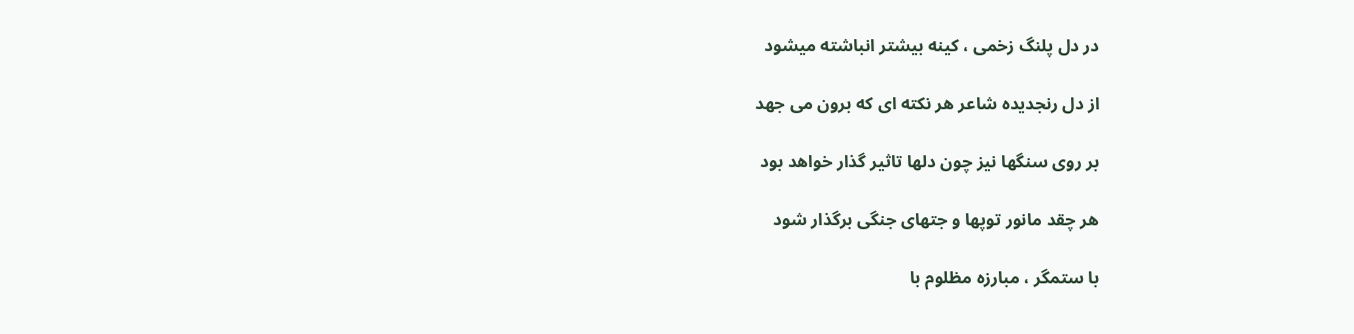در دل پلنگ زخمی ، کینه بیشتر انباشته میشود

از دل رنجدیده شاعر هر نکته ای که برون می جهد

بر روی سنگها نیز چون دلها تاثیر گذار خواهد بود

هر چقد مانور توپها و جتهای جنگی برگذار شود

با ستمگر ، مبارزه مظلوم با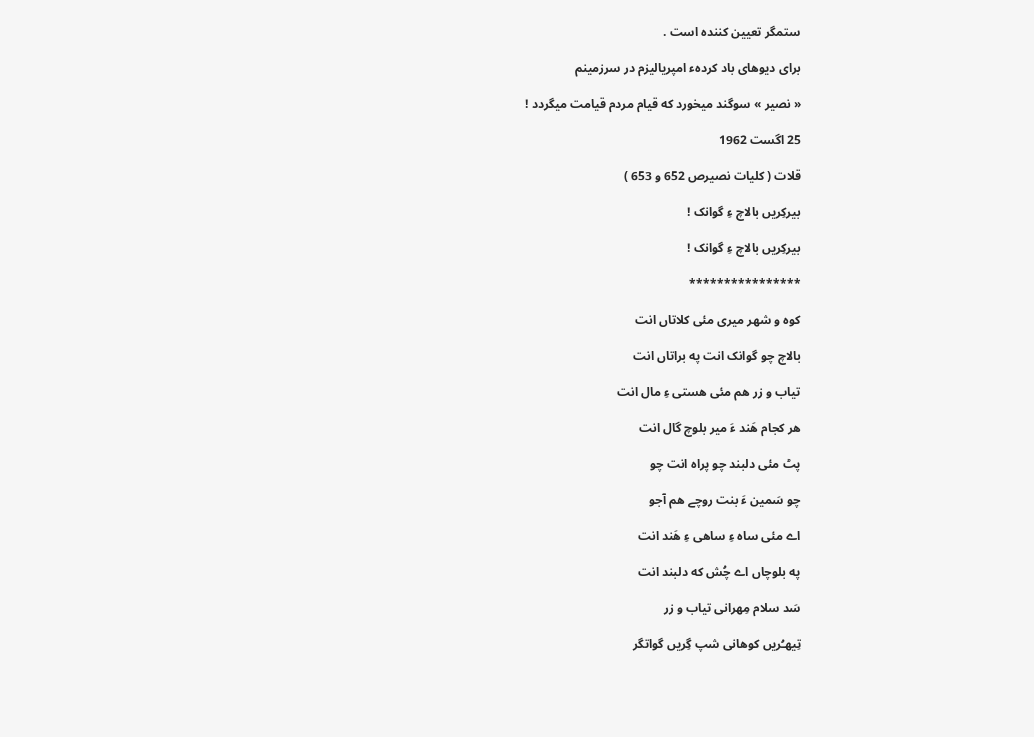ستمگر تعیین کننده است .

برای دیوهای باد کردهء امپریالیزم در سرزمینم

« نصیر » سوگند میخورد که قیام مردم قیامت میگردد !

25 اگست 1962

قلات ( کلیات نصیرص 652 و 653 )

بیرکِریں بالاچ ءِ گوانک !

بیرکِریں بالاچ ءِ گوانک !

****************

کوه و شهر میری مئی کلاتاں انت

بالاچ چو گوانک انت په براتاں انت

تیاب و زر هم مئی هستی ءِ مال انت

هر کجام هَند ءَ میر بلوچ گال انت

پٹ مئی دلبند چو پراه انت چو

چو سَمین ءَ بنت روچے هم آجو

اے مئی ساه ءِ ساهی ءِ هَند انت

په بلوچاں اے چُش که دلبند انت

سَد سلام مِهرانی تیاب و زر

تِیهـُریں کوهانی شپ گِریں گواتگر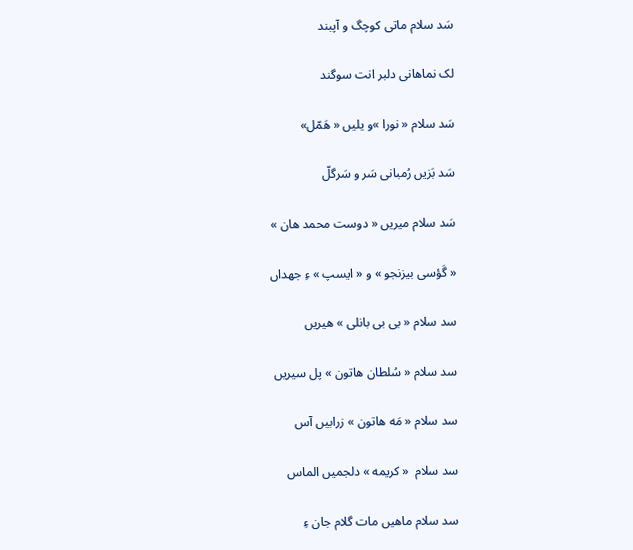سَد سلام ماتی کوچگ و آپبند

لک نماهانی دلبر انت سوگند

سَد سلام « نورا »و یلیں « هَمّل»

سَد بَزیں رُمبانی سَر و سَرگلّ

سَد سلام میریں « دوست محمد هان »

« گَؤسی بیزنجو » و « ایسپ » ءِ جهداں

سد سلام « بی بی بانلی » هیریں

سد سلام « سُلطان هاتون » پل سیریں

سد سلام « مَه هاتون » زرابیں آس

سد سلام  « کریمه » دلجمیں الماس

سد سلام ماهیں مات گلام جان ءِ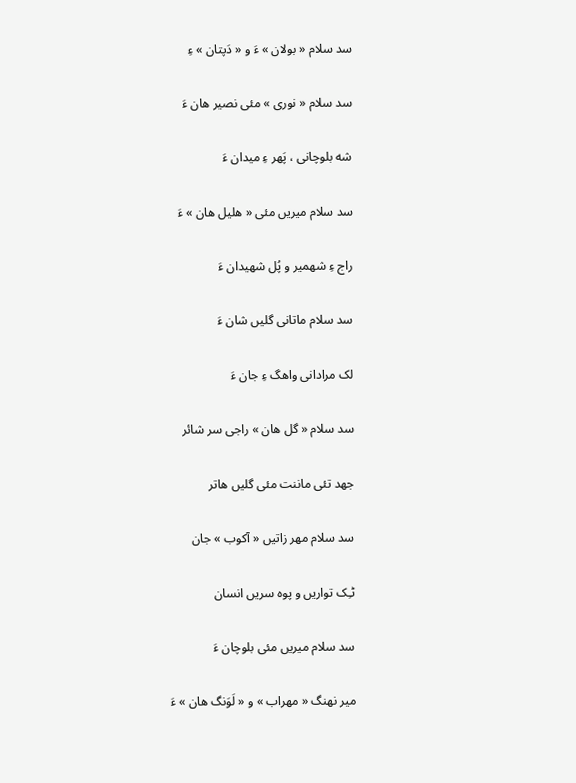سد سلام « بولان » ءَ و « دَپتان » ءِ

سد سلام « نوری » مئی نصیر هان ءَ

شه بلوچانی ، پَهر ءِ میدان ءَ

سد سلام میریں مئی « هلیل هان » ءَ

راج ءِ شهمیر و پُل شهیدان ءَ

سد سلام ماتانی گلیں شان ءَ

لک مرادانی واهگ ءِ جان ءَ

سد سلام « گل هان » راجی سر شائر

جهد تئی ماننت مئی گلیں هاتر

سد سلام مهر زاتیں « آکوب » جان

ٹـِک تواریں و پوه سریں انسان

سد سلام میریں مئی بلوچان ءَ

میر نهنگ « مهراب » و « لَوَنگ هان » ءَ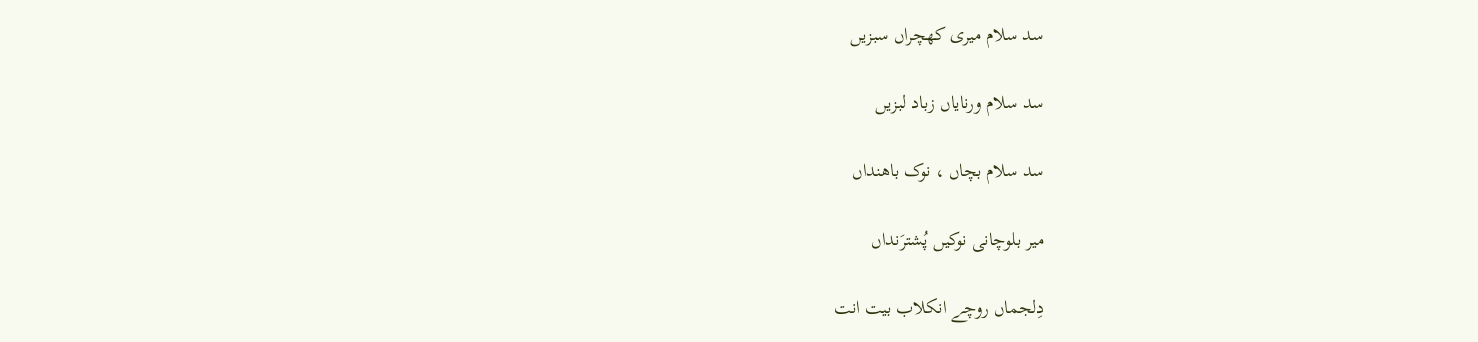سد سلام میری کهچراں سبزیں

سد سلام ورنایاں زباد لبزیں

سد سلام بچاں ، نوک باهنداں

میر بلوچانی نوکیں پُشترَنداں

دِلجماں روچے انکلاب بیت انت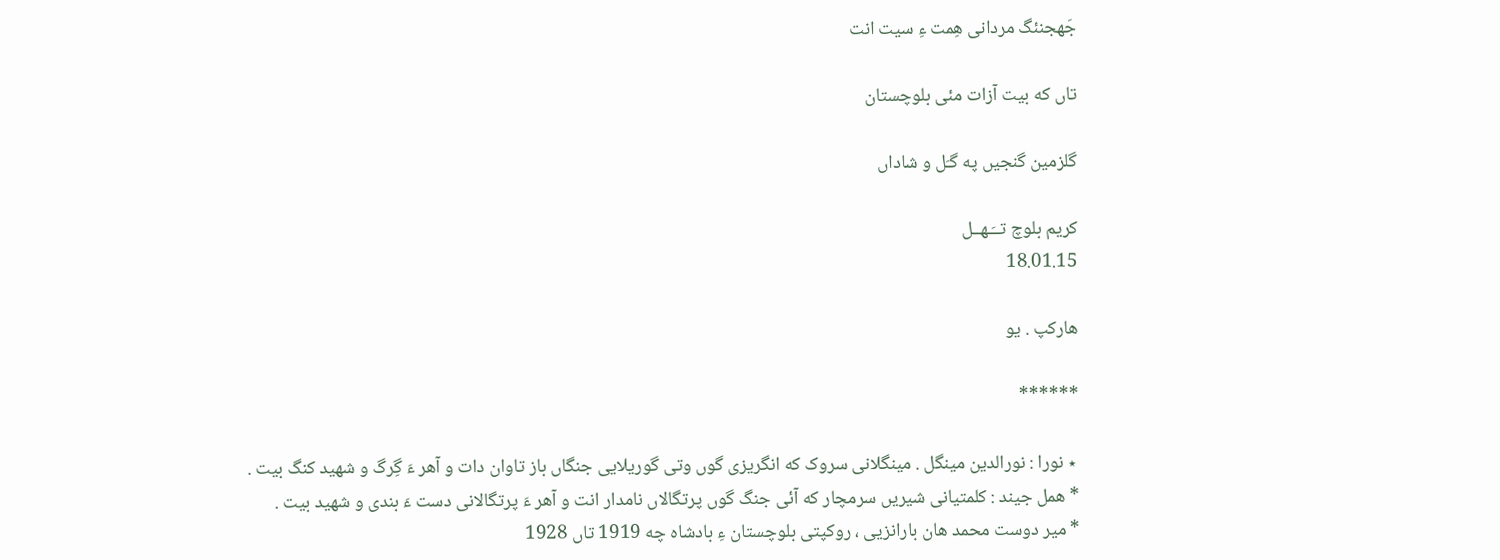جَهجنئگ مردانی هِمت ءِ سیت انت

تاں که بیت آزات مئی بلوچستان

گلزمین گنجیں په گـَل و شاداں

کریم بلوچ تــَـهــل
18.01.15

هارکپ . یو

******

 ٭ نورا : نورالدین مینگل . مینگلانی سروک که انگریزی گوں وتی گوریلایی جنگاں باز تاوان دات و آهر ءَ گِرگ و شهید کنگ بیت .
* همل جیند : کلمتیانی شیریں سرمچار که آئی جنگ گوں پرتگالاں نامدار انت و آهر ءَ پرتگالانی دست ءَ بندی و شهید بیت .
* میر دوست محمد هان بارانزیی ، روکپتی بلوچستان ءِ بادشاه چه 1919 تاں 1928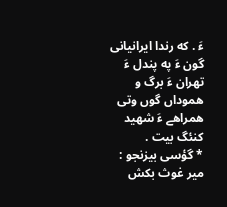ءَ . که رندا ایرانیانی گون ءَ په پندل ءَ تهران ءَ برگ و هموداں گوں وتی همراهے ءَ شهید کنئگ بیت .
* گؤسی بیزنجو : میر غوث بکش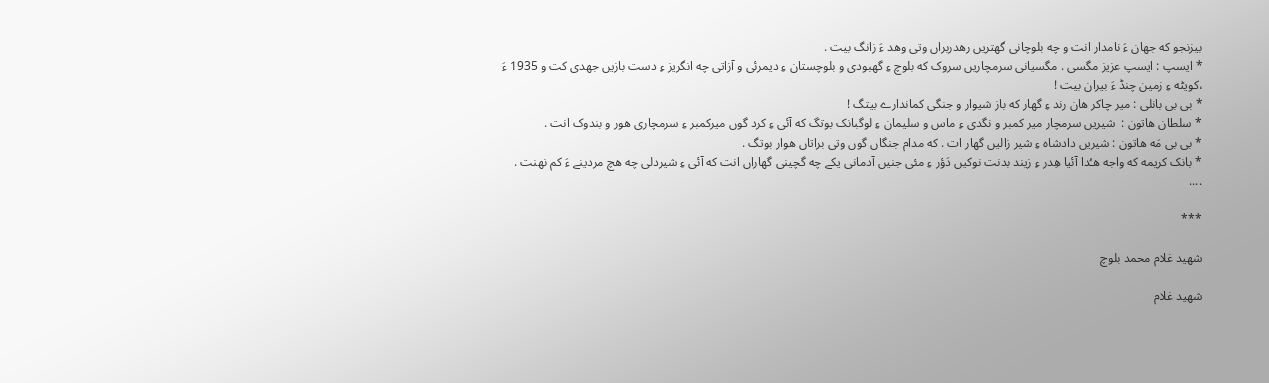بیزنجو که جهان ءَ نامدار انت و چه بلوچانی گهتریں رهدربراں وتی وهد ءَ زانگ بیت .
* ایسپ : ایسپ عزیز مگسی . مگسیانی سرمچاریں سروک که بلوچ ءِ گهبودی و بلوچستان ءِ دیمرئی و آزاتی چه انگریز ءِ دست بازیں جهدی کت و 1935 ءَ ،کویٹه ءِ زمین چنڈ ءَ بیران بیت !
* بی بی بانلی : میر چاکر هان رند ءِ گهار که باز شیوار و جنگی کماندارے بیتگ !
* سلطان هاتون :  شیریں سرمچار میر کمبر و نگدی ءِ ماس و سلیمان ءِ لوگبانک بوتگ که آئی ءِ کرد گوں میرکمبر ءِ سرمچاری هور و بندوک انت .
* بی بی مَه هاتون : شیریں دادشاه ءِ شیر زالیں گهار ات . که مدام جنگاں گوں وتی براتاں هوار بوتگ .
* بانک کریمه که واجه هـُدا آئیا هِدر ءِ زیند بدنت نوکیں دَؤر ءِ مئی جنیں آدمانی یکے چه گچینی گهاراں انت که آئی ءِ شیردلی چه هچ مردینے ءَ کم نهنت .
....

***

شهید غلام محمد بلوچ

شهید غلام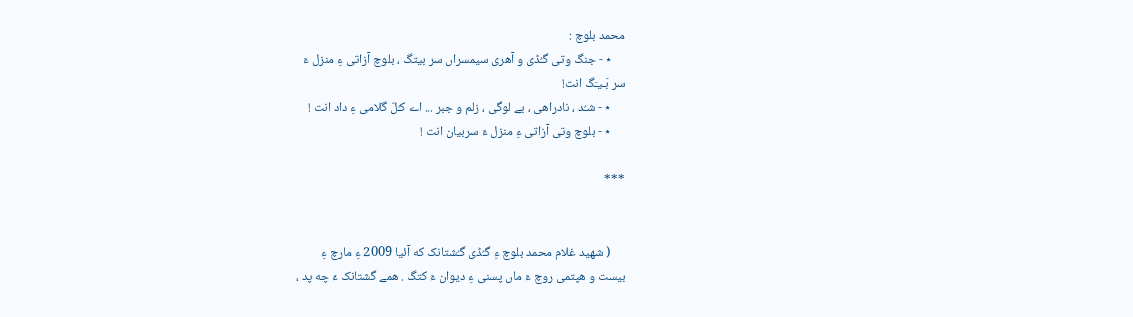محمد بلوچ :
     ٭ - جنگ وتی گـُڈی و آهری سیمسراں سر بیتگ ، بلوچ آزاتی ءِ منزل ءَ
سر بَـیـَگ انت!
     ٭ - شـُد ، نادراهی ، بے لوگی ، زلم و جبر ... اے کـُلّ گلامی ءِ داد انت !
     ٭ - بلوچ وتی آزاتی ءِ منزل ءَ سربیان انت !

***


     ( شهید غلام محمد بلوچ ءِ گـُڈی گـُشتانک که آئیا 2009 ءِ مارچ ءِ
بیست و هپتمی روچ ءَ ماں پسنی ءِ دیوان ءَ کتگ . همے گشتانک ءَ چه پد ،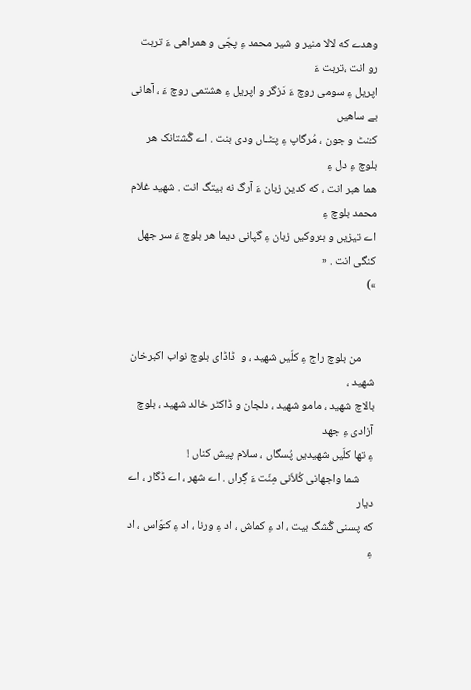وهدے که لالا منیر و شیر محمد ءِ پجّی و همراهی ءَ تربت رو انت ،تربت ءَ
اپریل ءِ سومی روچ ءَ دَزگر و اپریل ءِ هشتمی روچ ءَ ، آهانی بے ساهیں
کـُنٹ و جون ، مُرگاپ ءِ پـَٹـاں ودی بنت . اے گُشتانک هر بلوچ ءِ دل ءِ
هما هبر انت ، که کدین زبان ءَ آرگ نه بیتگ انت . شهید غلام محمد بلوچ ءِ
اے تیزیں و بـُروکیں زبان ءِ گپانی دیما هر بلوچ ءَ سر جهل کنگی انت . «
»)


     من بلوچ راج ءِ کلّیں شهید ، و  ڈاڈای بلوچ نواب اکبرخان شهید ،
بالاچ شهید ، مامو شهید ، دلجان و ڈاکٹر خالد شهید ، بلوچ آزادی ءِ جهد
ءِ تها کلّیں شهیدیں پُسگاں ، سلام پیش کناں !
     شما واجهانی کُلاّنی مِنّت ءَ گِراں . اے شهر ، اے ڈگار ، اے دیار
که پسنی گُشگ بیت ، اد ءِ کماش ، اد ءِ ورنا ، اد ءِ کـَوّاس ، اد ءِ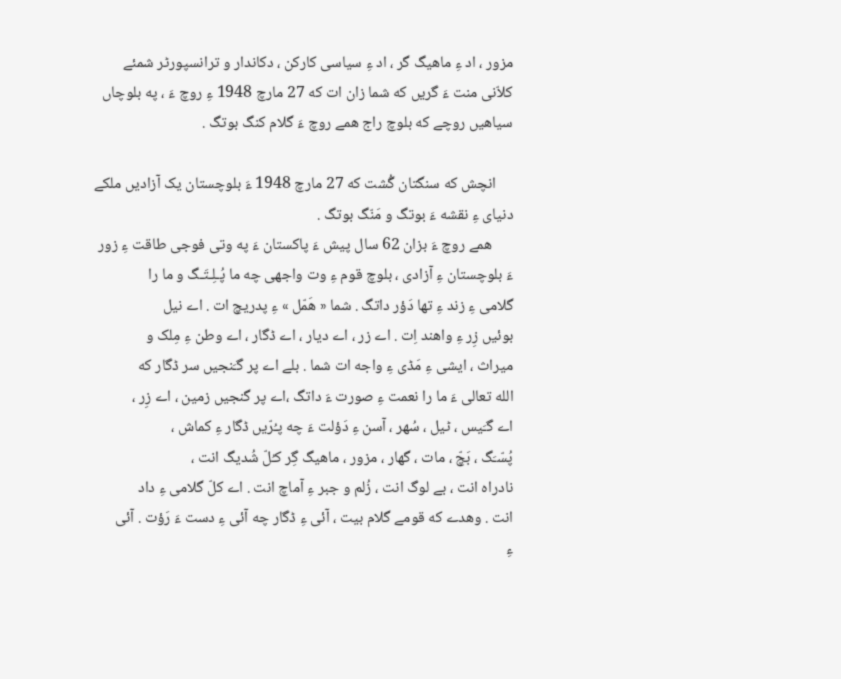مزور ، اد ءِ ماهیگ گر ، اد ءِ سیاسی کارکن ، دکاندار و ترانسپورٹر شمئے
کلاّنی منت ءَ گریں که شما زان ات که 27 مارچ 1948 ءِ روچ ءَ ، په بلوچاں
سیاهیں روچے که بلوچ راج همے روچ ءَ گلام کنگ بوتگ .

     انچش که سنگتان گُشت که 27 مارچ 1948 ءَ بلوچستان یک آزادیں ملکے
دنیای ءِ نقشه ءَ بوتگ و مَنّگ بوتگ .
      همے روچ ءَ بزان 62 سال پیش ءَ پاکستان ءَ په وتی فوجی طاقت ءِ زور
ءَ بلوچستان ءِ آزادی ، بلوچ قوم ءِ وت واجهی چه ما پُـلِـتَـگ و ما را
گلامی ءِ زند ءِ تها دَؤر داتگ . شما « هَمّل » ءِ پدریچ ات . اے نیل
بوئیں زِر ءِ واهند اِت . اے زر ، اے دیار ، اے ڈگار ، اے وطن ءِ مِلک و
میراث ، ایشی ءِ مَڈی ءِ واجه ات شما . بلے اے پر گـَنجیں سر ڈگار که
الله تعالی ءَ ما را نعمت ءِ صورت ءَ داتگ ،اے پر گنجیں زمین ، اے زِر ،
اے گـَیس ، ٹیل ، سُهر ، آسن ءِ دَؤلت ءَ چه پـُرّیں ڈگار ءِ کماش ،
پُسّـَگ ، بَچّ ، مات ، گهار ، مزور ، ماهیگ گِر کـُلّ شُدیگ انت ،
نادراه انت ، بے لوگ انت ، زُلم و جبر ءِ آماچ انت . اے کلّ گلامی ءِ داد
انت . وهدے که قومے گلام بیت ، آئی ءِ ڈگار چه آئی ءِ دست ءَ رَؤت . آئی
ءِ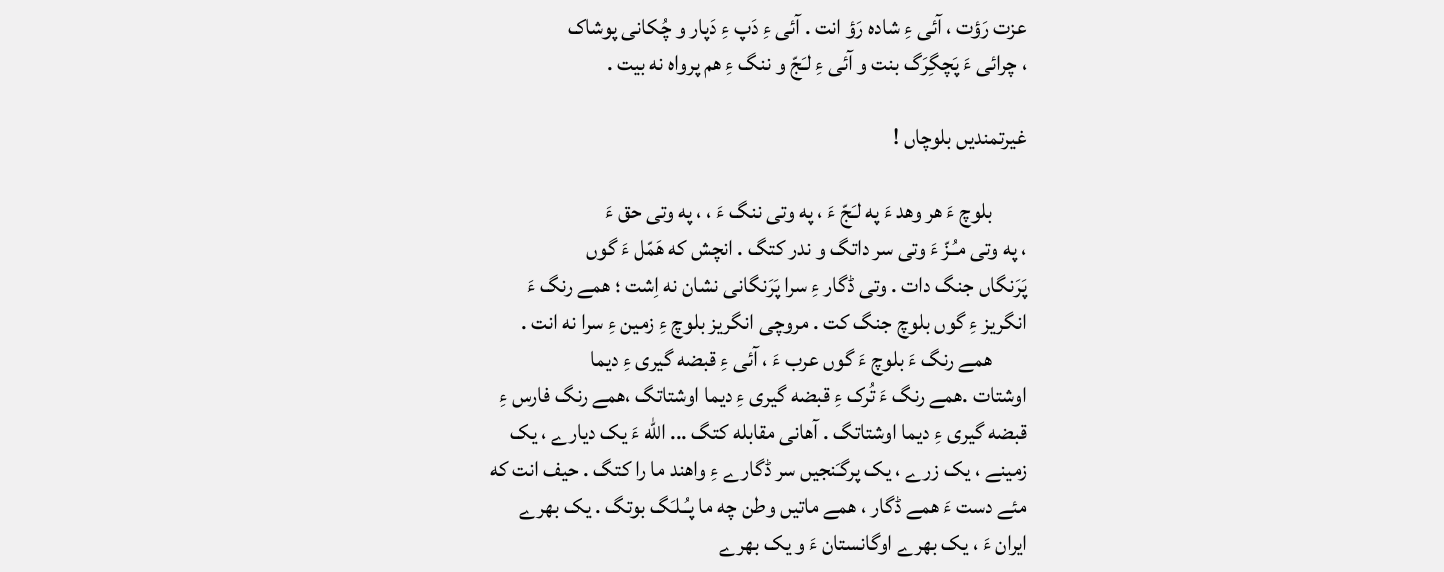عزت رَؤت ، آئی ءِ شاده رَؤ انت . آئی ءِ دَپ ءِ دَپار و چُکانی پوشاک
، چرائی ءَ پَچگِرَگ بنت و آئی ءِ لـَجّ و ننگ ءِ هم پرواه نه بیت .

غیرتمندیں بلوچاں !

        بلوچ ءَ هر وهد ءَ په لـَجّ ءَ ، په وتی ننگ ءَ ، ، په وتی حق ءَ
، په وتی مـُـزّ ءَ وتی سر داتگ و ندر کتگ . انچش که هَمّل ءَ گوں
پَرَنگاں جنگ دات . وتی ڈگار ءِ سرا پَرَنگانی نشان نه اِشت ؛ همے رنگ ءَ
انگریز ءِ گوں بلوچ جنگ کت . مروچی انگریز بلوچ ءِ زمین ءِ سرا نه انت .
        همے رنگ ءَ بلوچ ءَ گوں عرب ءَ ، آئی ءِ قبضه گیری ءِ دیما
اوشتات .همے رنگ ءَ تُرک ءِ قبضه گیری ءِ دیما اوشتاتگ ،همے رنگ فارس ءِ
قبضه گیری ءِ دیما اوشتاتگ . آهانی مقابله کتگ ... الله ءَ یک دیارے ، یک
زمینے ، یک زرے ، یک پرگـَنجیں سر ڈگارے ءِ واهند ما را کتگ . حیف انت که
مئے دست ءَ همے ڈگار ، همے ماتیں وطن چه ما پـُـلـَگ بوتگ . یک بهرے
ایران ءَ ، یک بهرے اوگانستان ءَ و یک بهرے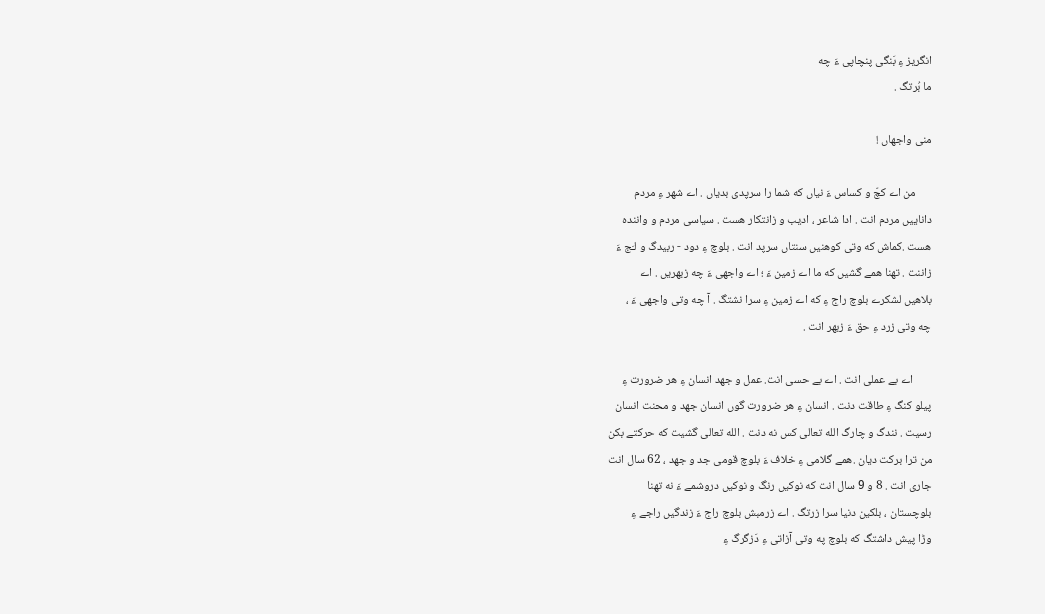انگریز ءِ بَنگی پنچاپی ءَ چه
ما بُرتگ .

منی واجهاں !

      من اے کچّ و کساس ءَ نیاں که شما را سرپدی بدیاں . اے شهر ءِ مردم
داناییں مردم انت . ادا شاعر ، ادیب و زانتکار هست . سیاسی مردم و واننده
هست .کماش که وتی کوهنیں سنتاں سرپد انت . بلوچ ءِ دود - ربیدگ و لـَج ءَ
زاننت . تهنا همے گشیں که ما اے زمین ءَ ؛ اے واجهی ءَ چه زبهریں . اے
بلاهیں لشکرے بلوچ راج ءِ که اے زمین ءِ سرا نشتگ . آ چه وتی واجهی ءَ ،
چه وتی زرد ءِ حق ءَ زبهر انت .

       اے بے عملی انت . اے بے حسی انت. عمل و جهد انسان ءِ هر ضرورت ءِ
پیلو کنگ ءِ طاقت دنت . انسان ءِ هر ضرورت گوں انسان جهد و محنت انسان
رسیت . نندگ و چارگ الله تعالی کس نه دنت . الله تعالی گشیت که حرکتے بکن
من ترا برکت دیان .همے گلامی ءِ خلاف ءَ بلوچ قومی جد و جهد ، 62 سال انت
جاری انت . 8 و 9 سال انت که نوکیں رنگ و نوکیں دروشمے ءَ نه تهنا
بلوچستان ، بلکین دنیا سرا زرتگ . اے زرمبش بلوچ راج ءَ زندگیں راجے ءِ
وڑا پیش داشتگ که بلوچ په وتی آزاتی ءِ دَزگرگ ءِ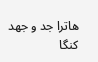هاترا جد و جهد کنگا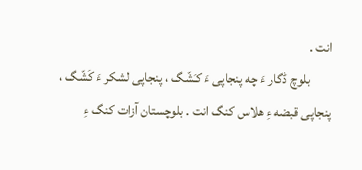انت .
        بلوچ ڈگار ءَ چه پنجاپی ءَ کـَشّگ ، پنجاپی لشکر ءَ کَشّگ ،
پنجاپی قبضه ءِ هلاس کنگ انت . بلوچستان آزات کنگ ءِ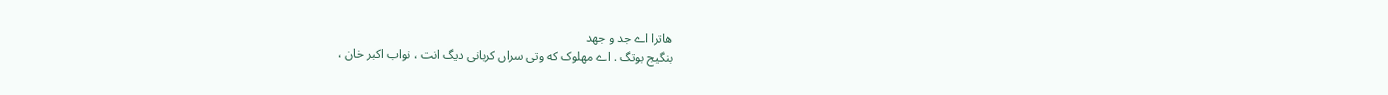هاترا اے جد و جهد
بنگیج بوتگ . اے مهلوک که وتی سراں کربانی دیگ انت ، نواب اکبر خان ،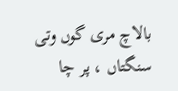بالاچ مری گوں وتی سنگتاں ، پر چا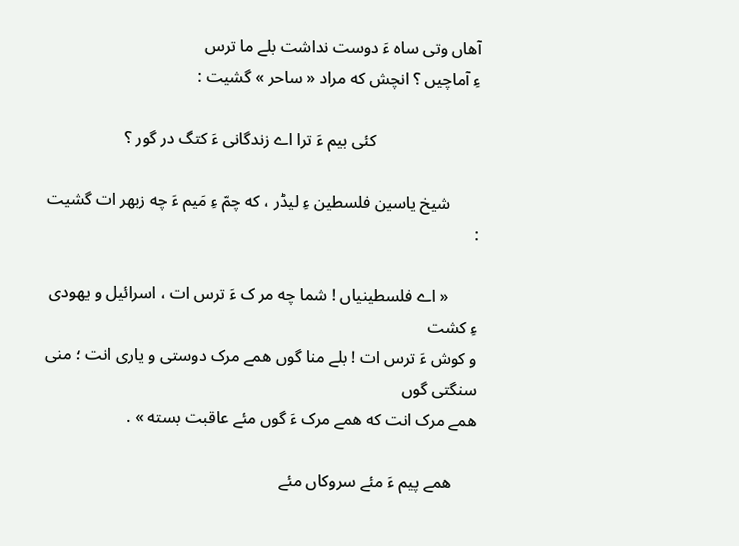آهاں وتی ساه ءَ دوست نداشت بلے ما ترس
ءِ آماچیں ؟ انچش که مراد « ساحر » گشیت :

                         کئی بیم ءَ ترا اے زندگانی ءَ کتگ در گور ؟

       شیخ یاسین فلسطین ءِ لیڈر ، که چمّ ءِ مَیم ءَ چه زبهر ات گشیت :

       « اے فلسطینیاں ! شما چه مر ک ءَ ترس ات ، اسرائیل و یهودی ءِ کشت
و کوش ءَ ترس ات ! بلے منا گوں همے مرک دوستی و یاری انت ؛ منی سنگتی گوں
همے مرک انت که همے مرک ءَ گوں مئے عاقبت بسته » .

      همے پیم ءَ مئے سروکاں مئے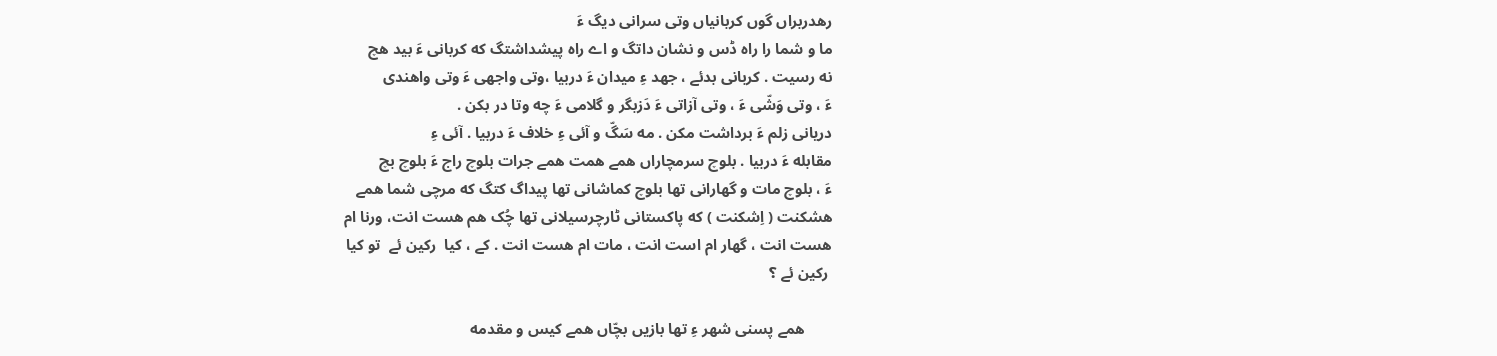رهدربراں گوں کربانیاں وتی سرانی دیگ ءَ
ما و شما را راہ ڈس و نشان داتگ و اے راه پیشداشتگ که کربانی ءَ بید هچ
نه رسیت . کربانی بدئے ، جهد ءِ میدان ءَ دربیا ،وتی واجهی ءَ وتی واهندی
ءَ ، وتی وَشّی ءَ ، وتی آزاتی ءَ دَزبگر و گلامی ءَ چه وتا در بکن .
دریانی زلم ءَ برداشت مکن . مه سَگّ و آئی ءِ خلاف ءَ دربیا . آئی‌ ءِ
مقابله ءَ دربیا . بلوچ سرمچاراں همے همت همے جرات بلوچ راج ءَ بلوچ بچ
ءَ ، بلوچ مات و گهارانی تها بلوچ کماشانی تها پیداگ کتگ که مرچی شما همے
هشکنت ( اِشکنت ) که پاکستانی ٹارچرسیلانی تها چُک هم هست انت، ورنا ام
هست انت ، گهار ام است انت ، مات ام هست انت . کے ، کیا  رکین ئے  تو کیا
 رکین ئے ؟

       همے پسنی شهر ءِ تها بازیں بچّاں همے کیس و مقدمه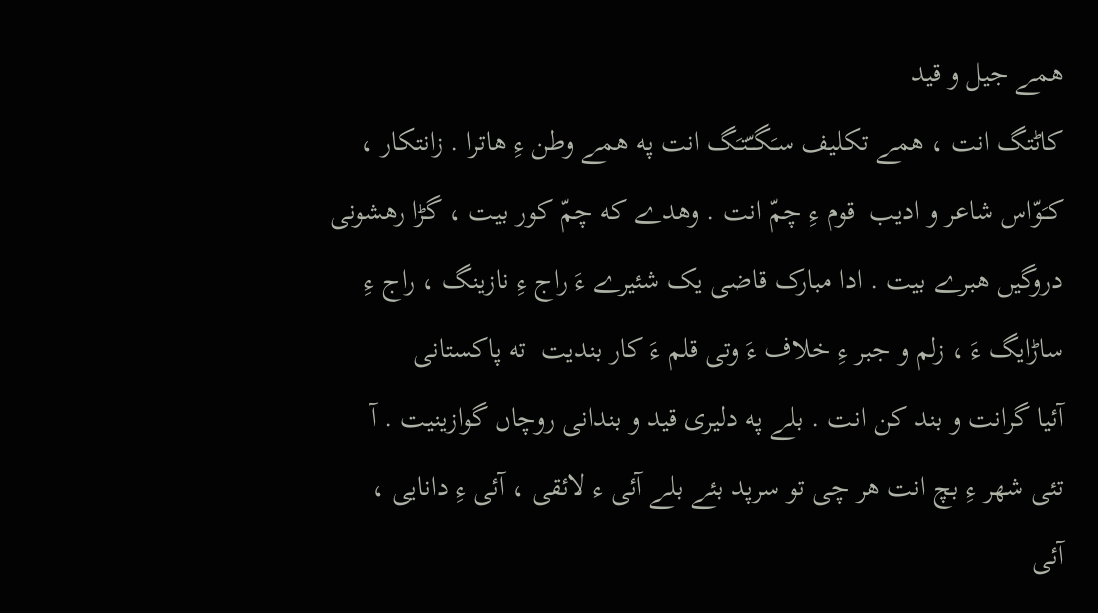همے جیل و قید
کاٹتگ انت ، همے تکلیف سـَگـّتـَگ انت په همے وطن ءِ هاترا . زانتکار ،
کـَوّاس شاعر و ادیب  قوم ءِ چمّ انت . وهدے که چمّ کور بیت ، گڑا رهشونی
دروگیں هبرے بیت . ادا مبارک قاضی یک شئیرے ءَ راج ءِ نازینگ ، راج ءِ
ساڑایگ ءَ ، زلم و جبر ءِ خلاف ءَ وتی قلم ءَ کار بندیت  ته پاکستانی
آئیا گرانت و بند کن انت . بلے په دلیری قید و بندانی روچاں گوازینیت . آ
تئی شهر ءِ بچ انت هر چی تو سرپد بئے بلے آئی‌ ء لائقی ، آئی ءِ دانایی ،
آئی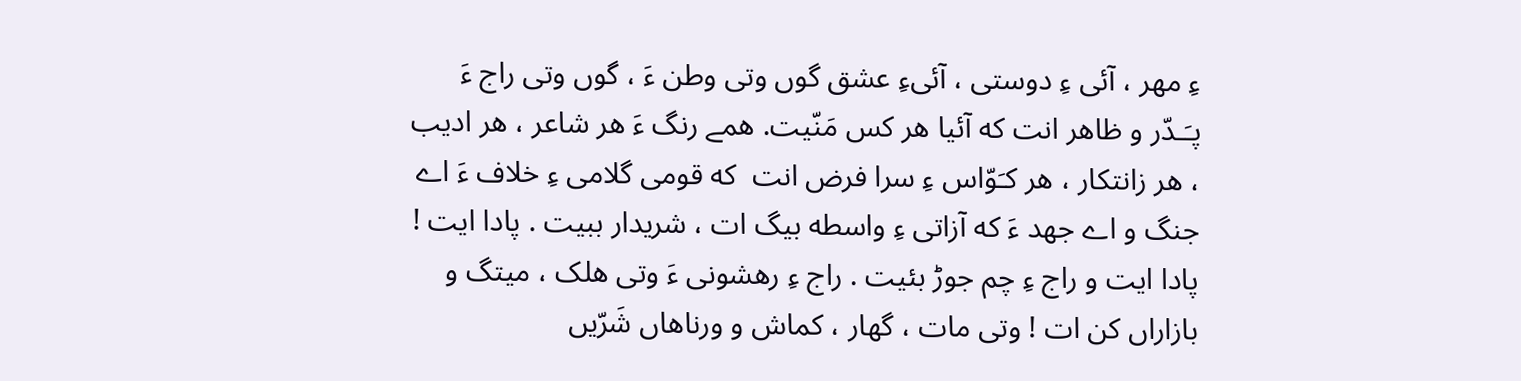ءِ مهر ، آئی ءِ دوستی ، آئی‌ءِ عشق گوں وتی وطن ءَ ، گوں وتی راج ءَ
پـَـدّر و ظاهر انت که آئیا هر کس مَنّیت. همے رنگ ءَ هر شاعر ، هر ادیب
، هر زانتکار ، هر کـَوّاس ءِ سرا فرض انت  که قومی گلامی ءِ خلاف ءَ اے
جنگ و اے جهد ءَ که آزاتی ءِ واسطه بیگ ات ، شریدار ببیت . پادا ایت !
پادا ایت و راج ءِ چم جوڑ بئیت . راج ءِ رهشونی ءَ وتی هلک ، میتگ و
بازاراں کن ات ! وتی مات ، گهار ، کماش و ورناهاں شَرّیں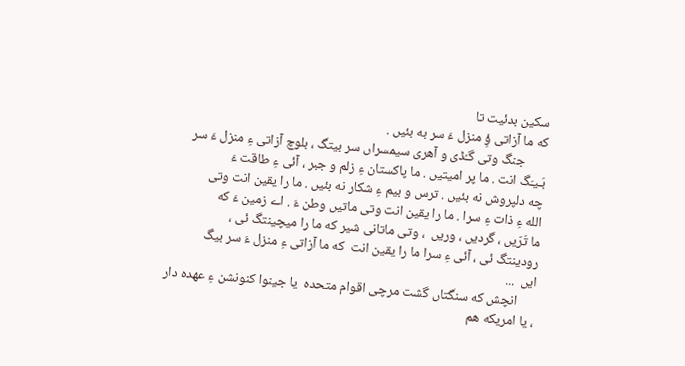سکین بدئیت تا
که ما آزاتی ؤِ منزل ءَ سر به بئیں .
       جنگ وتی گـُڈی و آهری سیمسراں سر بیتگ ، بلوچ آزاتی ءِ منزل ءَ سر
بَـیـَگ انت . ما پر امیتیں . ما پاکستان ءِ زلم و جبر ، آئی ءِ طاقت ءَ
چه دلپروش نه بئیں . ترس و بیم ءِ شکار نه بئیں . ما را یقین انت وتی
الله ءِ ذات ءِ سرا . ما را یقین انت وتی ماتیں وطن ءَ . اے زمین ءَ که
ما تَرّیں ، گردیں ، وریں  ، وتی ماتانی شیر که ما را میچینتگ ئی ،
رودینتگ ئی ، آئی ءِ سرا ما را یقین انت  که ما آزاتی ءِ منزل ءَ سر بیگ
ایں  ...
      انچش که سنگتاں گشت مرچی اقوام متحده  یا جینوا کنونشن ءِ عهده دار
، یا امریکه هم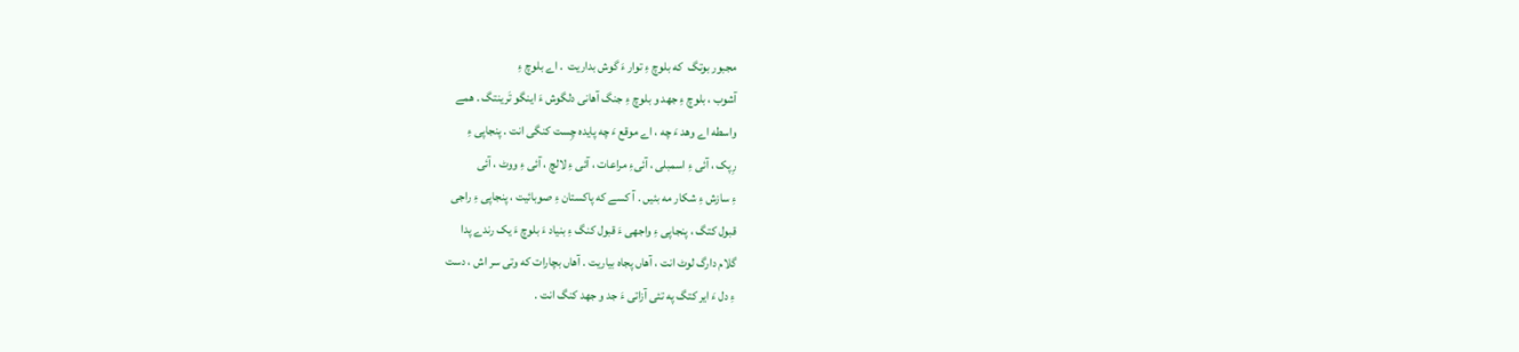مجبور بوتگ  که بلوچ ءِ توار ءَ گوش بداریت  . اے بلوچ ءِ
آشوب ، بلوچ ءِ جهد و بلوچ ءِ جنگ آهانی دلگوش ءَ اینگو تَرینتگ . همے
واسطه اے وهد ءَ چه ، اے موقع ءَ چه پایده چِست کنگی انت . پنجاپی ءِ
رِپک ، آئی ءِ اسمبلی ، آئی‌ءِ مراعات ، آئی ءِ لالچ ، آئی ءِ ووٹ ، آئی
ءِ سازش ءِ شکار مه بئیں . آ کسے که پاکستان ءِ صوبائیت ، پنجاپی ءِ راجی
قبول کتگ ، پنجاپی ءِ واجهی ءَ قبول کنگ ءِ بنیاد ءَ بلوچ ءَ یک رندے پدا
گلام دارگ لوٹ انت ، آهاں پجاه بیاریت . آهاں بچارات که وتی سر اش ، دست
ءِ دل ءَ ایر کتگ په تئی آزاتی ءَ جد و جهد کنگ انت .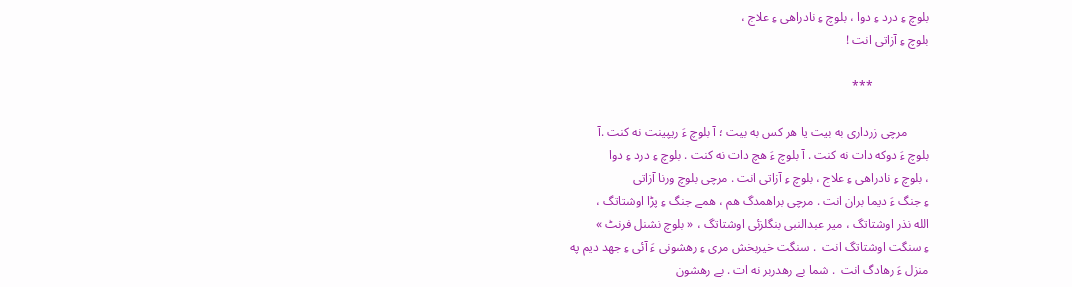بلوچ ءِ درد ءِ دوا ، بلوچ ءِ نادراهی ءِ علاج ،
بلوچ ءِ آزاتی انت !

                  ***

       مرچی زرداری به بیت یا هر کس به بیت ؛ آ بلوچ ءَ ریپینت نه کنت .آ
بلوچ ءَ دوکه دات نه کنت . آ بلوچ ءَ هچ دات نه کنت . بلوچ ءِ درد ءِ دوا
، بلوچ ءِ نادراهی ءِ علاج ، بلوچ ءِ آزاتی انت . مرچی بلوچ ورنا آزاتی
ءِ جنگ ءَ دیما بران انت . مرچی براهمدگ هم ، همے جنگ ءِ پڑا اوشتاتگ ،
الله نذر اوشتاتگ ، میر عبدالنبی بنگلزئی اوشتاتگ ، « بلوچ نشنل فرنٹ »
ءِ سنگت اوشتاتگ انت  . سنگت خیربخش مری ءِ رهشونی ءَ آئی ءِ جهد دیم په
منزل ءَ رهادگ انت  . شما بے رهدربر نه ات . بے رهشون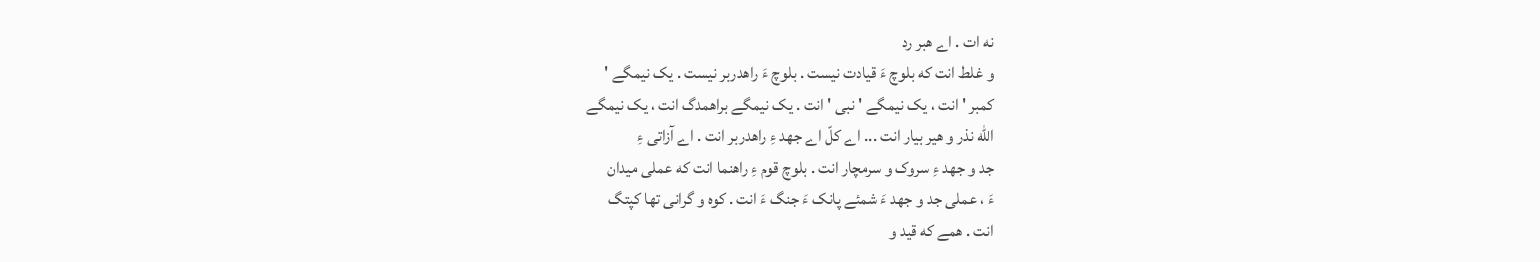نه ات . اے هبر رد
و غلط انت که بلوچ ءَ قیادت نیست . بلوچ ءَ راهدربر نیست . یک نیمگے '
کمبر ' انت ، یک نیمگے ' نبی ' انت . یک نیمگے براهمدگ انت ، یک نیمگے
الله نذر و هیر بیار انت ... اے کلّ اے جهد ءِ راهدربر انت . اے آزاتی ءِ
جد و جهد ءِ سروک و سرمچار انت . بلوچ قوم ءِ راهنما انت که عملی میدان
ءَ ، عملی جد و جهد ءَ شمئے پانک ءَ جنگ ءَ انت . کوه و گرانی تها کپتگ
انت . همے که قید و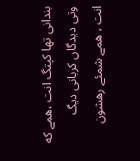بندانی تها کپتگ انت ،همے که وتی دیدگاں کربانی دیگ
انت ، همے شمئے رهشون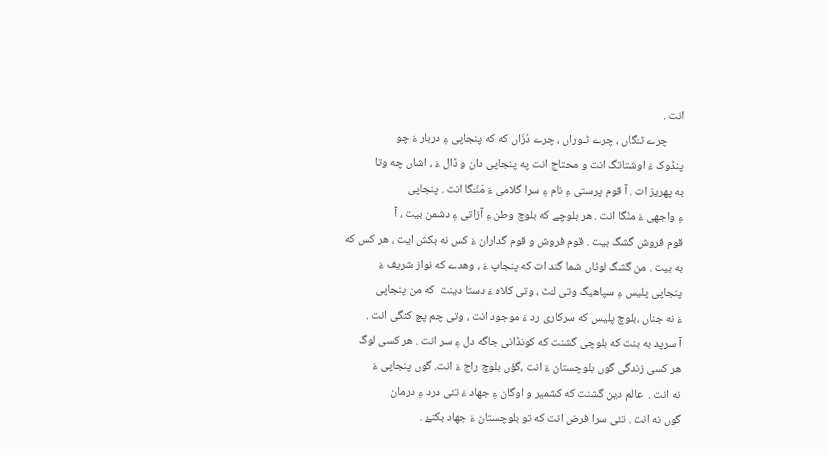انت .
      چرے ٹـَگاں ، چرے ٹـوراں ، چرے دُزّاں که که پنجاپی ءِ دربار ءَ چو
پنڈوک ءَ اوشتاتگ انت و محتاج انت په پنجاپی دان و ڈال ءَ ، اشاں چه وتا
به پهریز ات . آ قوم پرستی ءِ نام ءِ سرا گلامی ءَ مَنّـَگا انت . پنجاپی
ءِ واجهی ءَ منّگا انت . هر بلوچے که بلوچ وطن ءِ آزاتی ءِ دشمن بیت ، آ
قوم فروش گشگ بیت . قوم فروش و قوم گداران ءَ کس نه بکش ایت ، هر کس که
به بیت . من گشگ لوٹاں شما گند ات که پنجاپ ءَ ، وهدے که نواز شریف ءَ
پنجاپی پلیس ءِ سپاهیگ وتی لـَٹ ، وتی کلاه ءَ دستا دینت  که من پنجاپی
ءَ نه جناں ،بلوچ پلیس که سرکاری رد ءَ موجود انت ، وتی چم پچ کنگی انت .
آ سرپد به بنت که بلوچی گشنت که کونڈانی جاگه دل ءِ سر انت . هر کسی لوگ
هر کسی زندگی گوں بلوچستان ءَ انت ،گؤں بلوچ راج ءَ انت. گوں پنجاپی ءَ
نه انت .  عالم دین گشنت که کشمیر و اوگان ءِ جهاد ءَ تئی درد ءِ درمان
گوں نه انت . تئی سرا فرض انت که تو بلوچستان ءَ جهاد بکنۓ .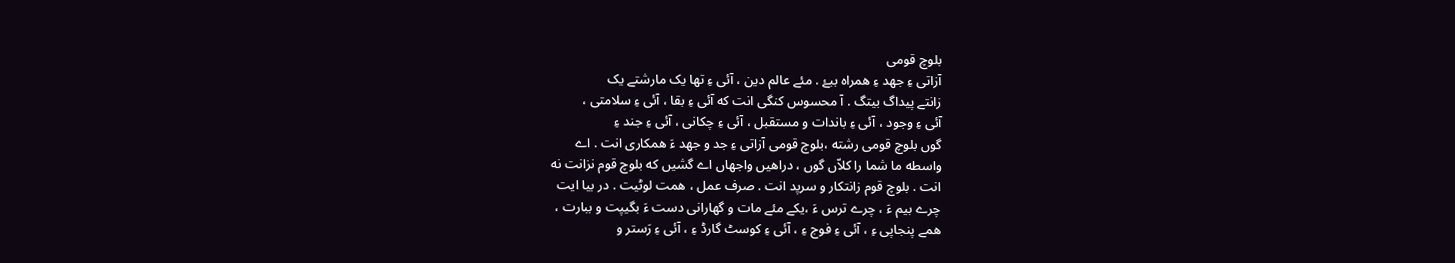بلوچ قومی
آزاتی ءِ جهد ءِ همراه ببۓ . مئے عالم دین ، آئی ءِ تها یک مارشتے یک
زانتے پیداگ بیتگ . آ محسوس کنگی انت که آئی ءِ بقا ، آئی ءِ سلامتی ،
آئی ءِ وجود ، آئی ءِ باندات و مستقبل ، آئی ءِ چکانی ، آئی ءِ جند ءِ
گوں بلوچ قومی رشته ،بلوچ قومی آزاتی ءِ جد و جهد ءَ همکاری انت . اے
واسطه ما شما را کلاّں گوں ، دراهیں واجهاں اے گشیں که بلوچ قوم نزانت نه
انت . بلوچ قوم زانتکار و سرپد انت . صرف عمل ، همت لوٹیت . در بیا ایت
چرے بیم ءَ ، چرے ترس ءَ ،یکے مئے مات و گهارانی دست ءَ بگیپت و ببارت ،
همے پنجاپی ءِ ، آئی ءِ فوج ءِ ، آئی ءِ کوسٹ گارڈ ءِ ، آئی ءِ رَستر و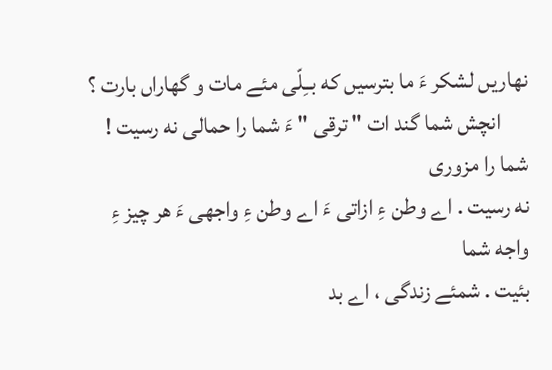نهاریں لشکر ءَ ما بترسیں که بــِلّی مئے مات و گهاراں بارت ؟
      انچش شما گند ات " ترقی " ءَ شما را حمالی نه رسیت ! شما را مزوری
نه رسیت . اے وطن ءِ ازاتی ءَ اے وطن ءِ واجهی ءَ هر چیز ءِ واجه شما
بئیت . شمئے زندگی ، اے بد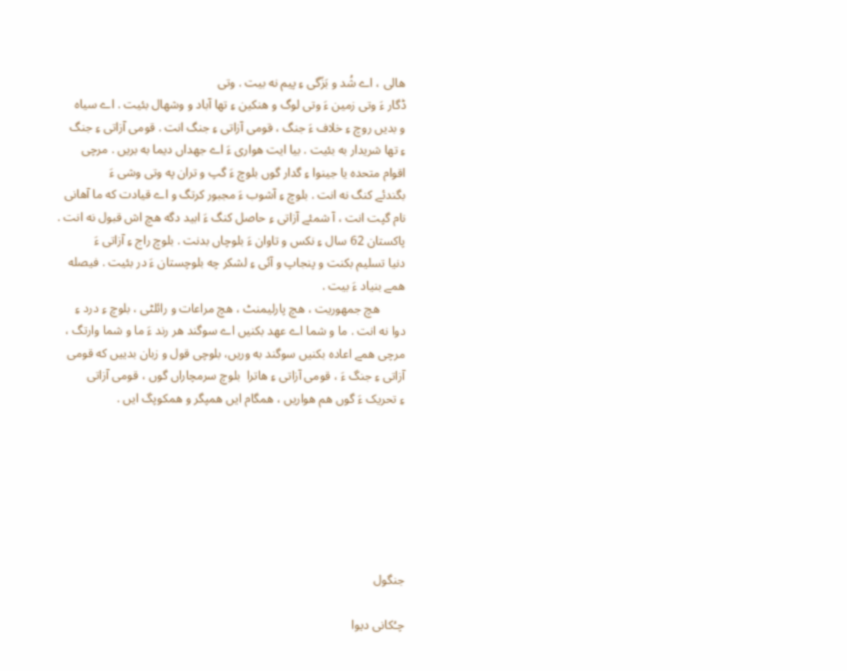هالی ، اے شُد و بَزّگی ءِ پیم نه بیت . وتی
ڈگار ءَ وتی زمین ءَ وتی لوگ و هنکین ءِ تها آباد و وشهال بئیت . اے سیاه
و بدیں روچ ءِ خلاف ءَ جنگ ، قومی آزاتی ءِ جنگ انت . قومی آزاتی ءِ جنگ
ءِ تها شریدار به بئیت . بیا ایت هواری ءَ اے جهداں دیما به بریں . مرچی
اقوام متحده یا جینوا ءِ گدار گوں بلوچ ءَ گپ و تران په وتی وشی ءَ
بگندئے کنگ نه انت . بلوچ ءِ آشوب ءَ مجبور کرتگ و اے قیادت که ما آهانی
نام گپت انت ، آ شمئے آزاتی ءِ حاصل کنگ ءَ ابید دگه هچ اش قبول نه انت .
پاکستان 62 سال ءِ نکس و تاوان ءَ بلوچاں بدنت . بلوچ راج ءِ آزاتی ءَ
دنیا تسلیم بکنت و پنجاپ و آئی ءِ لشکر چه بلوچستان ءَ در بئیت . فیصله
همے بنیاد ءَ بیت .
        هچ جمهوریت ، هچ پارلیمنٹ ، هچ مراعات و رائلٹی ، بلوچ ءِ درد ءِ
دوا نه انت . ما و شما اے عهد بکنیں اے سوگند هر رند ءَ ما و شما وارتگ ،
مرچی همے اعاده بکنیں سوگند به وریں، بلوچی قول و زبان بدییں که قومی
آزاتی ءِ جنگ ءَ ، قومی آزاتی ءِ هاترا  بلوچ سرمچاراں گوں ، قومی آزاتی
ءِ تحریک ءَ گوں هم هواریں ، همگام ایں همپگر و همکوپگ ایں .







جنگول

چـُکانی دیوا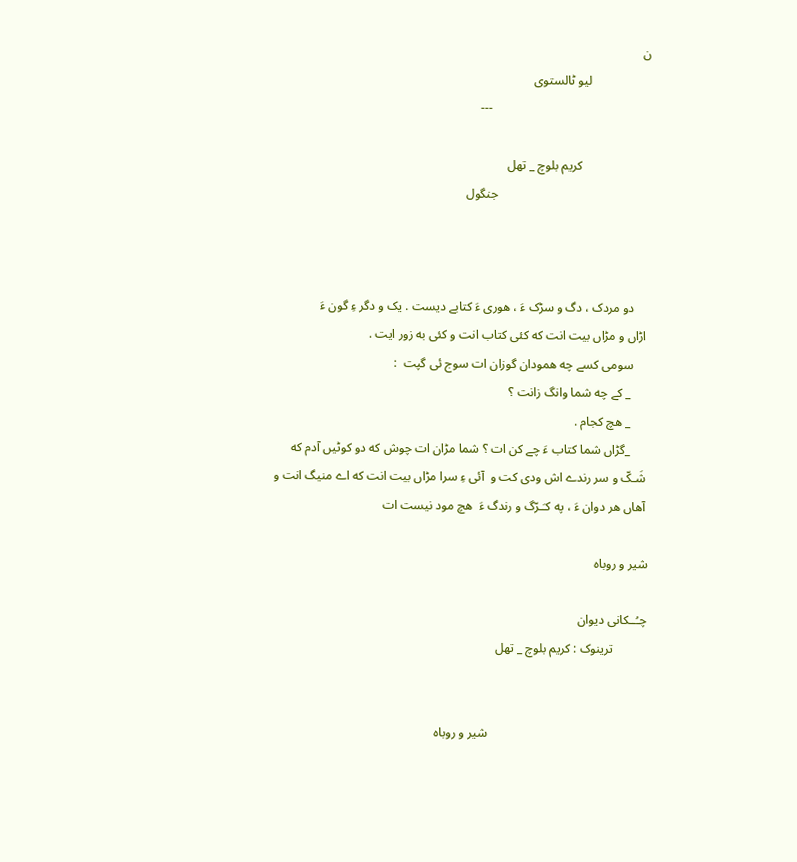ن
                   لیو ٹالستوی
                                                   ---

                      کریم بلوچ _ تهل
                                                 جنگول



     دو مردک ، دگ و سڑک ءَ ، هوری ءَ کتابے دیست . یک و دگر ءِ گون ءَ
 اڑاں و مڑاں بیت انت که کئی کتاب انت و کئی به زور ایت .
     سومی کسے چه همودان گوزان ات سوج ئی گپت  :
      _ کے چه شما وانگ زانت ؟
      _ هچ کجام .
      _گڑاں شما کتاب ءَ چے کن ات ؟ شما مڑان ات چوش که دو کوٹیں آدم که
 شَـکّ و سر رندے اش ودی کت و  آئی ءِ سرا مڑاں بیت انت که اے منیگ انت و
 آهاں هر دوان ءَ ، په کـَـرّگ و رندگ ءَ  هچ مود نیست ات

شیر و روباه

چـُــکانی دیوان
           ترینوک : کریم بلوچ _ تهل


                                                   شیر و روباه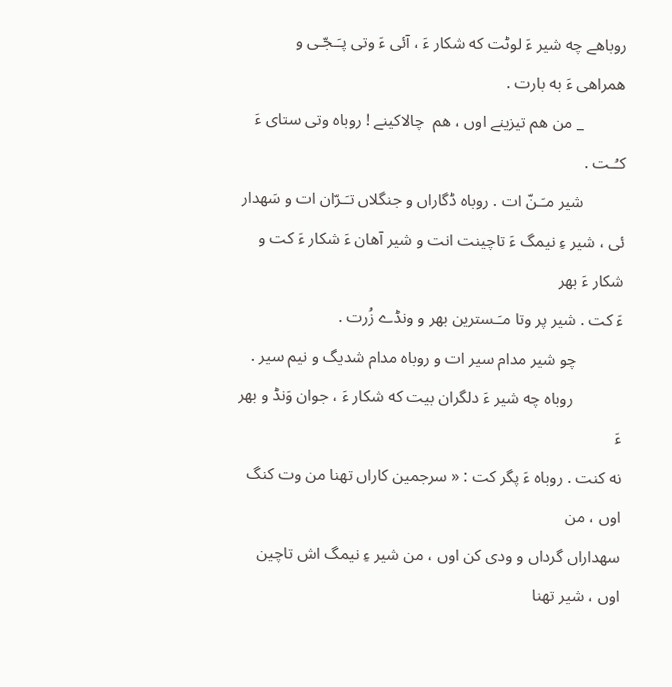روباهے چه شیر ءَ لوٹت که شکار ءَ ، آئی ءَ وتی پـَـجّـی و
همراهی ءَ به بارت .
          _ من هم تیزینے اوں ، هم  چالاکینے ! روباه وتی ستای ءَ کـُـت .
          شیر مـَـنّ ات . روباه ڈگاراں و جنگلاں تـَـرّان ات و سَهدار
ئی ، شیر ءِ نیمگ ءَ تاچینت انت و شیر آهان ءَ شکار ءَ کت و شکار ءَ بهر
ءَ کت . شیر پر وتا مـَـسترین بهر و ونڈے زُرت .
           چو شیر مدام سیر ات و روباه مدام شدیگ و نیم سیر .
            روباه چه شیر ءَ دلگران بیت که شکار ءَ ، جوان وَنڈ و بهر ءَ
نه کنت . روباه ءَ پگر کت : « سرجمین کاراں تهنا من وت کنگ اوں ، من
سهداراں گرداں و ودی کن اوں ، من شیر ءِ نیمگ اش تاچین اوں ، شیر تهنا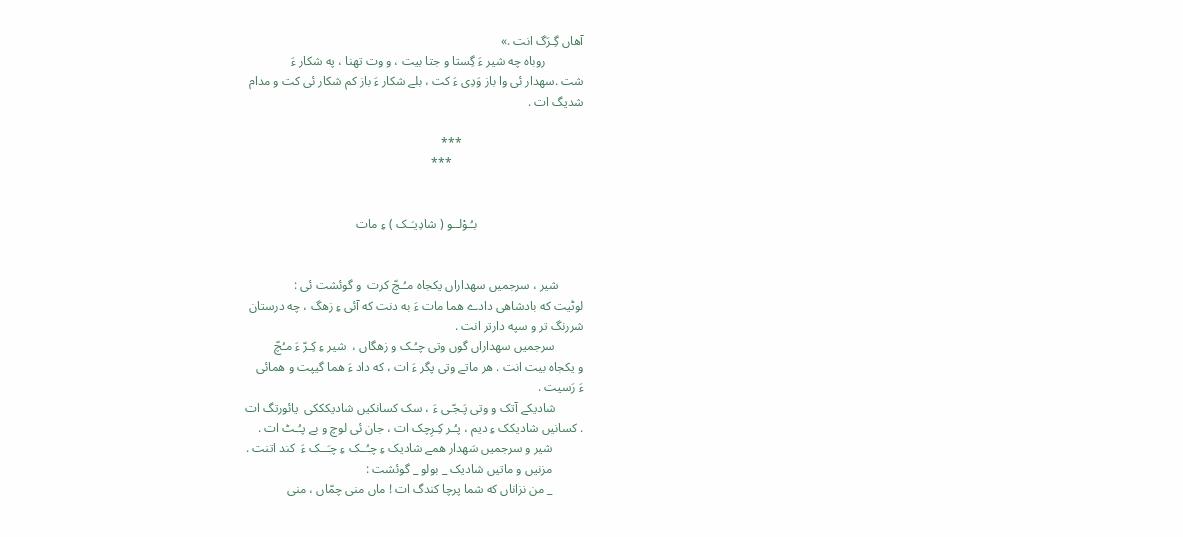آهاں گِـرَگ انت .»
            روباه چه شیر ءَ گِستا و جتا بیت ، و وت تهنا ، په شکار ءَ
شت .سهدار ئی وا باز وَدِی ءَ کت ، بلے شکار ءَ باز کم شکار ئی کت و مدام
شدیگ ات .

                                       ***
                                          ***


                                  بـُـوْلــو ( شادِیـَـک ) ءِ مات


        شیر ، سرجمیں سهداراں یکجاه مـُـچّ کرت  و گوئشت ئی :
لوٹیت که بادشاهی دادے هما مات ءَ به دنت که آئی ءِ زهگ ، چه درستان
شررنگ تر و سپه دارتر انت .
         سرجمیں سهداراں گوں وتی چـُـک و زهگاں ،  شیر ءِ کِـرّ ءَ مـُچّ
و یکجاه بیت انت . هر ماتے وتی پگر ءَ ات ، که داد ءَ هما گیپت و همائی
ءَ رَسیت .
         شادیکے آتک و وتی پَـجّـی ءَ ، سک کسانکیں شادیکککی  یائورتگ ات
. کسانیں شادیکک ءِ دیم ، پـُـر کِـرِچک ات ، جان ئی لوچ و بے پـُـٹ ات .
          شیر و سرجمیں سَهدار همے شادیک ءِ چـُــک ءِ چـَــک ءَ  کند اتنت .
          مزنیں و ماتیں شادیک _ بولو _ گوئشت :
          _ من نزاناں که شما پرچا کندگ ات ! ماں منی چمّاں ، منی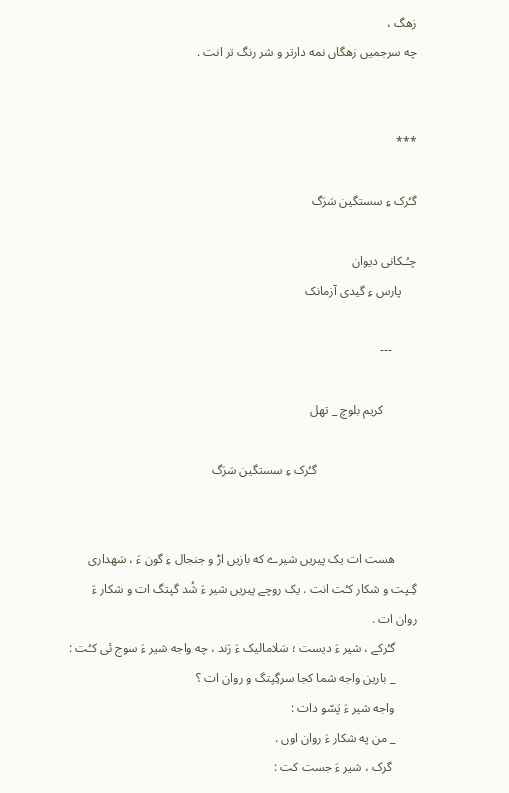زهگ ،
چه سرجمیں زهگاں نمه دارتر و شر رنگ تر انت .


***

گـُرک ءِ سستگین سَرَگ

چـُـکانی دیوان
     پارس ءِ گیدی آزمانک

        ---

           کریم بلوچ _ تهل

                                گـُرک ءِ سستگین سَرَگ


       هست ات یک پیریں شیرے که بازیں اڑ و جنجال ءِ گون ءَ ، سَهداری
گِـپت و شکار کـُت انت . یک روچے پیریں شیر ءَ شُد گپتگ ات و شکار ءَ
روان ات .
       گـُرکے ، شیر ءَ دیست ؛ سَلامالیک ءَ رَند ، چه واجه شیر ءَ سوج ئی کـُت :
       _ بارین واجه شما کجا سرگِپتگ و روان ات ؟
       واجه شیر ءَ پَسّو دات :
       _ من په شکار ءَ روان اوں .
        گرک ، شیر ءَ جست کت :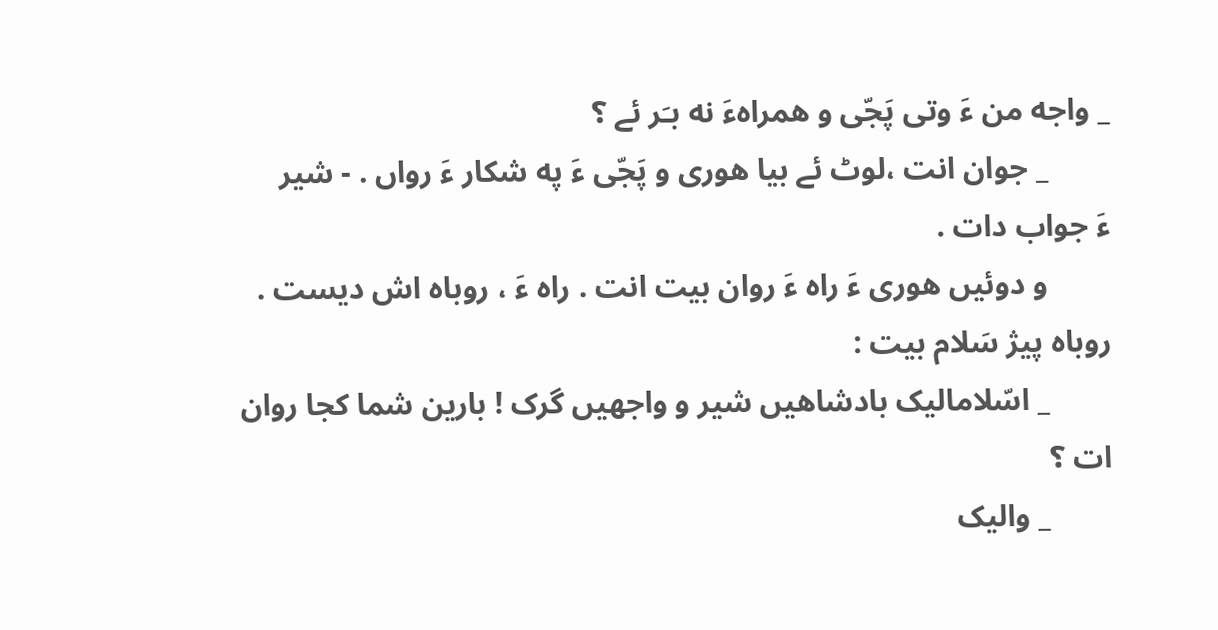_ واجه من ءَ وتی پَجّی و همراهءَ نه بـَر ئے ؟
        _ جوان انت ،لوٹ ئے بیا هوری و پَجّی ءَ په شکار ءَ رواں . - شیر
ءَ جواب دات .
        و دوئیں هوری ءَ راه ءَ روان بیت انت . راه ءَ ، روباه اش دیست .
روباه پیژ سَلام بیت :
        _ اسّلامالیک بادشاهیں شیر و واجهیں گرک ! بارین شما کجا روان ات ؟
        _ والیک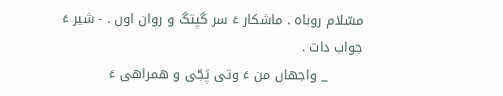مسّلام روباه . ماشکار ءَ سر گپتگ و روان اوں . - شیر ءَ
جواب دات .
        _ واجهاں من ءَ وتی پَجّی و همراهی ءَ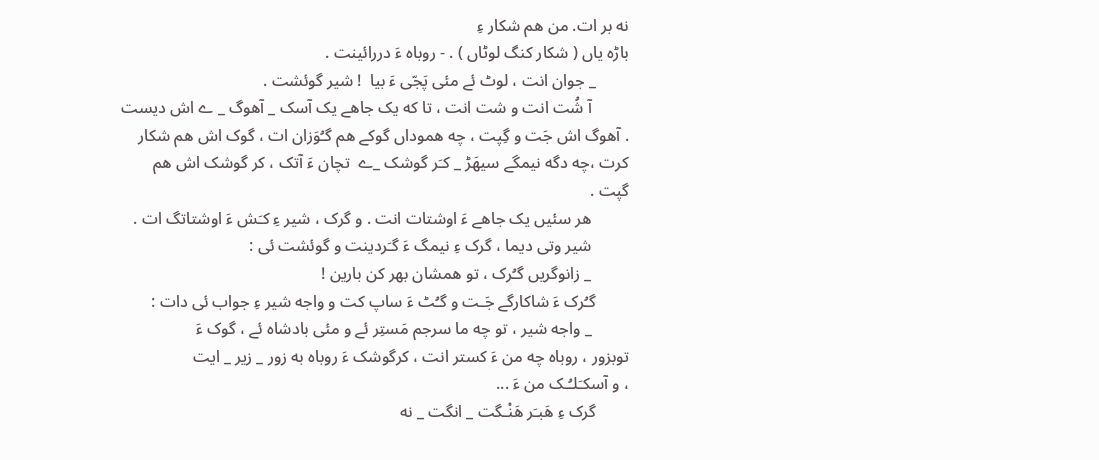نه بر ات. من هم شکار ءِ
باڑه یاں ( شکار کنگ لوٹاں ) . - روباه ءَ دررائینت .
        _ جوان انت ، لوٹ ئے مئی پَجّی ءَ بیا  ! شیر گوئشت .
         آ شُت انت و شت انت ، تا که یک جاهے یک آسک _ آهوگ _ ے اش دیست
. آهوگ اش جَت و گِپت ، چه هموداں گوکے هم گـُوَزان ات ، گوک اش هم شکار
کرت ،چه دگه نیمگے سیهَڑ _ کـَر گوشک _ے  تچان ءَ آتک ، کر گوشک اش هم
گپت .
         هر سئیں یک جاهے ءَ اوشتات انت . و گرک ، شیر ءِ کـَش ءَ اوشتاتگ ات .
         شیر وتی دیما ، گرک ءِ نیمگ ءَ گـَردینت و گوئشت ئی :
         _ زانوگریں گـُرک ، تو همشان بهر کن بارین !
        گـُرک ءَ شاکارگے جَـت و گـُٹ ءَ ساپ کت و واجه شیر ءِ جواب ئی دات :
         _ واجه شیر ، تو چه ما سرجم مَستِر ئے و مئی بادشاه ئے ، گوک ءَ
توبزور ، روباه چه من ءَ کستر انت ، کرگوشک ءَ روباه به زور _ زیر _ ایت
، و آسکـَلـُـک من ءَ ...
        گرک ءِ هَبـَر هَنْـگت _ انگت _ نه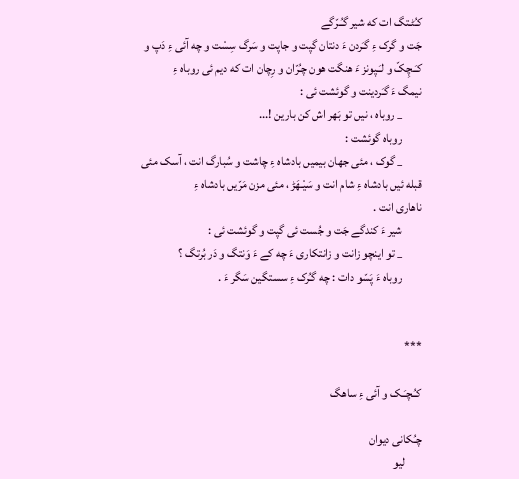کـُٹـتگ ات که شیر گـُـرّگے
جَت و گرک ءِ گـَردن ءَ دنتان گپت و جاپت و سَرگ سِسْت و چه آئی ءِ دَپ و
کـَـچِکّ و لـَـپونز ءَ هنگت هون چـُرّان و رِچان ات که دیم ئی روباه ءِ
نیمگ ءَ گـَردینت و گوئشت ئی :
        _ روباه ، نیں تو بَهر اش کن بارین !...
        روباه گوئشت :
        _ گوک ، مئی جهان بیمیں بادشاه ءِ چاشت و سُبارگ انت ، آسک مئی
قبله ئیں بادشاه ءِ شام انت و سَیْـهَڑ ، مئی مزن مَرّیں بادشاه ءِ
ناهاری انت .
        شیر ءَ کندگے جَت و جُست ئی گپت و گوئشت ئی :
        _ تو اینچو زانت و زانتکاری ءَ چه کے ءَ وَنتگ و دَر بُرتگ ؟
        روباه ءَ پَسّو دات : چه گـُرک ءِ سستگین سَگر ءَ .


***

کـُـچـَـک و آئی ءِ ساهگ

چـُکانی دیوان
       لیو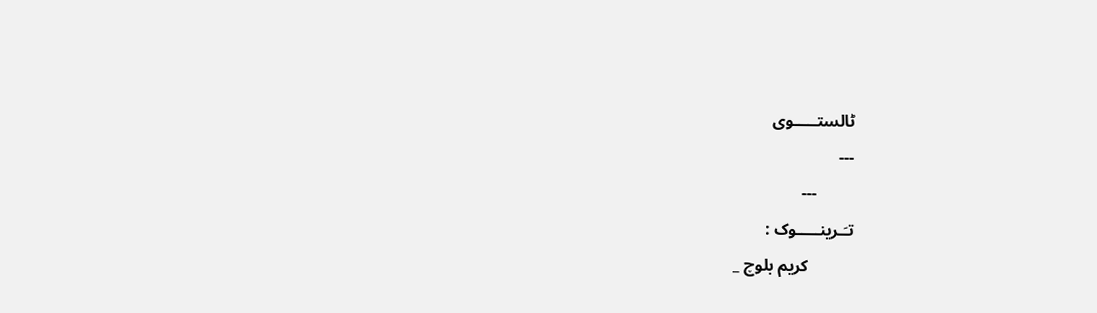ٹالستـــــوی
---
         ---
تـَـرینـــــوک :
           کریم بلوچ _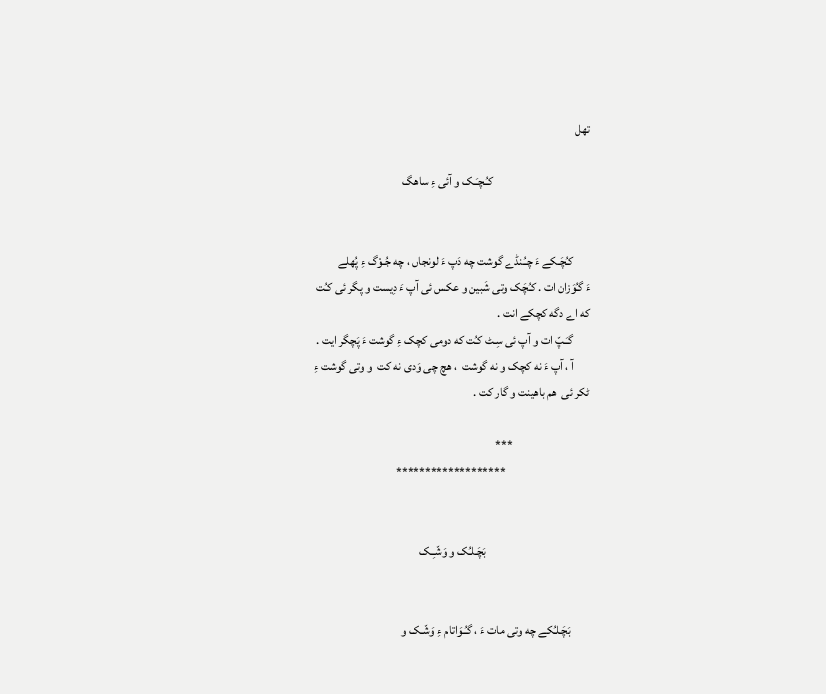تهل

                                        کـُـچـَـک و آئی ءِ ساهگ


       کـُچَـکے ءَ چـُـنڈے گوشت چه دَپ ءَ لونجاں ، چه جُـوْگ ءِ پُهلے
ءَ گـُوَزان ات . کـُچَک وتی شَبین و عکس ئی آپ ءَ دِیست و پگر ئی کـُت
که اے دگه کچکے انت .
       گـَـپّ ات و آپ ئی سِـٹ کـُت که دومی کچک ءِ گوشت ءَ پَچگر ایت .
       آ ، آپ ءَ نه کچک و نه گوشت  ، هچ چی وَدی نه کت  و وتی گوشت ءِ
ٹکر ئی  هم باهینت و گار کت .

                                ***
                                   *******************


                                           بَچَـلـُک و وَشّـِـک


        بَچَـلـُکے چه وتی مات ءَ ، گـُـوَاتام ءِ وَشّـک و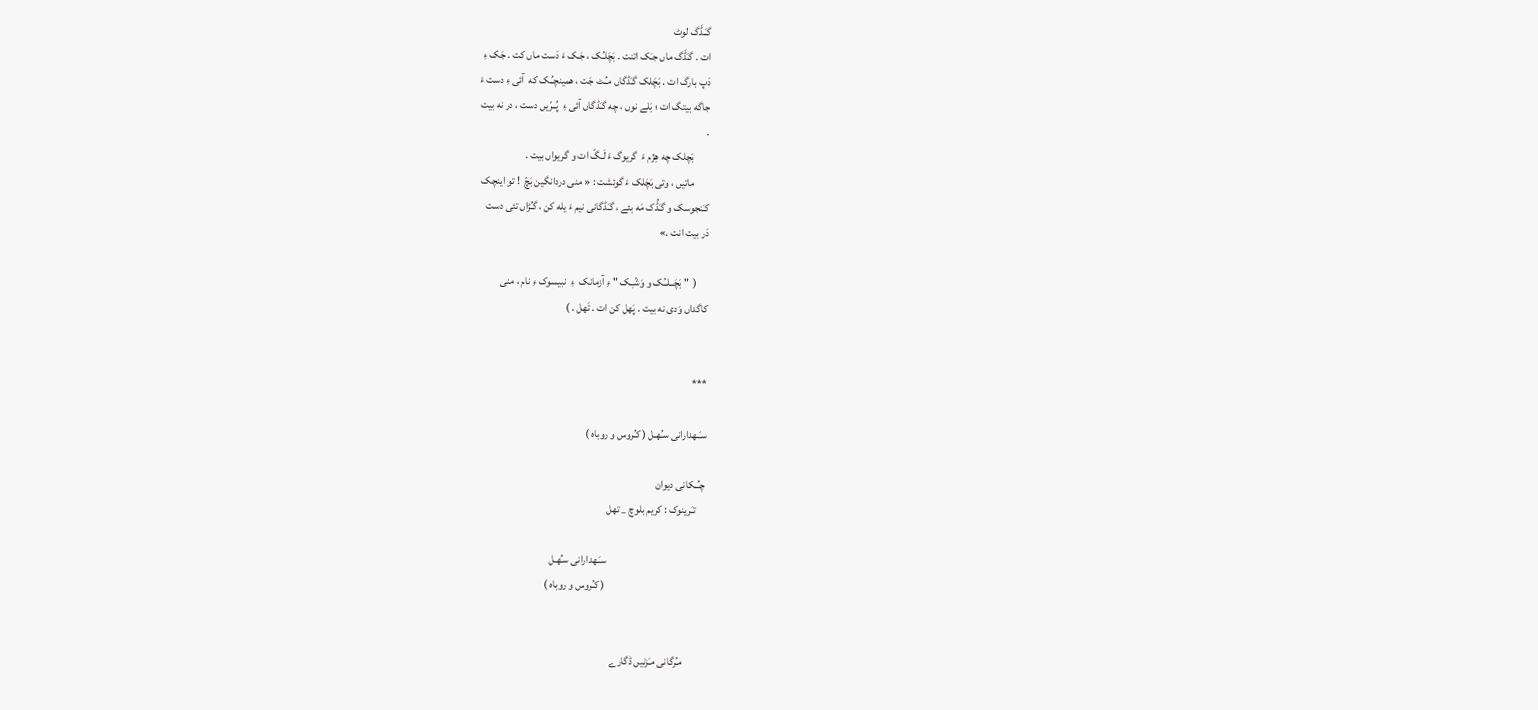گـَـڈَگ لوٹ
ات . گـَڈَگ ماں جـَک اتنت . بَچَلـُک ، جَـک ءَ دَست ماں کت . جَک ءِ
دَپ بارگ ات . بَچَلک گـَڈگاں مـُـٹ جَت ، همینچـُـک که  آئی ءِ دست ءَ
جاگه بیتگ ات ؛ بَلے نوں ، چه گـَڈگاں آئی ءِ  پُــرّیں دست ، در نه بیت
.
       بَچلک چه هِژم ءَ  گریوگ ءَ لَـگّ ات و گریواں بیت .
       ماتیں ، وتی بَچَلک ءَ گوئشت : « منی دردانگین بَچّ  ! تو اینچک
کـَنجوسک و گـَڈُک مَه بئے ، گـَڈگانی نیم ءَ یله کن ، گـُڑاں تئی دست
دَر بیت انت .»

     (  " بَچَــلــُک و وَشّـِـک " ءِ آزمانک  ءِ  نبیسوک ءِ نام ، منی
کاگداں وَدی نه بیت . پَهل کن ات . تَهل . )


***

سـَـهدارانی سـُهـل ( کـُروس و روباه )

چـُــکانی دیوان
     تـَرینوک : کریم بلوچ _ تهل

                                              سـَـهدارانی سـُهـل
                                               ( کـُروس و روباه )


          مـُرگانی مـَزنیں ڈگارے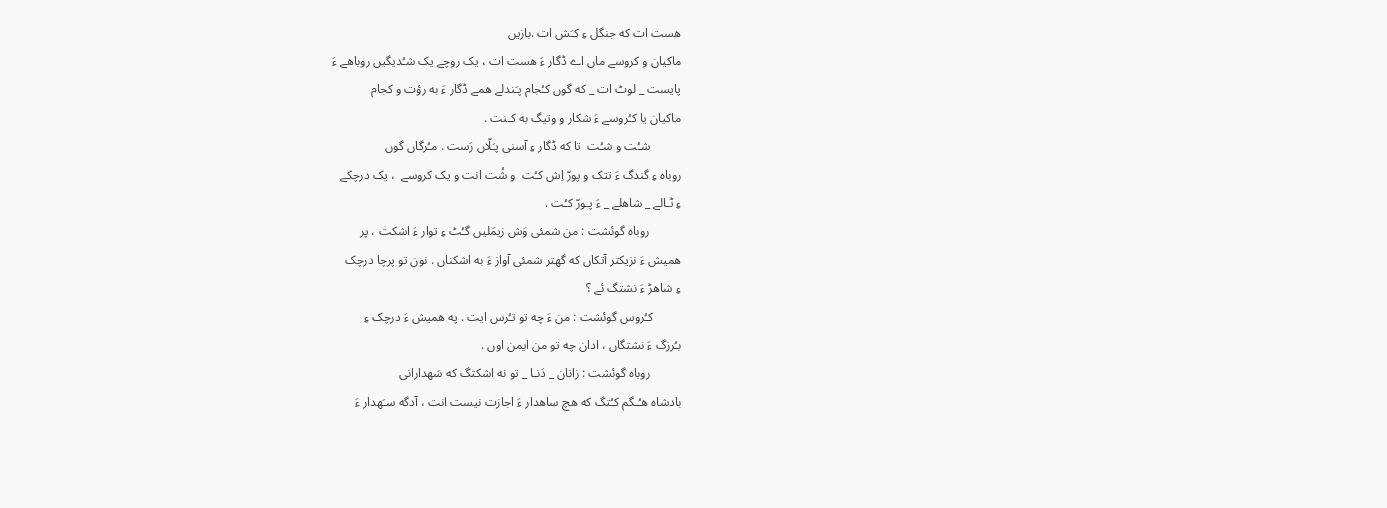هست ات که جنگل ءِ کـَش ات .بازیں
ماکیان و کروسے ماں اے ڈگار ءَ هست ات ، یک روچے یک شـُدیگیں روباهے ءَ
پایست _ لوٹ ات _ که گوں کـُجام پـَندلے همے ڈگار ءَ به رؤت و کجام
ماکیان یا کـُروسے ءَ شکار و وتیگ به کـنت .
          شـُت و شـُت  تا که ڈگار ءِ آسنی پـَلّاں رَست . مـُرگاں گوں
روباه ءِ گندگ ءَ تتک و پورّ اِش کـُت  و شُت انت و یک کروسے  ، یک درچکے
ءِ ٹـالے _ شاهلے _ ءَ پـورّ کـُت .
          روباه گوئشت : من شمئی وَش زیمَلیں گـُٹ ءِ توار ءَ اشکت ، پر
همیش ءَ نزیکتر آتکاں که گهتر شمئی آواز ءَ به اشکناں . نون تو پرچا درچک
ءِ شاهڑ ءَ نشتگ ئے ؟
         کـُروس گوئشت : من ءَ چه تو تـُرس ایت . په همیش ءَ درچک ءِ
بـُرزگ ءَ نشتگاں ، ادان چه تو من ایمن اوں .
          روباه گوئشت : زانان _ دَنـا _ تو نه اشکتگ که سَهدارانی
بادشاه هـُـگم کـُتگ که هچ ساهدار ءَ اجازت نیست انت ، آدگه سـَهدار ءَ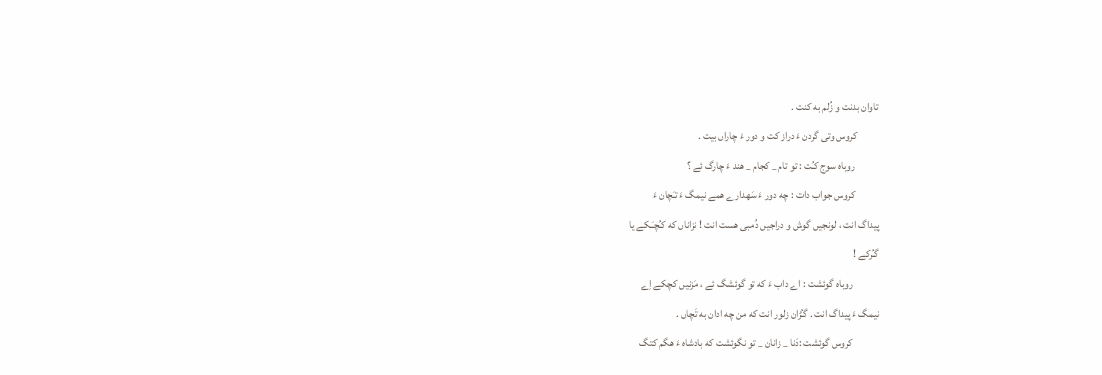تاوان بدنت و زُلم به کنت .
          کروس وتی گردن ءَ دراز کت و دور ءَ چاراں بیت .
           روباه سوج کـُت : تو تام _ کجام _ هند ءَ چارگ ئے ؟
           کروس جواب دات : چه دور ءَ سَهدارے همے نیمگ ءَ تـَچان ءَ
پیداگ انت ، لونجیں گوش و دراجیں دُمبی هست انت ! نزاناں که کـُچـَـکے یا
گـُرکے !
            روباه گوئشت : اے داب ءَ که تو گوئشگ ئے ، مَزنیں کچکے اِے
نیمگ ءَ پیداگ انت . گـُڑان زلور انت که من چه ادان به تَچاں .
            کروس گوئشت :دَنا _ زانان _ تو نگوئشت که بادشاه ءَ هگم کتگ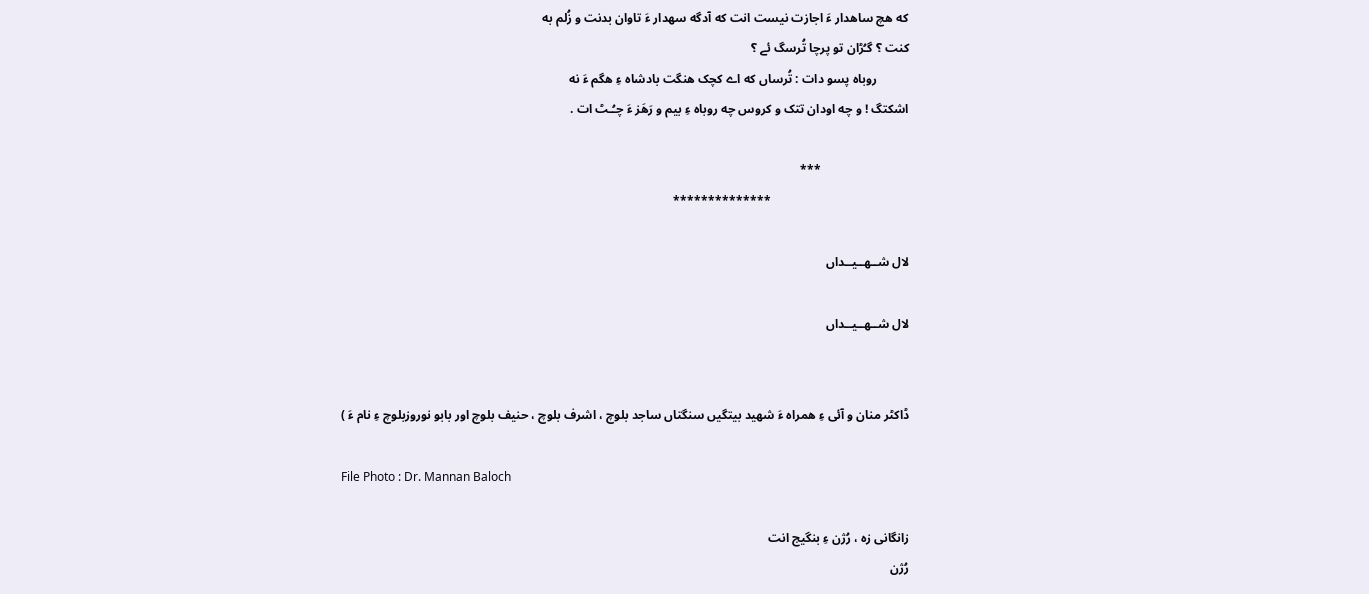که هچ ساهدار ءَ اجازت نیست انت که آدگه سهدار ءَ تاوان بدنت و زُلم به
کنت ؟ گـُڑان تو پرچا تُرسگ ئے ؟
          روباه پسو دات : تُرساں که اے کچک هنگت بادشاه ءِ هگم ءَ نه
اشکتگ ! و چه اودان تتک و کروس چه روباه ءِ بیم و رَهَز ءَ چـُـٹ ات .

                            ***
                                            **************

لال شــهــیــداں

لال شــهــیــداں


ڈاکٹر منان و آئی ءِ همراه ءَ شهید بیتگیں سنگتاں ساجد بلوچ ، اشرف بلوچ ، حنیف بلوچ اور بابو نوروزبلوچ ءِ نام ءَ )

File Photo : Dr. Mannan Baloch

زانگانی زه ، رُژن ءِ بنگیج انت
رُژن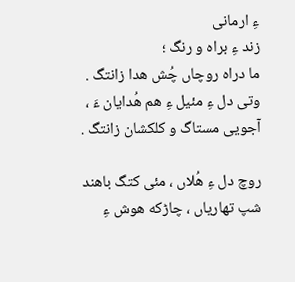ءِ ارمانی
زند ءِ براه و رنگ ؛
ما دراه روچاں چُش هدا زانتگ .
وتی دل ءِ مئیل ءِ هم هُدایان ءَ ،
آجویی مستاگ و کلکشان زانتگ .

روچ دل ءِ هُلاں ، مئی کتگ باهند
شپ تهاریاں ، چاڑکه هوش ءِ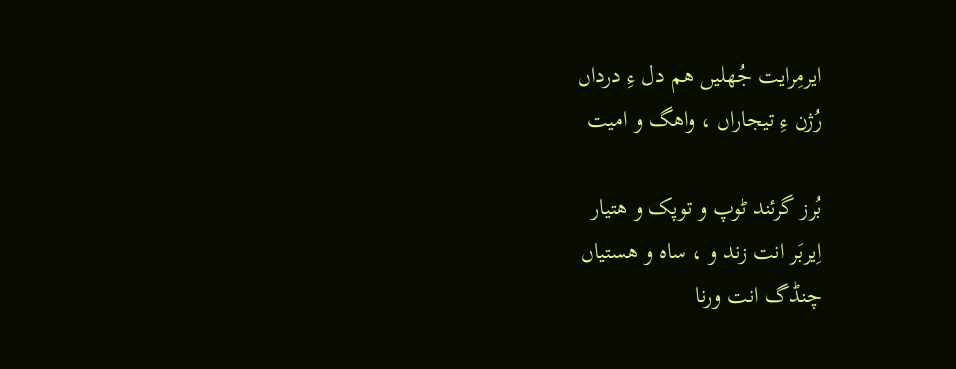ایرمِرایت جُهلیں هم دل ءِ درداں
رُژن ءِ تیجاراں ، واهگ و امیت

بُرز گرئند ٹوپ و توپک و هتیار
اِیربَر انت زند و ، ساه و هستیاں
چنڈگ انت ورنا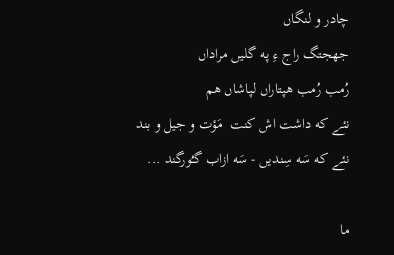چادر و لنگاں
جهجتگ راج ءِ په گلیں مراداں
رُمب رُمب هپتاراں لپاشاں هم
نئے که داشت اش کنت  مَؤت و جیل و بند
نئے که سَه سِندیں - سَه ازاب گـُورگند ...

ما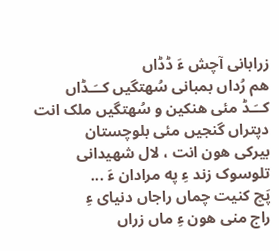زرابانی آچش ءَ ڈڈاں
هم رُداں بمبانی سُهتگیں کــَـڈاں
کــَـڈ مئی هنکین و سُهتگیں ملک انت
دپتراں گنجیں مئی بلوچستان
بیرکی هون انت ، لال شهیدانی
تلوسوک زند ءِ په مرادان ءَ ...
پَچ کنیت چماں راجاں دنیای ءِ
راج منی هون ءِ ماں زراں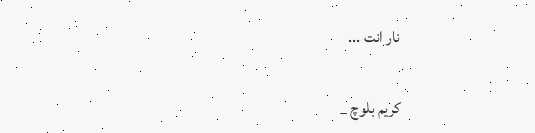نار انت ...

کریم بلوچ _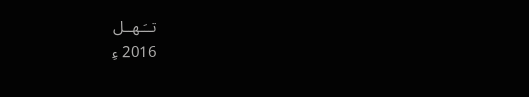تــَـهــل
2016 ءِ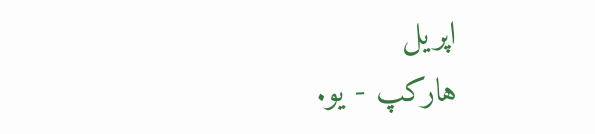اپریل
هارکپ - یو.